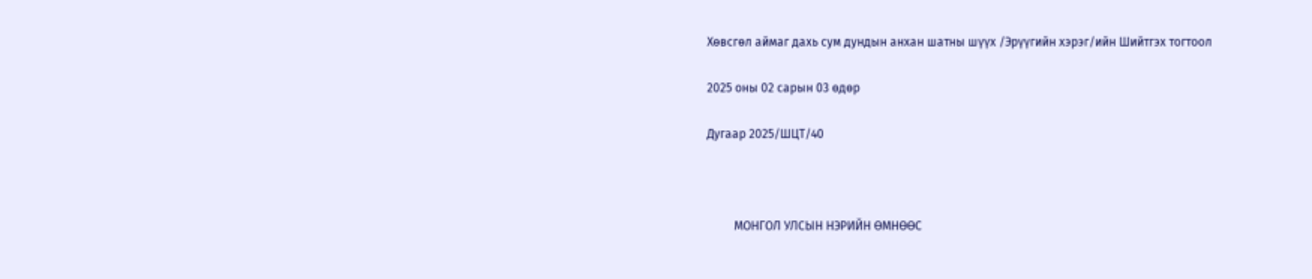Хөвсгөл аймаг дахь сум дундын анхан шатны шүүх /Эрүүгийн хэрэг/ийн Шийтгэх тогтоол

2025 оны 02 сарын 03 өдөр

Дугаар 2025/ШЦТ/40



         МОНГОЛ УЛСЫН НЭРИЙН ӨМНӨӨС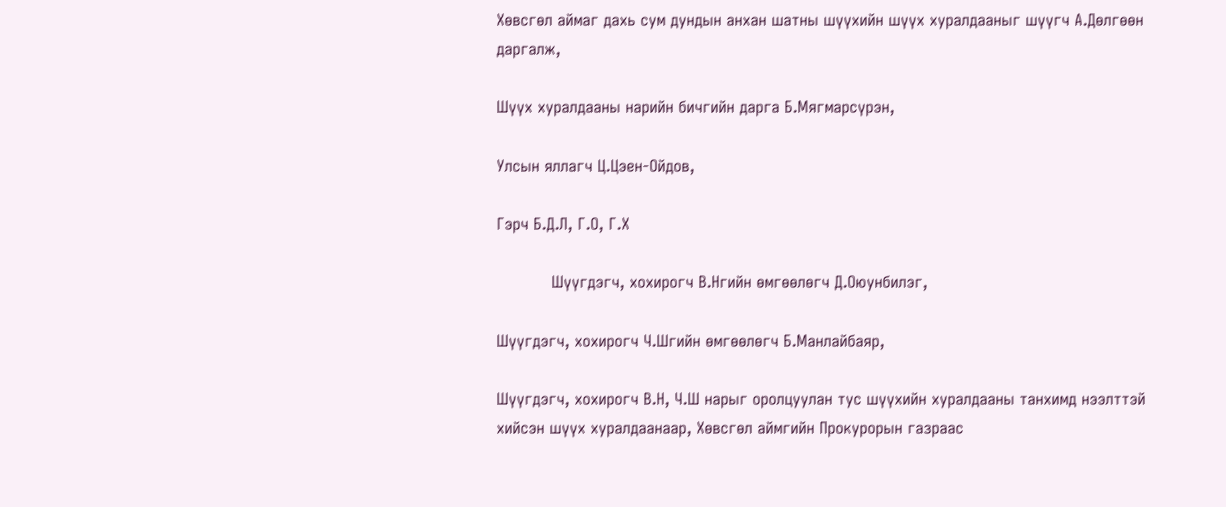Хөвсгөл аймаг дахь сум дундын анхан шатны шүүхийн шүүх хуралдааныг шүүгч А.Дөлгөөн даргалж,

Шүүх хуралдааны нарийн бичгийн дарга Б.Мягмарсүрэн,

Улсын яллагч Ц.Цэен-Ойдов,

Гэрч Б.Д.Л, Г.О, Г.Х

           Шүүгдэгч, хохирогч В.Нгийн өмгөөлөгч Д.Оюунбилэг,

Шүүгдэгч, хохирогч Ч.Шгийн өмгөөлөгч Б.Манлайбаяр,

Шүүгдэгч, хохирогч В.Н, Ч.Ш нарыг оролцуулан тус шүүхийн хуралдааны танхимд нээлттэй хийсэн шүүх хуралдаанаар, Хөвсгөл аймгийн Прокурорын газраас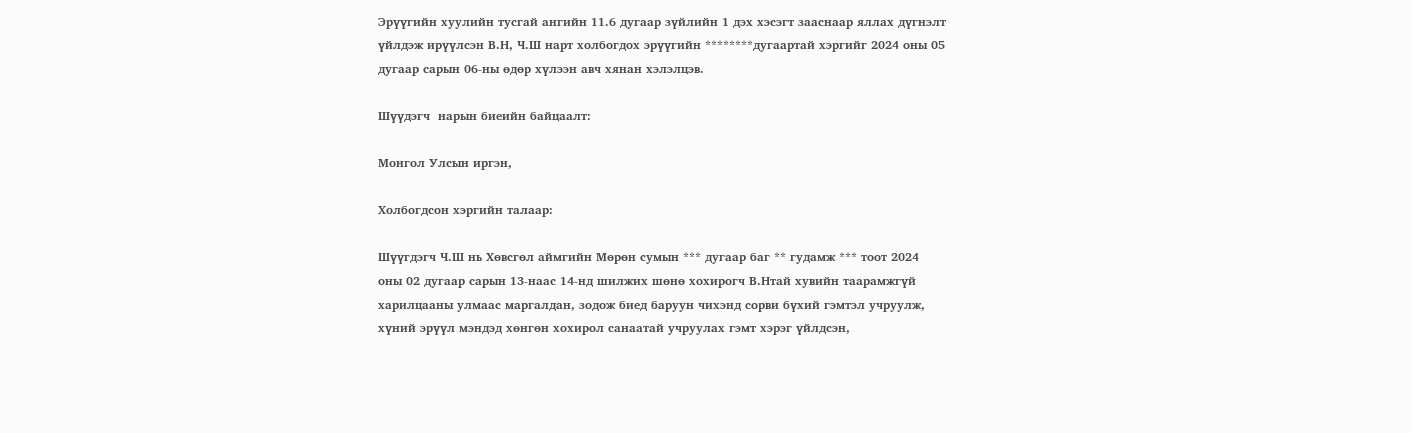Эрүүгийн хуулийн тусгай ангийн 11.6 дугаар зүйлийн 1 дэх хэсэгт зааснаар яллах дүгнэлт үйлдэж ирүүлсэн В.Н, Ч.Ш нарт холбогдох эрүүгийн ********дугаартай хэргийг 2024 оны 05 дугаар сарын 06-ны өдөр хүлээн авч хянан хэлэлцэв.

Шүүдэгч  нарын биеийн байцаалт:

Монгол Улсын иргэн,

Холбогдсон хэргийн талаар:

Шүүгдэгч Ч.Ш нь Хөвсгөл аймгийн Мөрөн сумын *** дугаар баг ** гудамж *** тоот 2024 оны 02 дугаар сарын 13-наас 14-нд шилжих шөнө хохирогч В.Нтай хувийн таарамжгүй харилцааны улмаас маргалдан, зодож биед баруун чихэнд сорви бүхий гэмтэл учруулж, хүний эрүүл мэндэд хөнгөн хохирол санаатай учруулах гэмт хэрэг үйлдсэн,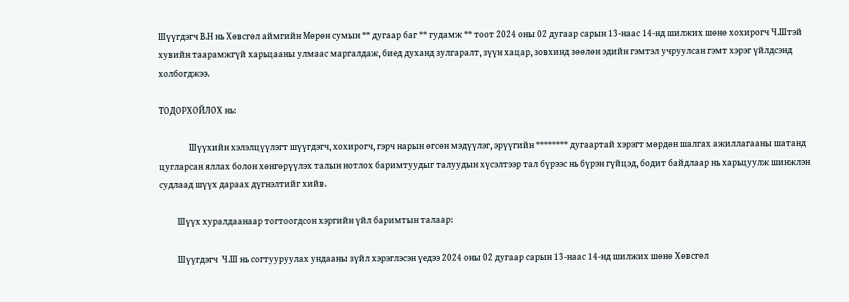Шүүгдэгч В.Н нь Хөвсгөл аймгийн Мөрөн сумын ** дугаар баг ** гудамж ** тоот 2024 оны 02 дугаар сарын 13-наас 14-нд шилжих шөнө хохирогч Ч.Штэй хувийн таарамжгүй харьцааны улмаас маргалдаж, биед духанд зулгаралт, зүүн хацар, зовхинд зөөлөн эдийн гэмтэл учруулсан гэмт хэрэг үйлдсэнд холбогджээ.

ТОДОРХОЙЛОХ нь:

               Шүүхийн хэлэлцүүлэгт шүүгдэгч, хохирогч, гэрч нарын өгсөн мэдүүлэг, эрүүгийн ******** дугаартай хэрэгт мөрдөн шалгах ажиллагааны шатанд цугларсан яллах болон хөнгөрүүлэх талын нотлох баримтуудыг талуудын хүсэлтээр тал бүрээс нь бүрэн гүйцэд, бодит байдлаар нь харьцуулж шинжлэн судлаад шүүх дараах дүгнэлтийг хийв.

         Шүүх хуралдаанаар тогтоогдсон хэргийн үйл баримтын талаар:

         Шүүгдэгч  Ч.Ш нь согтууруулах ундааны зүйл хэрэглэсэн үедээ 2024 оны 02 дугаар сарын 13-наас 14-нд шилжих шөнө Хөвсгөл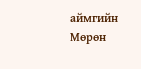аймгийн Мөрөн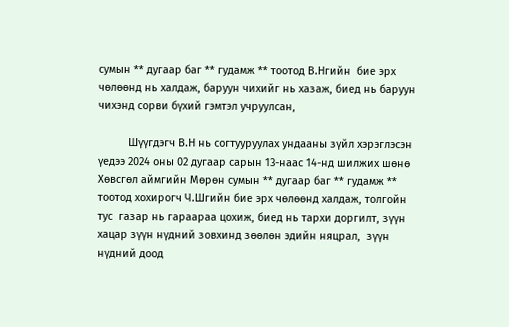сумын ** дугаар баг ** гудамж ** тоотод В.Нгийн  бие эрх чөлөөнд нь халдаж, баруун чихийг нь хазаж, биед нь баруун чихэнд сорви бүхий гэмтэл учруулсан,

          Шүүгдэгч В.Н нь согтууруулах ундааны зүйл хэрэглэсэн үедээ 2024 оны 02 дугаар сарын 13-наас 14-нд шилжих шөнө Хөвсгөл аймгийн Мөрөн сумын ** дугаар баг ** гудамж ** тоотод хохирогч Ч.Шгийн бие эрх чөлөөнд халдаж, толгойн тус  газар нь гараараа цохиж, биед нь тархи доргилт, зүүн хацар зүүн нүдний зовхинд зөөлөн эдийн няцрал,  зүүн нүдний доод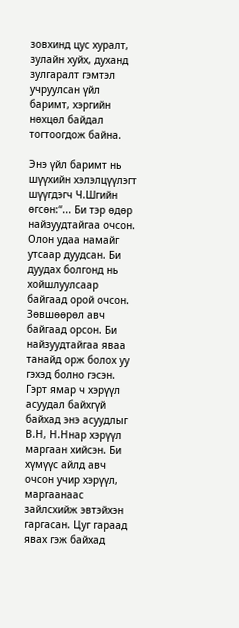зовхинд цус хуралт, зулайн хуйх, духанд зулгаралт гэмтэл  учруулсан үйл баримт, хэргийн нөхцөл байдал тогтоогдож байна.

Энэ үйл баримт нь шүүхийн хэлэлцүүлэгт шүүгдэгч Ч.Шгийн өгсөн:“... Би тэр өдөр найзуудтайгаа очсон. Олон удаа намайг утсаар дуудсан. Би дуудах болгонд нь хойшлуулсаар байгаад орой очсон. Зөвшөөрөл авч байгаад орсон. Би найзуудтайгаа яваа танайд орж болох уу гэхэд болно гэсэн. Гэрт ямар ч хэрүүл асуудал байхгүй байхад энэ асуудлыг В.Н, Н.Ннар хэрүүл маргаан хийсэн. Би хүмүүс айлд авч очсон учир хэрүүл, маргаанаас  зайлсхийж эвтэйхэн гаргасан. Цуг гараад явах гэж байхад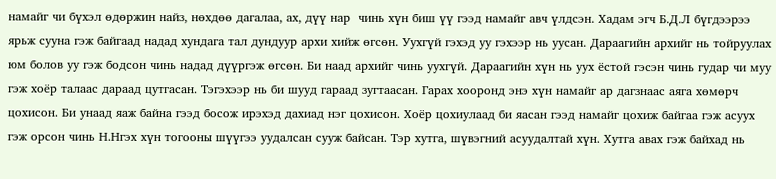намайг чи бүхэл өдөржин найз, нөхдөө дагалаа, ах, дүү нар  чинь хүн биш үү гээд намайг авч үлдсэн. Хадам эгч Б.Д.Л бүгдээрээ ярьж сууна гэж байгаад надад хундага тал дундуур архи хийж өгсөн. Уухгүй гэхэд уу гэхээр нь уусан. Дараагийн архийг нь тойруулах юм болов уу гэж бодсон чинь надад дүүргэж өгсөн. Би наад архийг чинь уухгүй. Дараагийн хүн нь уух ёстой гэсэн чинь гудар чи муу гэж хоёр талаас дараад цутгасан. Тэгэхээр нь би шууд гараад зугтаасан. Гарах хооронд энэ хүн намайг ар дагзнаас аяга хөмөрч цохисон. Би унаад яаж байна гээд босож ирэхэд дахиад нэг цохисон. Хоёр цохиулаад би яасан гээд намайг цохиж байгаа гэж асуух гэж орсон чинь Н.Нгэх хүн тогооны шүүгээ уудалсан сууж байсан. Тэр хутга, шүвэгний асуудалтай хүн. Хутга авах гэж байхад нь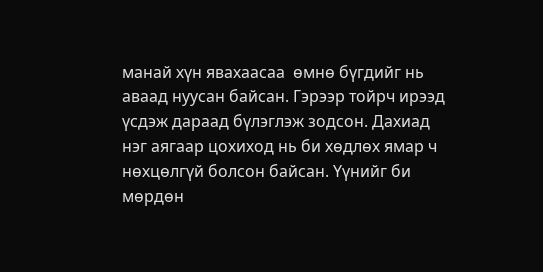манай хүн явахаасаа  өмнө бүгдийг нь аваад нуусан байсан. Гэрээр тойрч ирээд үсдэж дараад бүлэглэж зодсон. Дахиад нэг аягаар цохиход нь би хөдлөх ямар ч нөхцөлгүй болсон байсан. Үүнийг би мөрдөн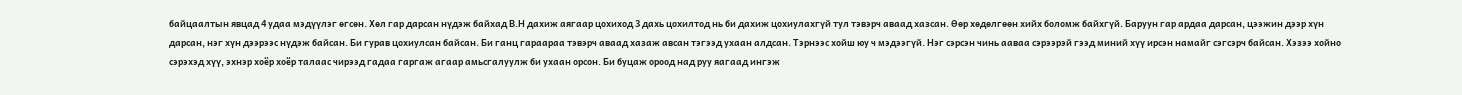байцаалтын явцад 4 удаа мэдүүлэг өгсөн. Хөл гар дарсан нүдэж байхад В.Н дахиж аягаар цохиход 3 дахь цохилтод нь би дахиж цохиулахгүй тул тэвэрч аваад хазсан. Өөр хөдөлгөөн хийх боломж байхгүй. Баруун гар ардаа дарсан, цээжин дээр хүн дарсан, нэг хүн дээрээс нүдэж байсан. Би гурав цохиулсан байсан. Би ганц гараараа тэвэрч аваад хазаж авсан тэгээд ухаан алдсан. Тэрнээс хойш юу ч мэдээгүй. Нэг сэрсэн чинь ааваа сэрээрэй гээд миний хүү ирсэн намайг сэгсэрч байсан. Хэзээ хойно сэрэхэд хүү, эхнэр хоёр хоёр талаас чирээд гадаа гаргаж агаар амьсгалуулж би ухаан орсон. Би буцаж ороод над руу яагаад ингэж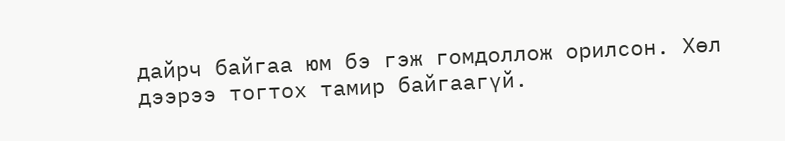дайрч байгаа юм бэ гэж гомдоллож орилсон. Хөл дээрээ тогтох тамир байгаагүй.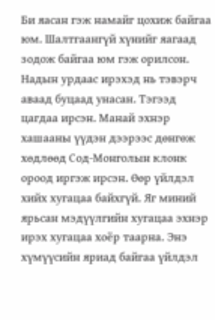Би яасан гэж намайг цохиж байгаа юм. Шалтгаангүй хүнийг яагаад зодож байгаа юм гэж орилсон. Надын урдаас ирэхэд нь тэвэрч аваад буцаад унасан. Тэгээд цагдаа ирсэн. Манай эхнэр хашааны үүдэн дээрээс дөнгөж хөдлөөд Сод-Монголын клонк ороод иргэж ирсэн. Өөр үйлдэл хийх хугацаа байхгүй. Яг миний ярьсан мэдүүлгийн хугацаа эхнэр ирэх хугацаа хоёр таарна. Энэ хүмүүсийн яриад байгаа үйлдэл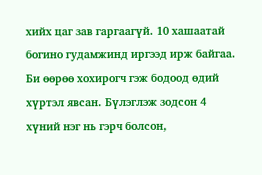хийх цаг зав гаргаагүй. 10 хашаатай богино гудамжинд иргээд ирж байгаа. Би өөрөө хохирогч гэж бодоод өдий хүртэл явсан. Бүлэглэж зодсон 4 хүний нэг нь гэрч болсон,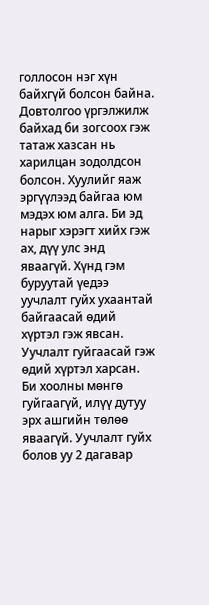голлосон нэг хүн байхгүй болсон байна. Довтолгоо үргэлжилж байхад би зогсоох гэж татаж хазсан нь харилцан зодолдсон болсон. Хуулийг яаж эргүүлээд байгаа юм мэдэх юм алга. Би эд нарыг хэрэгт хийх гэж ах, дүү улс энд яваагүй. Хүнд гэм буруутай үедээ уучлалт гуйх ухаантай байгаасай өдий хүртэл гэж явсан. Уучлалт гуйгаасай гэж өдий хүртэл харсан. Би хоолны мөнгө гуйгаагүй, илүү дутуу эрх ашгийн төлөө яваагүй. Уучлалт гуйх болов уу 2 дагавар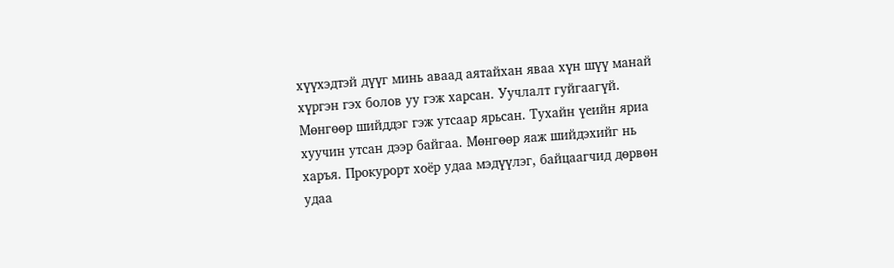хүүхэдтэй дүүг минь аваад аятайхан яваа хүн шүү манай хүргэн гэх болов уу гэж харсан. Уучлалт гуйгаагүй. Мөнгөөр шийддэг гэж утсаар ярьсан. Тухайн үеийн яриа хуучин утсан дээр байгаа. Мөнгөөр яаж шийдэхийг нь харъя. Прокурорт хоёр удаа мэдүүлэг, байцаагчид дөрвөн удаа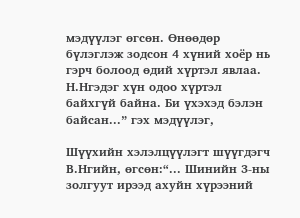мэдүүлэг өгсөн. Өнөөдөр бүлэглэж зодсон 4 хүний хоёр нь гэрч болоод өдий хүртэл явлаа. Н.Нгэдэг хүн одоо хүртэл байхгүй байна. Би үхэхэд бэлэн байсан...” гэх мэдүүлэг,

Шүүхийн хэлэлцүүлэгт шүүгдэгч В.Нгийн, өгсөн:“... Шинийн 3-ны золгуут ирээд ахуйн хүрээний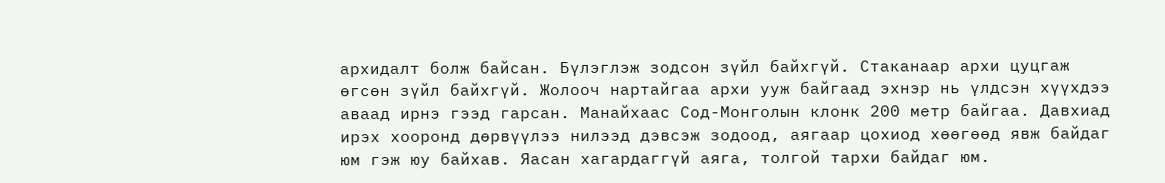архидалт болж байсан. Бүлэглэж зодсон зүйл байхгүй. Стаканаар архи цуцгаж өгсөн зүйл байхгүй. Жолооч нартайгаа архи ууж байгаад эхнэр нь үлдсэн хүүхдээ аваад ирнэ гээд гарсан. Манайхаас Сод-Монголын клонк 200 метр байгаа. Давхиад ирэх хооронд дөрвүүлээ нилээд дэвсэж зодоод, аягаар цохиод хөөгөөд явж байдаг юм гэж юу байхав. Яасан хагардаггүй аяга, толгой тархи байдаг юм.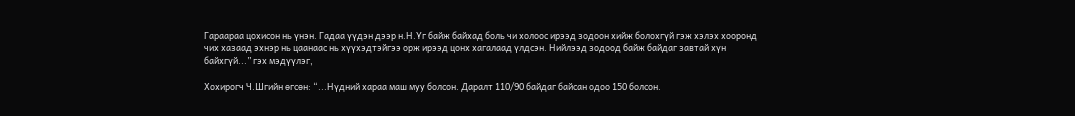Гараараа цохисон нь үнэн. Гадаа үүдэн дээр н.Н.Үг байж байхад боль чи холоос ирээд зодоон хийж болохгүй гэж хэлэх хооронд чих хазаад эхнэр нь цаанаас нь хүүхэдтэйгээ орж ирээд цонх хагалаад үлдсэн. Нийлээд зодоод байж байдаг завтай хүн байхгүй...” гэх мэдүүлэг,

Хохирогч Ч.Шгийн өгсөн: “...Нүдний хараа маш муу болсон. Даралт 110/90 байдаг байсан одоо 150 болсон.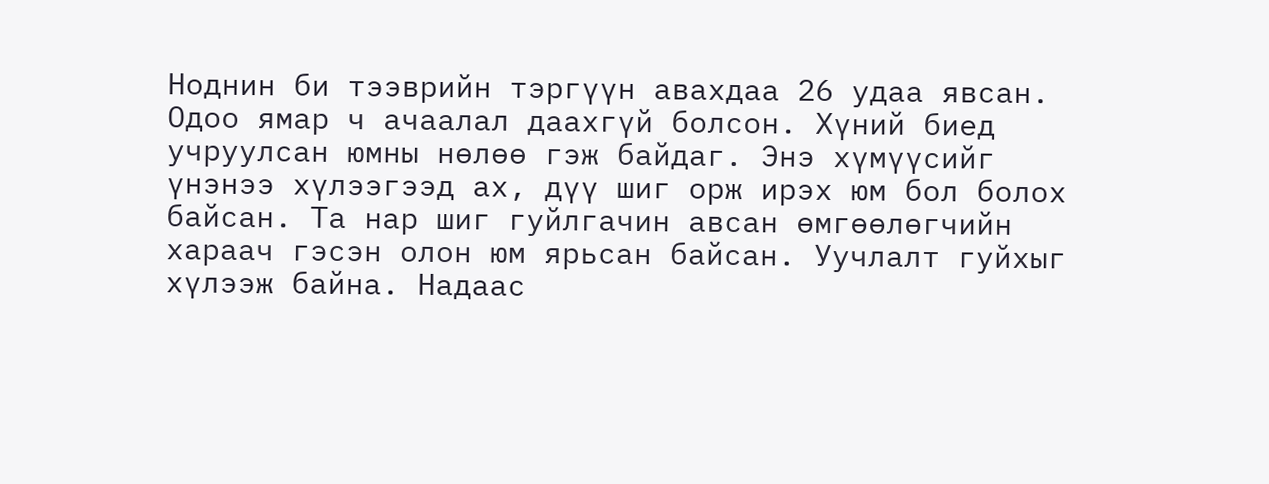Ноднин би тээврийн тэргүүн авахдаа 26 удаа явсан. Одоо ямар ч ачаалал даахгүй болсон. Хүний биед учруулсан юмны нөлөө гэж байдаг. Энэ хүмүүсийг үнэнээ хүлээгээд ах, дүү шиг орж ирэх юм бол болох байсан. Та нар шиг гуйлгачин авсан өмгөөлөгчийн хараач гэсэн олон юм ярьсан байсан. Уучлалт гуйхыг хүлээж байна. Надаас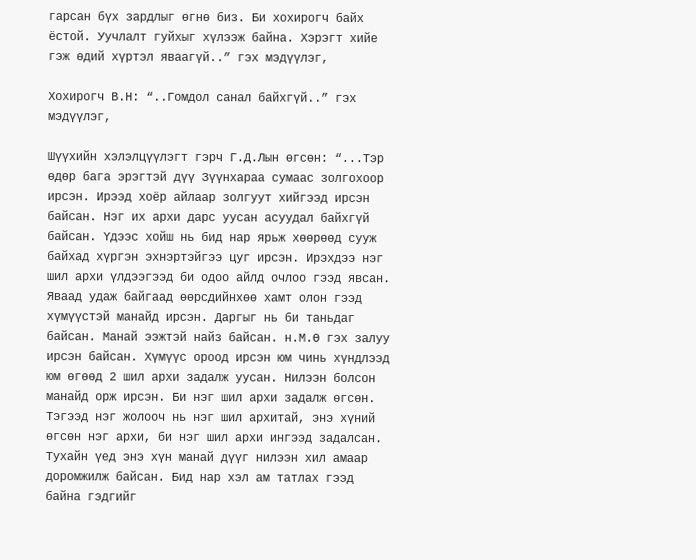гарсан бүх зардлыг өгнө биз. Би хохирогч байх ёстой. Уучлалт гуйхыг хүлээж байна. Хэрэгт хийе гэж өдий хүртэл яваагүй..” гэх мэдүүлэг,

Хохирогч В.Н: “..Гомдол санал байхгүй..” гэх мэдүүлэг,

Шүүхийн хэлэлцүүлэгт гэрч Г.Д.Лын өгсөн: “...Тэр өдөр бага эрэгтэй дүү Зүүнхараа сумаас золгохоор ирсэн. Ирээд хоёр айлаар золгуут хийгээд ирсэн байсан. Нэг их архи дарс уусан асуудал байхгүй байсан. Үдээс хойш нь бид нар ярьж хөөрөөд сууж байхад хүргэн эхнэртэйгээ цуг ирсэн. Ирэхдээ нэг шил архи үлдээгээд би одоо айлд очлоо гээд явсан. Яваад удаж байгаад өөрсдийнхөө хамт олон гээд хүмүүстэй манайд ирсэн. Даргыг нь би таньдаг байсан. Манай ээжтэй найз байсан. н.М.Ө гэх залуу ирсэн байсан. Хүмүүс ороод ирсэн юм чинь хүндлээд юм өгөөд 2 шил архи задалж уусан. Нилээн болсон манайд орж ирсэн. Би нэг шил архи задалж өгсөн. Тэгээд нэг жолооч нь нэг шил архитай, энэ хүний өгсөн нэг архи, би нэг шил архи ингээд задалсан. Тухайн үед энэ хүн манай дүүг нилээн хил амаар доромжилж байсан. Бид нар хэл ам татлах гээд байна гэдгийг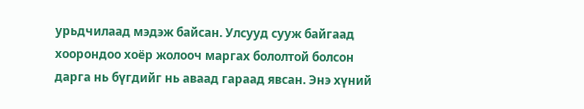урьдчилаад мэдэж байсан. Улсууд сууж байгаад хоорондоо хоёр жолооч маргах бололтой болсон дарга нь бүгдийг нь аваад гараад явсан. Энэ хүний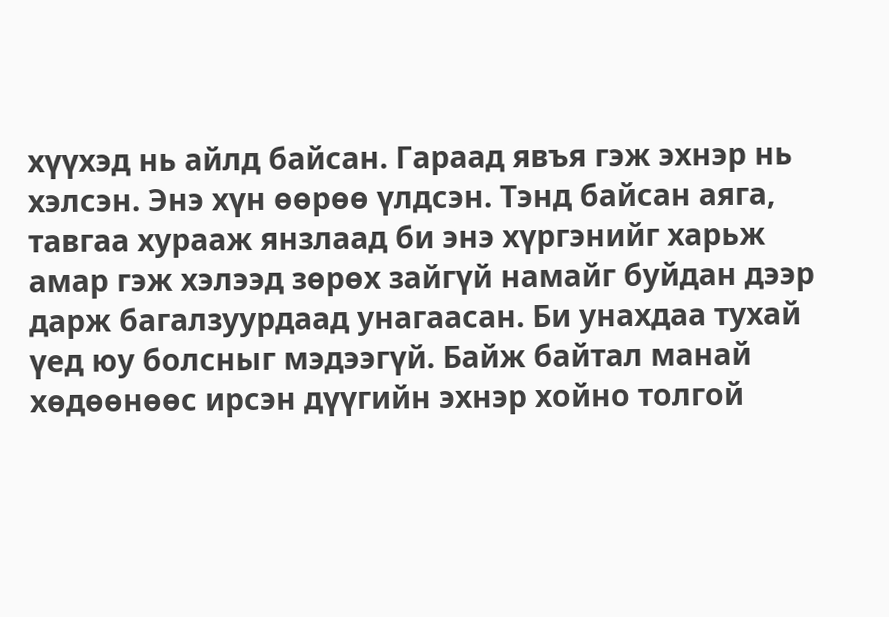хүүхэд нь айлд байсан. Гараад явъя гэж эхнэр нь хэлсэн. Энэ хүн өөрөө үлдсэн. Тэнд байсан аяга, тавгаа хурааж янзлаад би энэ хүргэнийг харьж амар гэж хэлээд зөрөх зайгүй намайг буйдан дээр дарж багалзуурдаад унагаасан. Би унахдаа тухай үед юу болсныг мэдээгүй. Байж байтал манай хөдөөнөөс ирсэн дүүгийн эхнэр хойно толгой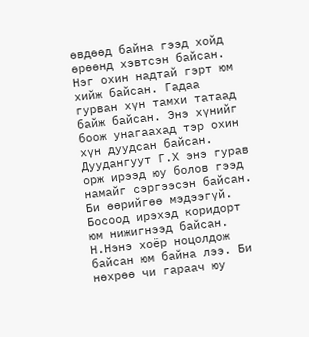өвдөөд байна гээд хойд өрөөнд хэвтсэн байсан.  Нэг охин надтай гэрт юм хийж байсан. Гадаа гурван хүн тамхи татаад байж байсан. Энэ хүнийг боож унагаахад тэр охин хүн дуудсан байсан. Дуудангуут Г.Х энэ гурав орж ирээд юу болов гээд намайг сэргээсэн байсан. Би өөрийгөө мэдээгүй. Босоод ирэхэд коридорт юм нижигнээд байсан. Н.Нэнэ хоёр ноцолдож байсан юм байна лээ. Би нөхрөө чи гараач юу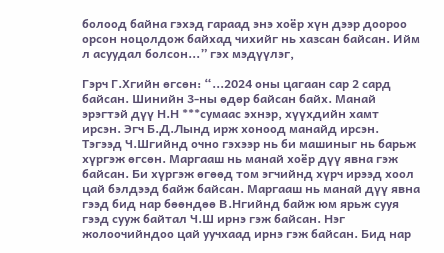болоод байна гэхэд гараад энэ хоёр хүн дээр доороо орсон ноцолдож байхад чихийг нь хазсан байсан. Ийм л асуудал болсон...” гэх мэдүүлэг,

Гэрч Г.Хгийн өгсөн: “...2024 оны цагаан сар 2 сард байсан. Шинийн 3-ны өдөр байсан байх. Манай эрэгтэй дүү Н.Н ***сумаас эхнэр, хүүхдийн хамт ирсэн. Эгч Б.Д.Лынд ирж хоноод манайд ирсэн. Тэгээд Ч.Шгийнд очно гэхээр нь би машиныг нь барьж хүргэж өгсөн. Маргааш нь манай хоёр дүү явна гэж байсан. Би хүргэж өгөөд том эгчийнд хүрч ирээд хоол цай бэлдээд байж байсан. Маргааш нь манай дүү явна гээд бид нар бөөндөө В.Нгийнд байж юм ярьж сууя гээд сууж байтал Ч.Ш ирнэ гэж байсан. Нэг жолоочийндоо цай уучхаад ирнэ гэж байсан. Бид нар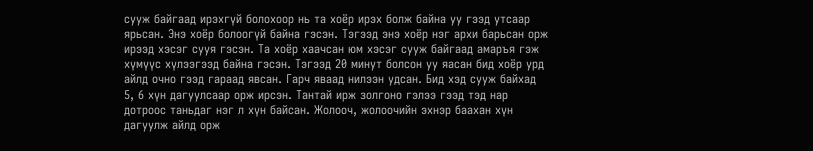сууж байгаад ирэхгүй болохоор нь та хоёр ирэх болж байна уу гээд утсаар ярьсан. Энэ хоёр болоогүй байна гэсэн. Тэгээд энэ хоёр нэг архи барьсан орж ирээд хэсэг сууя гэсэн. Та хоёр хаачсан юм хэсэг сууж байгаад амаръя гэж хүмүүс хүлээгээд байна гэсэн. Тэгээд 20 минут болсон уу яасан бид хоёр урд айлд очно гээд гараад явсан. Гарч яваад нилээн удсан. Бид хэд сууж байхад 5, 6 хүн дагуулсаар орж ирсэн. Тантай ирж золгоно гэлээ гээд тэд нар дотроос таньдаг нэг л хүн байсан. Жолооч, жолоочийн эхнэр баахан хүн дагуулж айлд орж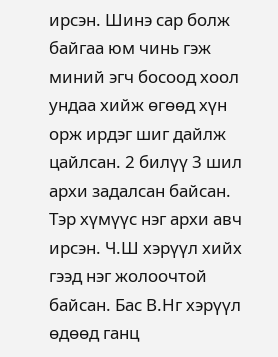ирсэн. Шинэ сар болж байгаа юм чинь гэж миний эгч босоод хоол ундаа хийж өгөөд хүн орж ирдэг шиг дайлж цайлсан. 2 билүү 3 шил архи задалсан байсан. Тэр хүмүүс нэг архи авч ирсэн. Ч.Ш хэрүүл хийх гээд нэг жолоочтой байсан. Бас В.Нг хэрүүл өдөөд ганц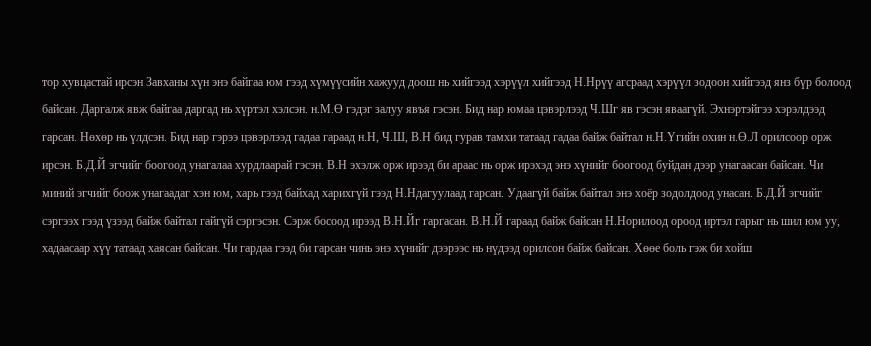тор хувцастай ирсэн Завханы хүн энэ байгаа юм гээд хүмүүсийн хажууд доош нь хийгээд хэрүүл хийгээд Н.Нрүү агсраад хэрүүл зодоон хийгээд янз бүр болоод байсан. Даргалж явж байгаа даргад нь хүртэл хэлсэн. н.М.Ө гэдэг залуу явъя гэсэн. Бид нар юмаа цэвэрлээд Ч.Шг яв гэсэн яваагүй. Эхнэртэйгээ хэрэлдээд гарсан. Нөхөр нь үлдсэн. Бид нар гэрээ цэвэрлээд гадаа гараад н.Н, Ч.Ш, В.Н бид гурав тамхи татаад гадаа байж байтал н.Н.Үгийн охин н.Ө.Л орилсоор орж ирсэн. Б.Д.Й эгчийг боогоод унагалаа хурдлаарай гэсэн. В.Н эхэлж орж ирээд би араас нь орж ирэхэд энэ хүнийг боогоод буйдан дээр унагаасан байсан. Чи миний эгчийг боож унагаадаг хэн юм, харь гээд байхад харихгүй гээд Н.Ндагуулаад гарсан. Удаагүй байж байтал энэ хоёр зодолдоод унасан. Б.Д.Й эгчийг сэргээх гээд үзээд байж байтал гайгүй сэргэсэн. Сэрж босоод ирээд В.Н.Йг гаргасан. В.Н.Й гараад байж байсан Н.Норилоод ороод иртэл гарыг нь шил юм уу, хадаасаар хүү татаад хаясан байсан. Чи гардаа гээд би гарсан чинь энэ хүнийг дээрээс нь нүдээд орилсон байж байсан. Хөөе боль гэж би хойш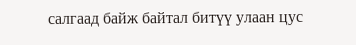салгаад байж байтал битүү улаан цус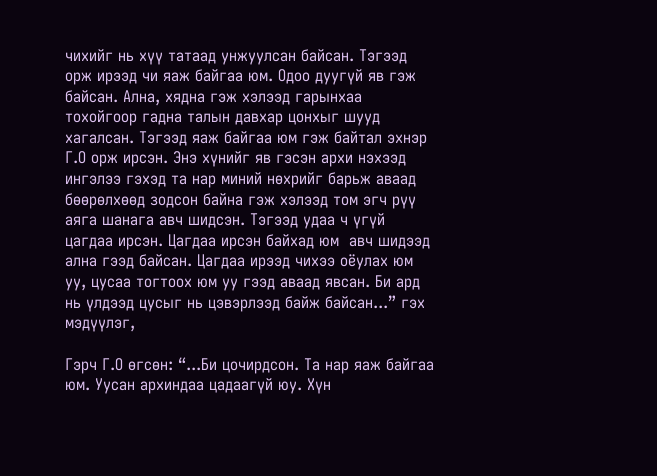чихийг нь хүү татаад унжуулсан байсан. Тэгээд орж ирээд чи яаж байгаа юм. Одоо дуугүй яв гэж байсан. Ална, хядна гэж хэлээд гарынхаа тохойгоор гадна талын давхар цонхыг шууд хагалсан. Тэгээд яаж байгаа юм гэж байтал эхнэр Г.О орж ирсэн. Энэ хүнийг яв гэсэн архи нэхээд ингэлээ гэхэд та нар миний нөхрийг барьж аваад бөөрөлхөөд зодсон байна гэж хэлээд том эгч рүү аяга шанага авч шидсэн. Тэгээд удаа ч үгүй цагдаа ирсэн. Цагдаа ирсэн байхад юм  авч шидээд ална гээд байсан. Цагдаа ирээд чихээ оёулах юм уу, цусаа тогтоох юм уу гээд аваад явсан. Би ард нь үлдээд цусыг нь цэвэрлээд байж байсан...” гэх мэдүүлэг,

Гэрч Г.О өгсөн: “...Би цочирдсон. Та нар яаж байгаа юм. Уусан архиндаа цадаагүй юу. Хүн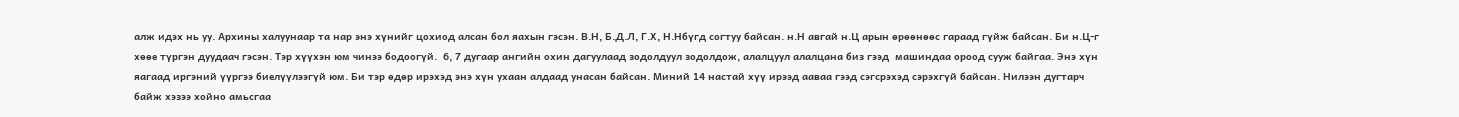алж идэх нь уу. Архины халуунаар та нар энэ хүнийг цохиод алсан бол яахын гэсэн. В.Н, Б.Д.Л, Г.Х, Н.Нбүгд согтуу байсан. н.Н авгай н.Ц арын өрөөнөөс гараад гүйж байсан. Би н.Ц-г хөөе түргэн дуудаач гэсэн. Тэр хүүхэн юм чинээ бодоогүй.  6, 7 дугаар ангийн охин дагуулаад зодолдуул зодолдож, алалцуул алалцана биз гээд  машиндаа ороод сууж байгаа. Энэ хүн яагаад иргэний үүргээ биелүүлээгүй юм. Би тэр өдөр ирэхэд энэ хүн ухаан алдаад унасан байсан. Миний 14 настай хүү ирээд ааваа гээд сэгсрэхэд сэрэхгүй байсан. Нилээн дугтарч байж хэзээ хойно амьсгаа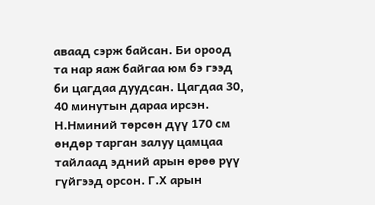аваад сэрж байсан. Би ороод та нар яаж байгаа юм бэ гээд би цагдаа дуудсан. Цагдаа 30, 40 минутын дараа ирсэн. Н.Нминий төрсөн дүү 170 см өндөр тарган залуу цамцаа тайлаад эдний арын өрөө рүү гүйгээд орсон. Г.Х арын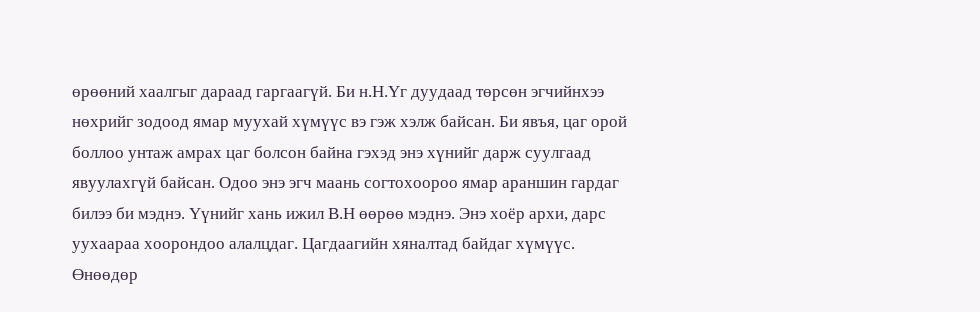өрөөний хаалгыг дараад гаргаагүй. Би н.Н.Үг дуудаад төрсөн эгчийнхээ нөхрийг зодоод ямар муухай хүмүүс вэ гэж хэлж байсан. Би явъя, цаг орой боллоо унтаж амрах цаг болсон байна гэхэд энэ хүнийг дарж суулгаад явуулахгүй байсан. Одоо энэ эгч маань согтохоороо ямар араншин гардаг билээ би мэднэ. Үүнийг хань ижил В.Н өөрөө мэднэ. Энэ хоёр архи, дарс уухаараа хоорондоо алалцдаг. Цагдаагийн хяналтад байдаг хүмүүс. Өнөөдөр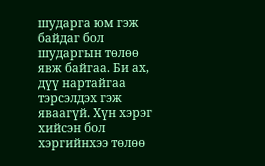шударга юм гэж байдаг бол шударгын төлөө явж байгаа. Би ах, дүү нартайгаа тэрсэлдэх гэж яваагүй. Хүн хэрэг хийсэн бол хэргийнхээ төлөө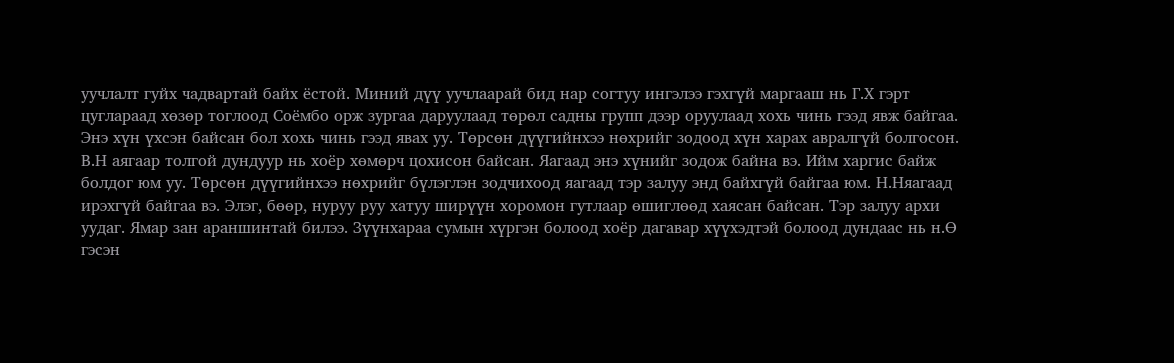уучлалт гуйх чадвартай байх ёстой. Миний дүү уучлаарай бид нар согтуу ингэлээ гэхгүй маргааш нь Г.Х гэрт цуглараад хөзөр тоглоод Соёмбо орж зургаа даруулаад төрөл садны групп дээр оруулаад хохь чинь гээд явж байгаа. Энэ хүн үхсэн байсан бол хохь чинь гээд явах уу. Төрсөн дүүгийнхээ нөхрийг зодоод хүн харах авралгүй болгосон. В.Н аягаар толгой дундуур нь хоёр хөмөрч цохисон байсан. Яагаад энэ хүнийг зодож байна вэ. Ийм харгис байж болдог юм уу. Төрсөн дүүгийнхээ нөхрийг бүлэглэн зодчихоод яагаад тэр залуу энд байхгүй байгаа юм. Н.Няагаад ирэхгүй байгаа вэ. Элэг, бөөр, нуруу руу хатуу ширүүн хоромон гутлаар өшиглөөд хаясан байсан. Тэр залуу архи уудаг. Ямар зан араншинтай билээ. Зүүнхараа сумын хүргэн болоод хоёр дагавар хүүхэдтэй болоод дундаас нь н.Ө гэсэн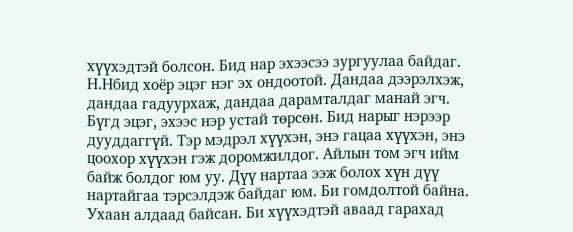хүүхэдтэй болсон. Бид нар эхээсээ зургуулаа байдаг. Н.Нбид хоёр эцэг нэг эх ондоотой. Дандаа дээрэлхэж, дандаа гадуурхаж, дандаа дарамталдаг манай эгч. Бүгд эцэг, эхээс нэр устай төрсөн. Бид нарыг нэрээр дууддаггүй. Тэр мэдрэл хүүхэн, энэ гацаа хүүхэн, энэ цоохор хүүхэн гэж доромжилдог. Айлын том эгч ийм байж болдог юм уу. Дүү нартаа ээж болох хүн дүү нартайгаа тэрсэлдэж байдаг юм. Би гомдолтой байна.  Ухаан алдаад байсан. Би хүүхэдтэй аваад гарахад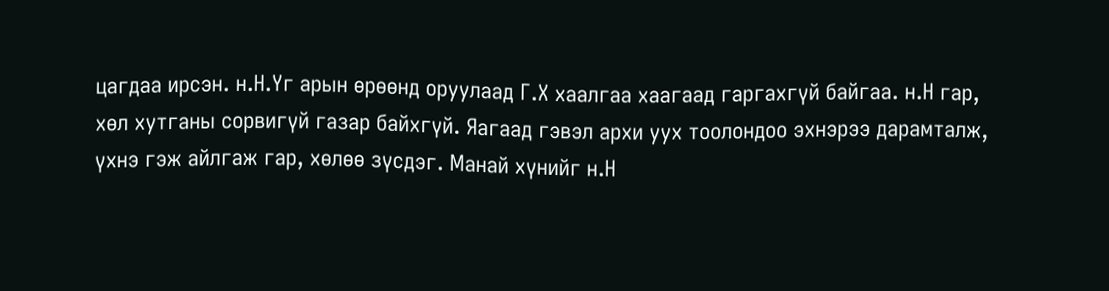цагдаа ирсэн. н.Н.Үг арын өрөөнд оруулаад Г.Х хаалгаа хаагаад гаргахгүй байгаа. н.Н гар, хөл хутганы сорвигүй газар байхгүй. Яагаад гэвэл архи уух тоолондоо эхнэрээ дарамталж, үхнэ гэж айлгаж гар, хөлөө зүсдэг. Манай хүнийг н.Н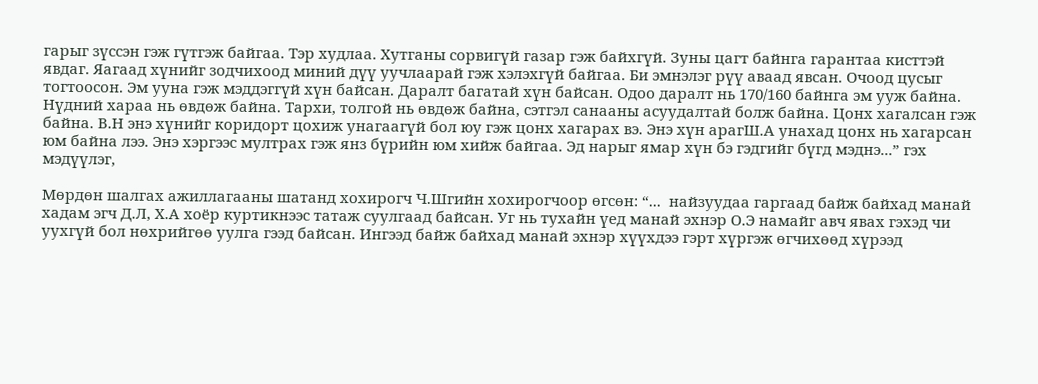гарыг зүссэн гэж гүтгэж байгаа. Тэр худлаа. Хутганы сорвигүй газар гэж байхгүй. Зуны цагт байнга гарантаа кисттэй явдаг. Яагаад хүнийг зодчихоод миний дүү уучлаарай гэж хэлэхгүй байгаа. Би эмнэлэг рүү аваад явсан. Очоод цусыг тогтоосон. Эм ууна гэж мэддэггүй хүн байсан. Даралт багатай хүн байсан. Одоо даралт нь 170/160 байнга эм ууж байна. Нүдний хараа нь өвдөж байна. Тархи, толгой нь өвдөж байна, сэтгэл санааны асуудалтай болж байна. Цонх хагалсан гэж байна. В.Н энэ хүнийг коридорт цохиж унагаагүй бол юу гэж цонх хагарах вэ. Энэ хүн арагШ.А унахад цонх нь хагарсан юм байна лээ. Энэ хэргээс мултрах гэж янз бүрийн юм хийж байгаа. Эд нарыг ямар хүн бэ гэдгийг бүгд мэднэ...” гэх мэдүүлэг,

Мөрдөн шалгах ажиллагааны шатанд хохирогч Ч.Шгийн хохирогчоор өгсөн: “...  найзуудаа гаргаад байж байхад манай хадам эгч Д.Л, Х.А хоёр куртикнээс татаж суулгаад байсан. Уг нь тухайн үед манай эхнэр О.Э намайг авч явах гэхэд чи уухгүй бол нөхрийгөө уулга гээд байсан. Ингээд байж байхад манай эхнэр хүүхдээ гэрт хүргэж өгчихөөд хүрээд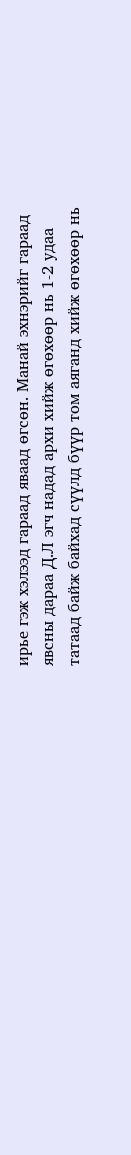ирье гэж хэлээд гараад яваад өгсөн. Манай эхнэрийг гараад явсны дараа Д.Л эгч надад архи хийж өгөхөөр нь 1-2 удаа татаад байж байхад сүүлд бүүр том аяганд хийж өгөхөөр нь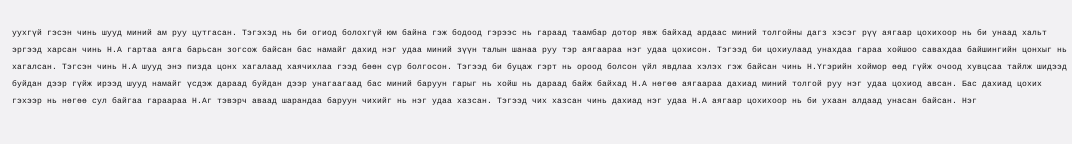уухгүй гэсэн чинь шууд миний ам руу цутгасан. Тэгэхэд нь би огиод болохгүй юм байна гэж бодоод гэрээс нь гараад таамбар дотор явж байхад ардаас миний толгойны дагз хэсэг рүү аягаар цохихоор нь би унаад хальт эргээд харсан чинь Н.А гартаа аяга барьсан зогсож байсан бас намайг дахид нэг удаа миний зүүн талын шанаа руу тэр аягаараа нэг удаа цохисон. Тэгээд би цохиулаад унахдаа гараа хойшоо савахдаа байшингийн цонхыг нь хагалсан. Тэгсэн чинь Н.А шууд энэ пизда цонх хагалаад хаячихлаа гээд бөөн сүр болгосон. Тэгээд би буцаж гэрт нь ороод болсон үйл явдлаа хэлэх гэж байсан чинь Н.Үгэрийн хоймор өөд гүйж очоод хувцсаа тайлж шидээд буйдан дээр гүйж ирээд шууд намайг үсдэж дараад буйдан дээр унагаагаад бас миний баруун гарыг нь хойш нь дараад байж байхад Н.А нөгөө аягаараа дахиад миний толгой руу нэг удаа цохиод авсан. Бас дахиад цохих гэхээр нь нөгөө сул байгаа гараараа Н.Аг тэвэрч аваад шарандаа баруун чихийг нь нэг удаа хазсан. Тэгээд чих хазсан чинь дахиад нэг удаа Н.А аягаар цохихоор нь би ухаан алдаад унасан байсан. Нэг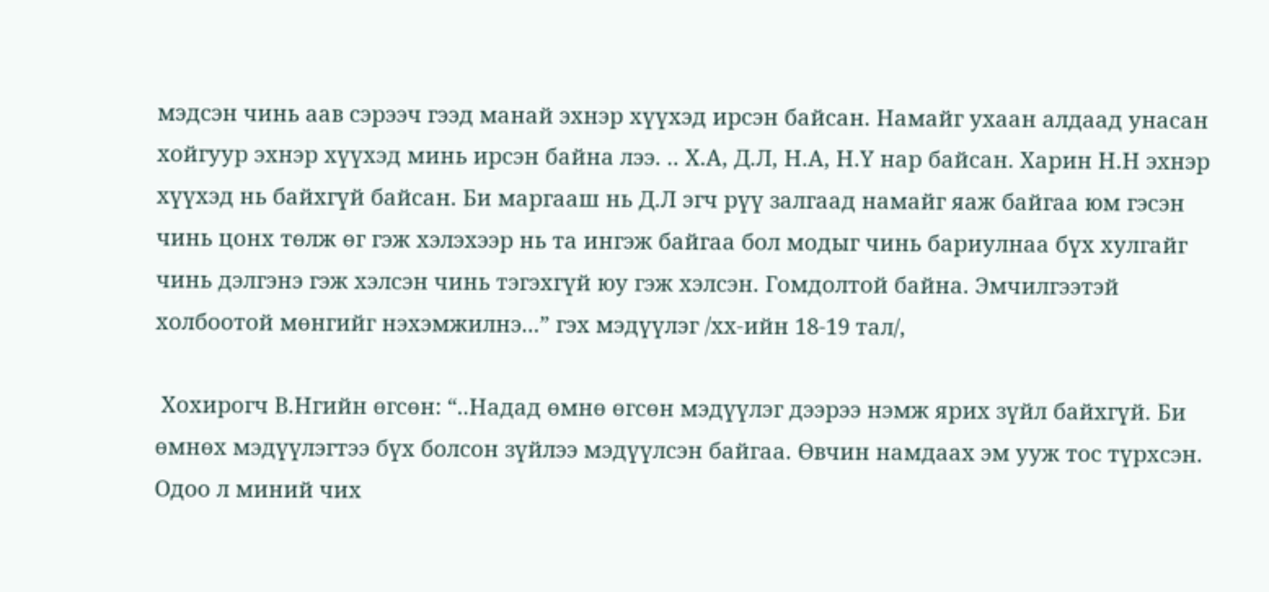мэдсэн чинь аав сэрээч гээд манай эхнэр хүүхэд ирсэн байсан. Намайг ухаан алдаад унасан хойгуур эхнэр хүүхэд минь ирсэн байна лээ. .. Х.А, Д.Л, Н.А, Н.Ү нар байсан. Харин Н.Н эхнэр хүүхэд нь байхгүй байсан. Би маргааш нь Д.Л эгч рүү залгаад намайг яаж байгаа юм гэсэн чинь цонх төлж өг гэж хэлэхээр нь та ингэж байгаа бол модыг чинь бариулнаа бүх хулгайг чинь дэлгэнэ гэж хэлсэн чинь тэгэхгүй юу гэж хэлсэн. Гомдолтой байна. Эмчилгээтэй холбоотой мөнгийг нэхэмжилнэ...” гэх мэдүүлэг /хх-ийн 18-19 тал/,

 Хохирогч В.Нгийн өгсөн: “..Надад өмнө өгсөн мэдүүлэг дээрээ нэмж ярих зүйл байхгүй. Би өмнөх мэдүүлэгтээ бүх болсон зүйлээ мэдүүлсэн байгаа. Өвчин намдаах эм ууж тос түрхсэн. Одоо л миний чих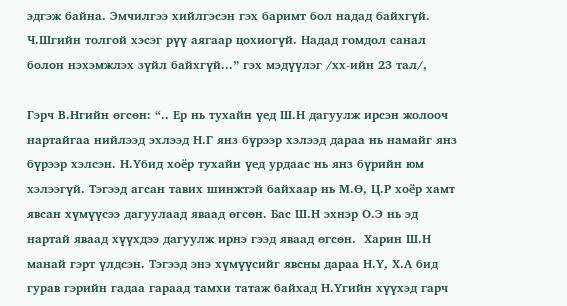эдгэж байна. Эмчилгээ хийлгэсэн гэх баримт бол надад байхгүй. Ч.Шгийн толгой хэсэг рүү аягаар цохиогүй. Надад гомдол санал болон нэхэмжлэх зүйл байхгүй...” гэх мэдүүлэг /хх-ийн 23 тал/,

Гэрч В.Нгийн өгсөн: “.. Ер нь тухайн үед Ш.Н дагуулж ирсэн жолооч нартайгаа нийлээд эхлээд Н.Г янз бүрээр хэлээд дараа нь намайг янз бүрээр хэлсэн. Н.Үбид хоёр тухайн үед урдаас нь янз бүрийн юм хэлээгүй. Тэгээд агсан тавих шинжтэй байхаар нь М.Ө, Ц.Р хоёр хамт явсан хүмүүсээ дагуулаад яваад өгсөн. Бас Ш.Н эхнэр О.Э нь эд нартай яваад хүүхдээ дагуулж ирнэ гээд яваад өгсөн.  Харин Ш.Н манай гэрт үлдсэн. Тэгээд энэ хүмүүсийг явсны дараа Н.Ү, Х.А бид гурав гэрийн гадаа гараад тамхи татаж байхад Н.Үгийн хүүхэд гарч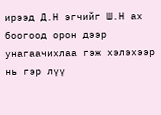ирээд Д.Н эгчийг Ш.Н ах боогоод орон дээр унагаачихлаа гэж хэлэхээр нь гэр лүү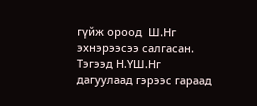гүйж ороод  Ш.Нг  эхнэрээсээ салгасан. Тэгээд Н.ҮШ.Нг дагуулаад гэрээс гараад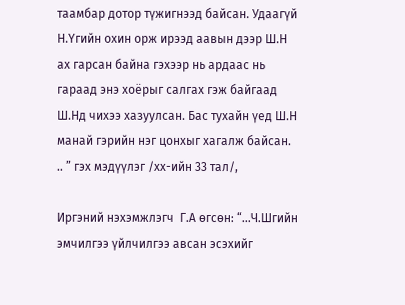таамбар дотор түжигнээд байсан. Удаагүй Н.Үгийн охин орж ирээд аавын дээр Ш.Н ах гарсан байна гэхээр нь ардаас нь гараад энэ хоёрыг салгах гэж байгаад Ш.Нд чихээ хазуулсан. Бас тухайн үед Ш.Н манай гэрийн нэг цонхыг хагалж байсан. .. ” гэх мэдүүлэг /хх-ийн 33 тал/,

Иргэний нэхэмжлэгч  Г.А өгсөн: “...Ч.Шгийн эмчилгээ үйлчилгээ авсан эсэхийг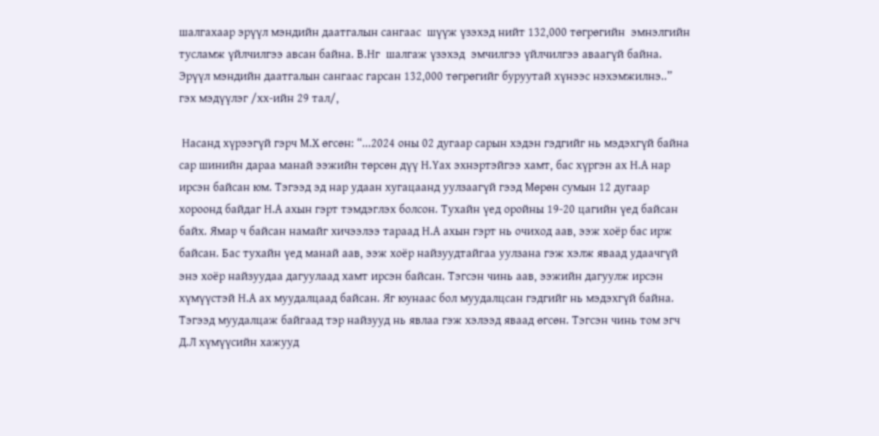шалгахаар эрүүл мэндийн даатгалын сангаас  шүүж үзэхэд нийт 132,000 төгрөгийн  эмнэлгийн тусламж үйлчилгээ авсан байна. В.Нг  шалгаж үзэхэд  эмчилгээ үйлчилгээ аваагүй байна. Эрүүл мэндийн даатгалын сангаас гарсан 132,000 төгрөгийг буруутай хүнээс нэхэмжилнэ..” гэх мэдүүлэг /хх-ийн 29 тал/,

 Насанд хүрээгүй гэрч М.Х өгсөн: “...2024 оны 02 дугаар сарын хэдэн гэдгийг нь мэдэхгүй байна сар шинийн дараа манай ээжийн төрсөн дүү Н.Үах эхнэртэйгээ хамт, бас хүргэн ах Н.А нар ирсэн байсан юм. Тэгээд эд нар удаан хугацаанд уулзаагүй гээд Мөрөн сумын 12 дугаар хороонд байдаг Н.А ахын гэрт тэмдэглэх болсон. Тухайн үед оройны 19-20 цагийн үед байсан байх. Ямар ч байсан намайг хичээлээ тараад Н.А ахын гэрт нь очиход аав, ээж хоёр бас ирж байсан. Бас тухайн үед манай аав, ээж хоёр найзуудтайгаа уулзана гэж хэлж яваад удаачгүй энэ хоёр найзуудаа дагуулаад хамт ирсэн байсан. Тэгсэн чинь аав, ээжийн дагуулж ирсэн хүмүүстэй Н.А ах муудалцаад байсан. Яг юунаас бол муудалцсан гэдгийг нь мэдэхгүй байна. Тэгээд муудалцаж байгаад тэр найзууд нь явлаа гэж хэлээд яваад өгсөн. Тэгсэн чинь том эгч Д.Л хүмүүсийн хажууд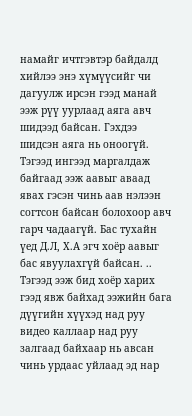намайг ичтгэвтэр байдалд хийлээ энэ хүмүүсийг чи дагуулж ирсэн гээд манай ээж рүү уурлаад аяга авч шидээд байсан. Гэхдээ шидсэн аяга нь оноогүй. Тэгээд ингээд маргалдаж байгаад ээж аавыг аваад явах гэсэн чинь аав нэлээн согтсон байсан болохоор авч гарч чадаагүй. Бас тухайн үед Д.Л, Х.А эгч хоёр аавыг бас явуулахгүй байсан. .. Тэгээд ээж бид хоёр харих гээд явж байхад ээжийн бага дүүгийн хүүхэд над руу видео каллаар над руу залгаад байхаар нь авсан чинь урдаас уйлаад эд нар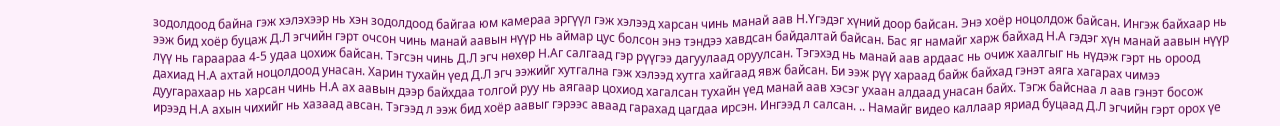зодолдоод байна гэж хэлэхээр нь хэн зодолдоод байгаа юм камераа эргүүл гэж хэлээд харсан чинь манай аав Н.Үгэдэг хүний доор байсан. Энэ хоёр ноцолдож байсан. Ингэж байхаар нь ээж бид хоёр буцаж Д.Л эгчийн гэрт очсон чинь манай аавын нүүр нь аймар цус болсон энэ тэндээ хавдсан байдалтай байсан. Бас яг намайг харж байхад Н.А гэдэг хүн манай аавын нүүр лүү нь гараараа 4-5 удаа цохиж байсан. Тэгсэн чинь Д.Л эгч нөхөр Н.Аг салгаад гэр рүүгээ дагуулаад оруулсан. Тэгэхэд нь манай аав ардаас нь очиж хаалгыг нь нүдэж гэрт нь ороод дахиад Н.А ахтай ноцолдоод унасан. Харин тухайн үед Д.Л эгч ээжийг хутгална гэж хэлээд хутга хайгаад явж байсан. Би ээж рүү хараад байж байхад гэнэт аяга хагарах чимээ дуугарахаар нь харсан чинь Н.А ах аавын дээр байхдаа толгой руу нь аягаар цохиод хагалсан тухайн үед манай аав хэсэг ухаан алдаад унасан байх. Тэгж байснаа л аав гэнэт босож ирээд Н.А ахын чихийг нь хазаад авсан. Тэгээд л ээж бид хоёр аавыг гэрээс аваад гарахад цагдаа ирсэн. Ингээд л салсан. .. Намайг видео каллаар яриад буцаад Д.Л эгчийн гэрт орох үе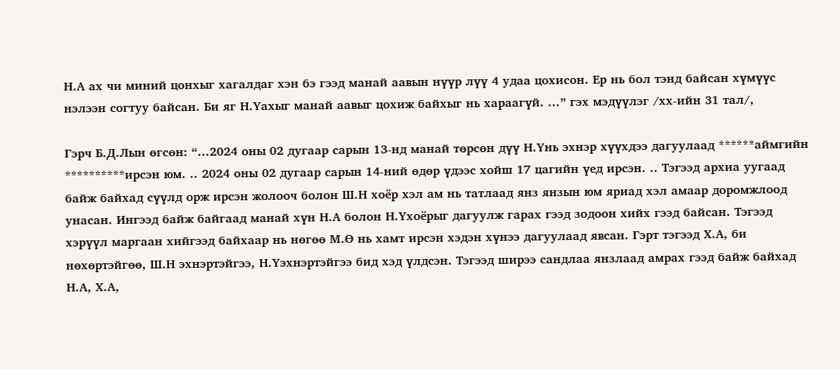Н.А ах чи миний цонхыг хагалдаг хэн бэ гээд манай аавын нүүр лүү 4 удаа цохисон. Ер нь бол тэнд байсан хүмүүс нэлээн согтуу байсан. Би яг Н.Үахыг манай аавыг цохиж байхыг нь хараагүй. ...” гэх мэдүүлэг /хх-ийн 31 тал/,

Гэрч Б.Д.Лын өгсөн: “...2024 оны 02 дугаар сарын 13-нд манай төрсөн дүү Н.Үнь эхнэр хүүхдээ дагуулаад ******аймгийн **********ирсэн юм. .. 2024 оны 02 дугаар сарын 14-ний өдөр үдээс хойш 17 цагийн үед ирсэн. .. Тэгээд архиа уугаад байж байхад сүүлд орж ирсэн жолооч болон Ш.Н хоёр хэл ам нь татлаад янз янзын юм яриад хэл амаар доромжлоод унасан. Ингээд байж байгаад манай хүн Н.А болон Н.Үхоёрыг дагуулж гарах гээд зодоон хийх гээд байсан. Тэгээд хэрүүл маргаан хийгээд байхаар нь нөгөө М.Ө нь хамт ирсэн хэдэн хүнээ дагуулаад явсан. Гэрт тэгээд Х.А, би нөхөртэйгөө, Ш.Н эхнэртэйгээ, Н.Үэхнэртэйгээ бид хэд үлдсэн. Тэгээд ширээ сандлаа янзлаад амрах гээд байж байхад Н.А, Х.А,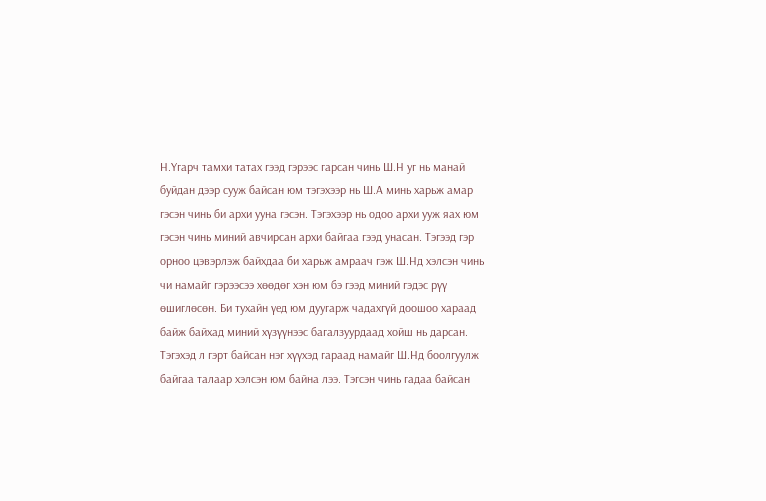Н.Үгарч тамхи татах гээд гэрээс гарсан чинь Ш.Н уг нь манай буйдан дээр сууж байсан юм тэгэхээр нь Ш.А минь харьж амар гэсэн чинь би архи ууна гэсэн. Тэгэхээр нь одоо архи ууж яах юм гэсэн чинь миний авчирсан архи байгаа гээд унасан. Тэгээд гэр орноо цэвэрлэж байхдаа би харьж амраач гэж Ш.Нд хэлсэн чинь чи намайг гэрээсээ хөөдөг хэн юм бэ гээд миний гэдэс рүү өшиглөсөн. Би тухайн үед юм дуугарж чадахгүй доошоо хараад байж байхад миний хүзүүнээс багалзуурдаад хойш нь дарсан. Тэгэхэд л гэрт байсан нэг хүүхэд гараад намайг Ш.Нд боолгуулж байгаа талаар хэлсэн юм байна лээ. Тэгсэн чинь гадаа байсан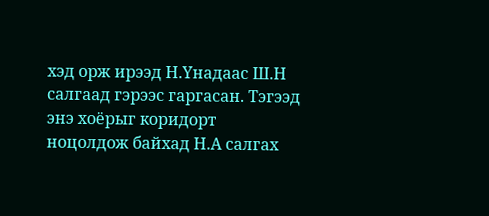хэд орж ирээд Н.Үнадаас Ш.Н салгаад гэрээс гаргасан. Тэгээд энэ хоёрыг коридорт ноцолдож байхад Н.А салгах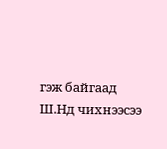гэж байгаад Ш.Нд чихнээсээ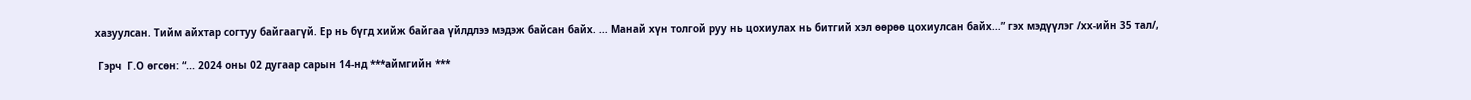хазуулсан. Тийм айхтар согтуу байгаагүй. Ер нь бүгд хийж байгаа үйлдлээ мэдэж байсан байх. ... Манай хүн толгой руу нь цохиулах нь битгий хэл өөрөө цохиулсан байх...” гэх мэдүүлэг /хх-ийн 35 тал/,

 Гэрч  Г.О өгсөн: “... 2024 оны 02 дугаар сарын 14-нд ***аймгийн ***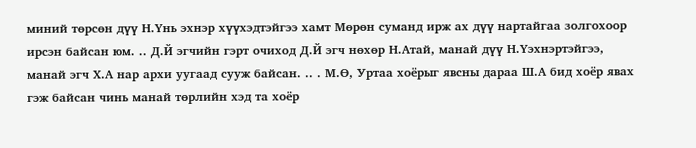миний төрсөн дүү Н.Үнь эхнэр хүүхэдтэйгээ хамт Мөрөн суманд ирж ах дүү нартайгаа золгохоор ирсэн байсан юм. .. Д.Й эгчийн гэрт очиход Д.Й эгч нөхөр Н.Атай, манай дүү Н.Үэхнэртэйгээ, манай эгч Х.А нар архи уугаад сууж байсан. .. . М.Ө, Уртаа хоёрыг явсны дараа Ш.А бид хоёр явах гэж байсан чинь манай төрлийн хэд та хоёр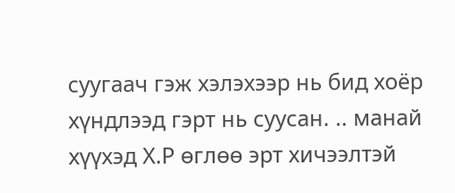суугаач гэж хэлэхээр нь бид хоёр хүндлээд гэрт нь суусан. .. манай хүүхэд Х.Р өглөө эрт хичээлтэй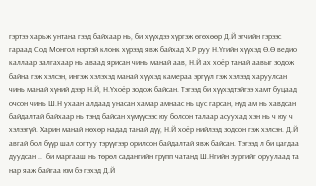гэртээ харьж унтана гээд байхаар нь, би хүүхдээ хүргэж өгөхөөр Д.Й эгчийн гэрээс гараад Сод Монгол нэртэй клонк хүрээд явж байхад Х.Р руу Н.Үгийн хүүхэд Ө.Ө ведио каллаар залгахаар нь аваад ярисан чинь манай аав, Н.Й ах хоёр танай аавыг зодож байна гэж хэлсэн, ингэж хэлэхэд манай хүүхэд камераа эргүүл гэж хэлээд харуулсан чинь манай хүний дээр Н.Й, Н.Үхоёр зодож байсан. Тэгээд би хүүхэдтэйгээ хамт буцаад очсон чинь Ш.Н ухаан алдаад унасан хамар амнаас нь цус гарсан, нүд ам нь хавдсан байдалтай байхаар нь тэнд байсан хүмүүсээс юу болсон талаар асуухад хэн нь ч юу ч хэлээгүй. Харин манай нөхөр надад танай дүү, Н.Й хоёр нийлээд зодсон гэж хэлсэн. Д.Й авгай бол бүүр шал согтуу тэрүүгээр орилсон байдалтай явж байсан. Тэгээд л би цагдаа дуудсан ..  би маргааш нь төрөл садангийн грүпп чатанд Ш.Нгийн зургийг оруулаад та нар яаж байгаа юм бэ гэхэд Д.Й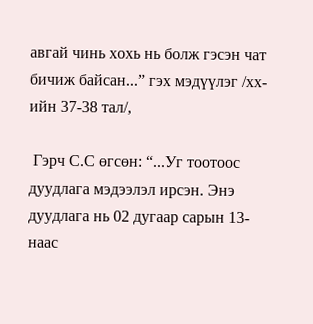авгай чинь хохь нь болж гэсэн чат бичиж байсан...” гэх мэдүүлэг /хх-ийн 37-38 тал/,

 Гэрч С.С өгсөн: “...Уг тоотоос дуудлага мэдээлэл ирсэн. Энэ дуудлага нь 02 дугаар сарын 13-наас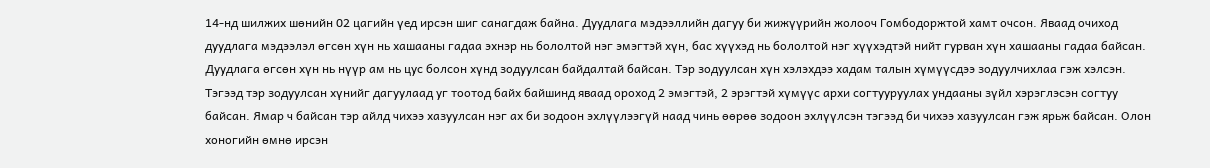14-нд шилжих шөнийн 02 цагийн үед ирсэн шиг санагдаж байна. Дуудлага мэдээллийн дагуу би жижүүрийн жолооч Гомбодоржтой хамт очсон. Яваад очиход дуудлага мэдээлэл өгсөн хүн нь хашааны гадаа эхнэр нь бололтой нэг эмэгтэй хүн, бас хүүхэд нь бололтой нэг хүүхэдтэй нийт гурван хүн хашааны гадаа байсан. Дуудлага өгсөн хүн нь нүүр ам нь цус болсон хүнд зодуулсан байдалтай байсан. Тэр зодуулсан хүн хэлэхдээ хадам талын хүмүүсдээ зодуулчихлаа гэж хэлсэн. Тэгээд тэр зодуулсан хүнийг дагуулаад уг тоотод байх байшинд яваад ороход 2 эмэгтэй, 2 эрэгтэй хүмүүс архи согтууруулах ундааны зүйл хэрэглэсэн согтуу байсан. Ямар ч байсан тэр айлд чихээ хазуулсан нэг ах би зодоон эхлүүлээгүй наад чинь өөрөө зодоон эхлүүлсэн тэгээд би чихээ хазуулсан гэж ярьж байсан. Олон хоногийн өмнө ирсэн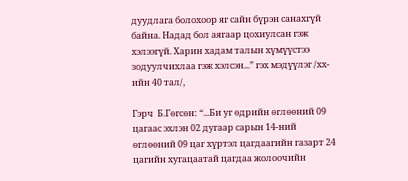дуудлага болохоор яг сайн бүрэн санахгүй байна. Надад бол аягаар цохиулсан гэж хэлээгүй. Харин хадам талын хүмүүстээ зодуулчихлаа гэж хэлсэн...” гэх мэдүүлэг /хх-ийн 40 тал/,

Гэрч  Б.Гөгсөн: “...Би уг өдрийн өглөөний 09 цагаас эхлэн 02 дугаар сарын 14-ний өглөөний 09 цаг хүртэл цагдаагийн газарт 24 цагийн хугацаатай цагдаа жолоочийн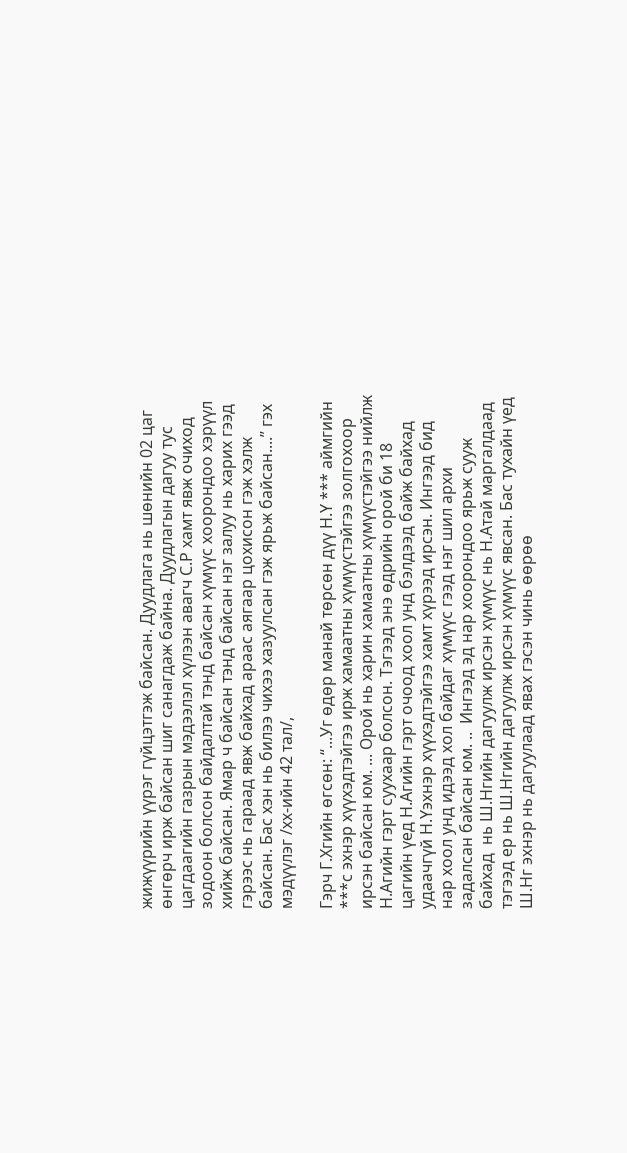жижүүрийн үүрэг гүйцэтгэж байсан. Дуудлага нь шөнийн 02 цаг өнгөрч ирж байсан шиг санагдаж байна. Дуудлагын дагуу тус цагдаагийн газрын мэдээлэл хүлээн авагч С.Р хамт явж очиход зодоон болсон байдалтай тэнд байсан хүмүүс хоорондоо хэрүүл хийж байсан. Ямар ч байсан тэнд байсан нэг залуу нь харих гээд гэрээс нь гараад явж байхад араас аягаар цохисон гэж хэлж байсан. Бас хэн нь билээ чихээ хазуулсан гэж ярьж байсан....” гэх мэдүүлэг /хх-ийн 42 тал/,

Гэрч Г.Хгийн өгсөн: “...Уг өдөр манай төрсөн дүү Н.Ү *** аймгийн ***с эхнэр хүүхэдтэйгээ ирж хамаатны хүмүүстэйгээ золгохоор ирсэн байсан юм. ... Орой нь харин хамаатны хүмүүстэйгээ нийлж Н.Агийн гэрт суухаар болсон. Тэгээд энэ өдрийн орой би 18 цагийн үед Н.Агийн гэрт очоод хоол унд бэлдээд байж байхад удаачгүй Н.Үэхнэр хүүхэдтэйгээ хамт хүрээд ирсэн. Ингээд бид нар хоол унд идээд хол байдаг хүмүүс гээд нэг шил архи задалсан байсан юм. ..  Ингээд эд нар хоорондоо ярьж сууж байхад  нь Ш.Нгийн дагуулж ирсэн хүмүүс нь Н.Атай маргалдаад тэгээд ер нь Ш.Нгийн дагуулж ирсэн хүмүүс явсан. Бас тухайн үед Ш.Нг эхнэр нь дагуулаад явах гэсэн чинь өөрөө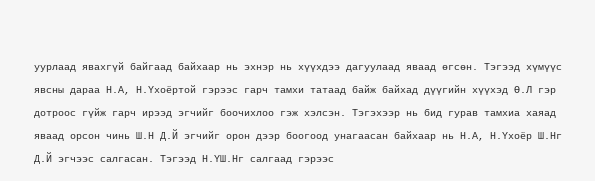уурлаад явахгүй байгаад байхаар нь эхнэр нь хүүхдээ дагуулаад яваад өгсөн. Тэгээд хүмүүс явсны дараа Н.А, Н.Үхоёртой гэрээс гарч тамхи татаад байж байхад дүүгийн хүүхэд Ө.Л гэр дотроос гүйж гарч ирээд эгчийг боочихлоо гэж хэлсэн. Тэгэхээр нь бид гурав тамхиа хаяад яваад орсон чинь Ш.Н Д.Й эгчийг орон дээр боогоод унагаасан байхаар нь Н.А, Н.Үхоёр Ш.Нг Д.Й эгчээс салгасан. Тэгээд Н.ҮШ.Нг салгаад гэрээс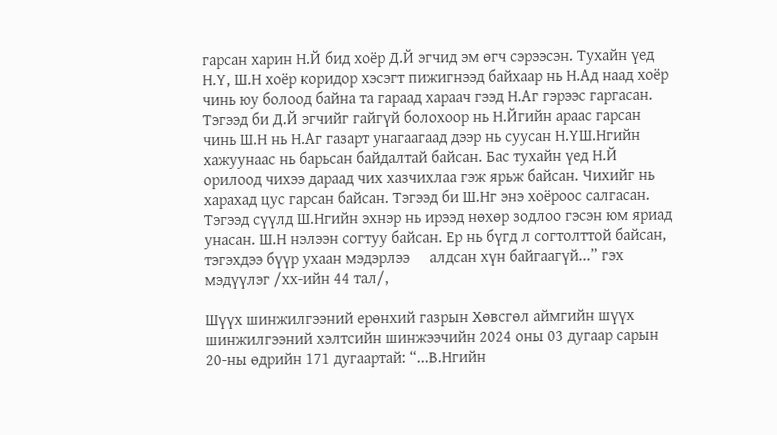гарсан харин Н.Й бид хоёр Д.Й эгчид эм өгч сэрээсэн. Тухайн үед Н.Ү, Ш.Н хоёр коридор хэсэгт пижигнээд байхаар нь Н.Ад наад хоёр чинь юу болоод байна та гараад хараач гээд Н.Аг гэрээс гаргасан. Тэгээд би Д.Й эгчийг гайгүй болохоор нь Н.Йгийн араас гарсан чинь Ш.Н нь Н.Аг газарт унагаагаад дээр нь суусан Н.ҮШ.Нгийн хажуунаас нь барьсан байдалтай байсан. Бас тухайн үед Н.Й орилоод чихээ дараад чих хазчихлаа гэж ярьж байсан. Чихийг нь харахад цус гарсан байсан. Тэгээд би Ш.Нг энэ хоёроос салгасан. Тэгээд сүүлд Ш.Нгийн эхнэр нь ирээд нөхөр зодлоо гэсэн юм яриад унасан. Ш.Н нэлээн согтуу байсан. Ер нь бүгд л согтолттой байсан, тэгэхдээ бүүр ухаан мэдэрлээ     алдсан хүн байгаагүй...” гэх мэдүүлэг /хх-ийн 44 тал/,

Шүүх шинжилгээний ерөнхий газрын Хөвсгөл аймгийн шүүх шинжилгээний хэлтсийн шинжээчийн 2024 оны 03 дугаар сарын 20-ны өдрийн 171 дугаартай: “...В.Нгийн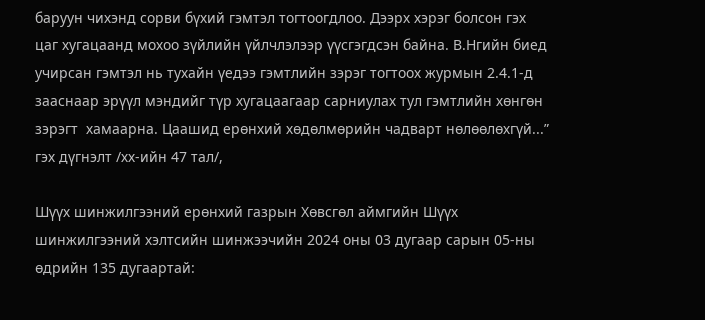баруун чихэнд сорви бүхий гэмтэл тогтоогдлоо. Дээрх хэрэг болсон гэх цаг хугацаанд мохоо зүйлийн үйлчлэлээр үүсгэгдсэн байна. В.Нгийн биед учирсан гэмтэл нь тухайн үедээ гэмтлийн зэрэг тогтоох журмын 2.4.1-д зааснаар эрүүл мэндийг түр хугацаагаар сарниулах тул гэмтлийн хөнгөн зэрэгт  хамаарна. Цаашид ерөнхий хөдөлмөрийн чадварт нөлөөлөхгүй...” гэх дүгнэлт /хх-ийн 47 тал/,

Шүүх шинжилгээний ерөнхий газрын Хөвсгөл аймгийн Шүүх шинжилгээний хэлтсийн шинжээчийн 2024 оны 03 дугаар сарын 05-ны өдрийн 135 дугаартай: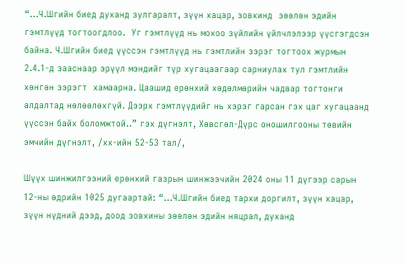“...Ч.Шгийн биед духанд зулгаралт, зүүн хацар, зовхинд  зөөлөн эдийн гэмтлүүд тогтоогдлоо.  Уг гэмтлүүд нь мохоо зүйлийн үйлчлэлээр үүсгэгдсэн байна. Ч.Шгийн биед үүссэн гэмтлүүд нь гэмтлийн зэрэг тогтоох журмын 2.4.1-д зааснаар эрүүл мэндийг түр хугацаагаар сарниулах тул гэмтлийн хөнгөн зэрэгт  хамаарна. Цаашид ерөнхий хөдөлмөрийн чадвар тогтонги алдалтад нөлөөлөхгүй. Дээрх гэмтлүүдийг нь хэрэг гарсан гэх цаг хугацаанд үүссэн байх боломжтой..” гэх дүгнэлт, Хөвсгөл-Дүрс оношилгооны төвийн эмчийн дүгнэлт, /хх-ийн 52-53 тал/,

Шүүх шинжилгээний ерөнхий газрын шинжээчийн 2024 оны 11 дүгээр сарын 12-ны өдрийн 1025 дугаартай: “...Ч.Шгийн биед тархи доргилт, зүүн хацар, зүүн нүдний дээд, доод зовхины зөөлөн эдийн няцрал, духанд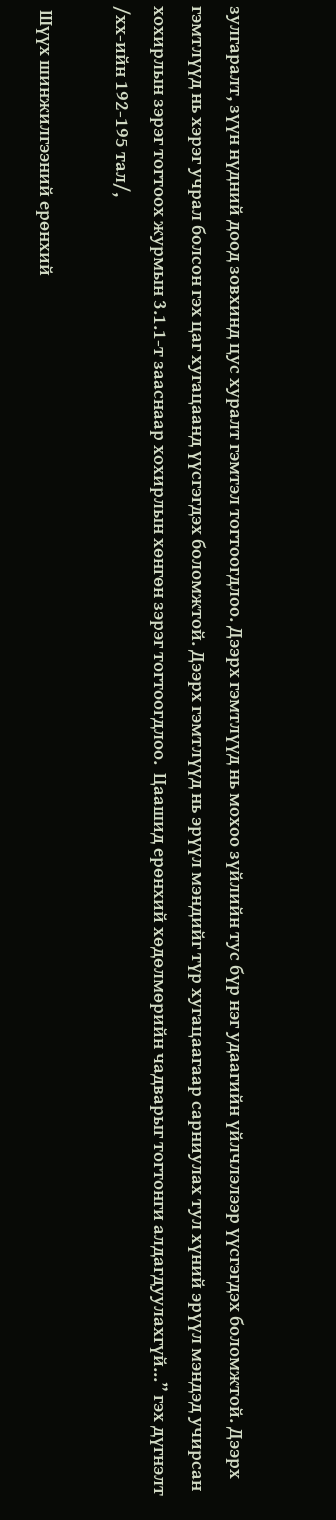зулгаралт, зүүн нүдний доод зовхинд цус хуралт гэмтэл тогтоогдлоо. Дээрх гэмтлүүд нь мохоо зүйлийн тус бүр нэг удаагийн үйлчлэлээр үүсгэгдэх боломжтой. Дээрх гэмтлүүд нь хэрэг учрал болсон гэх цаг хугацаанд үүсгэгдэх боломжтой. Дээрх гэмтлүүд нь эрүүл мэндийг түр хугацаагаар сарниулах тул хүний эрүүл мэндэд учирсан хохирлын зэрэг тогтоох журмын 3.1.1-т зааснаар хохирлын хөнгөн зэрэг тогтоогдлоо.  Цаашид ерөнхий хөдөлмөрийн чадварыг тогтонги алдагдуулахгүй...” гэх дүгнэлт /хх-ийн 192-195 тал/,

 Шүүх шинжилгээний ерөнхий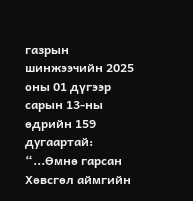газрын шинжээчийн 2025 оны 01 дүгээр сарын 13-ны өдрийн 159 дугаартай: “...Өмнө гарсан Хөвсгөл аймгийн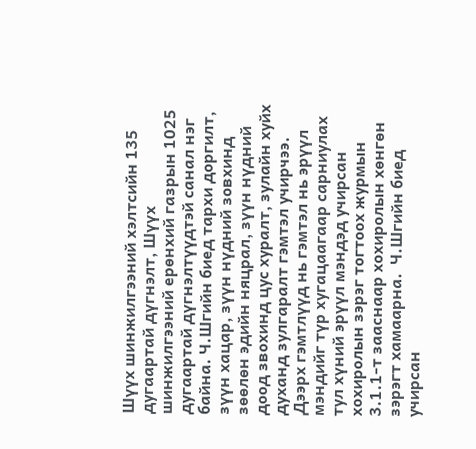Шүүх шинжилгээний хэлтсийн 135 дугаартай дүгнэлт, Шүүх шинжилгээний ерөнхий газрын 1025 дугаартай дүгнэлтүүдтэй санал нэг байна. Ч.Шгийн биед тархи доргилт, зүүн хацар, зүүн нүдний зовхинд зөөлөн эдийн няцрал, зүүн нүдний доод звохинд цус хуралт, зулайн хуйх духанд зулгаралт гэмтэл учирчээ. Дээрх гэмтлүүд нь гэмтэл нь эрүүл мэндийг түр хугацаагаар сарниулах тул хүний эрүүл мэндэд учирсан хохиролын зэрэг тогтоох журмын 3.1.1-т зааснаар хохиролын хөнгөн зэрэгт хамаарна.  Ч.Шгийн биед учирсан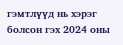гэмтлүүд нь хэрэг болсон гэх 2024 оны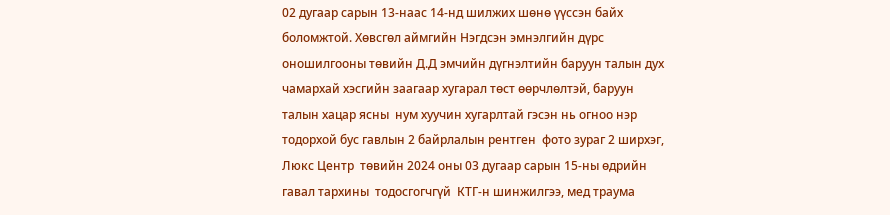02 дугаар сарын 13-наас 14-нд шилжих шөнө үүссэн байх боломжтой. Хөвсгөл аймгийн Нэгдсэн эмнэлгийн дүрс оношилгооны төвийн Д.Д эмчийн дүгнэлтийн баруун талын дух чамархай хэсгийн заагаар хугарал төст өөрчлөлтэй, баруун талын хацар ясны  нум хуучин хугарлтай гэсэн нь огноо нэр тодорхой бус гавлын 2 байрлалын рентген  фото зураг 2 ширхэг, Люкс Центр  төвийн 2024 оны 03 дугаар сарын 15-ны өдрийн гавал тархины  тодосгогчгүй  КТГ-н шинжилгээ, мед траума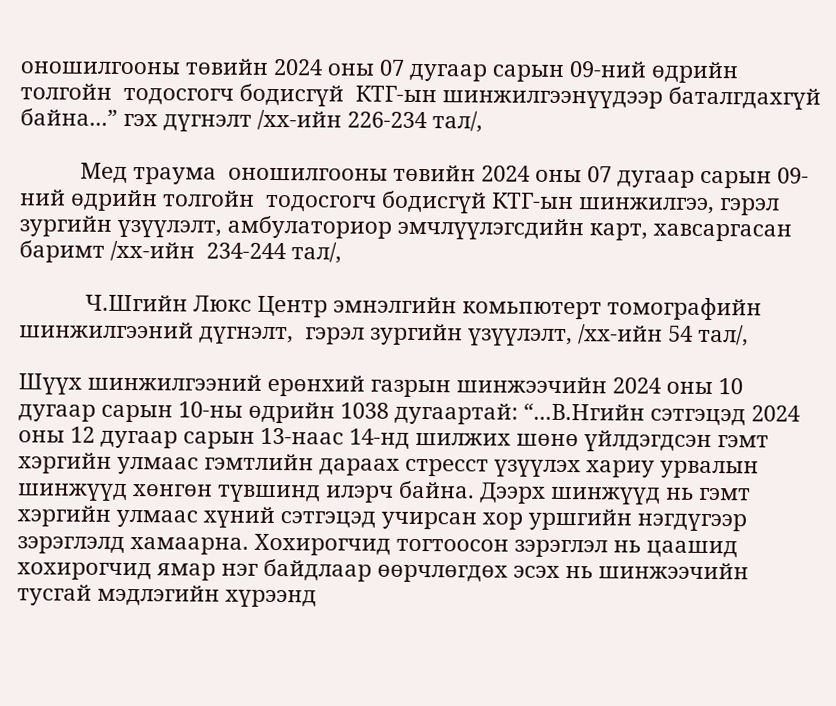оношилгооны төвийн 2024 оны 07 дугаар сарын 09-ний өдрийн толгойн  тодосгогч бодисгүй  КТГ-ын шинжилгээнүүдээр баталгдахгүй байна...” гэх дүгнэлт /хх-ийн 226-234 тал/,

          Мед траума  оношилгооны төвийн 2024 оны 07 дугаар сарын 09-ний өдрийн толгойн  тодосгогч бодисгүй КТГ-ын шинжилгээ, гэрэл зургийн үзүүлэлт, амбулаториор эмчлүүлэгсдийн карт, хавсаргасан баримт /хх-ийн  234-244 тал/,

           Ч.Шгийн Люкс Центр эмнэлгийн комьпютерт томографийн шинжилгээний дүгнэлт,  гэрэл зургийн үзүүлэлт, /хх-ийн 54 тал/,

Шүүх шинжилгээний ерөнхий газрын шинжээчийн 2024 оны 10 дугаар сарын 10-ны өдрийн 1038 дугаартай: “...В.Нгийн сэтгэцэд 2024 оны 12 дугаар сарын 13-наас 14-нд шилжих шөнө үйлдэгдсэн гэмт хэргийн улмаас гэмтлийн дараах стресст үзүүлэх хариу урвалын шинжүүд хөнгөн түвшинд илэрч байна. Дээрх шинжүүд нь гэмт хэргийн улмаас хүний сэтгэцэд учирсан хор уршгийн нэгдүгээр зэрэглэлд хамаарна. Хохирогчид тогтоосон зэрэглэл нь цаашид хохирогчид ямар нэг байдлаар өөрчлөгдөх эсэх нь шинжээчийн тусгай мэдлэгийн хүрээнд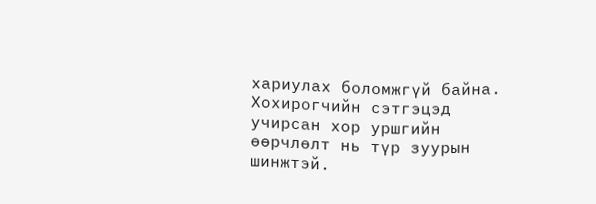хариулах боломжгүй байна. Хохирогчийн сэтгэцэд учирсан хор уршгийн өөрчлөлт нь түр зуурын шинжтэй.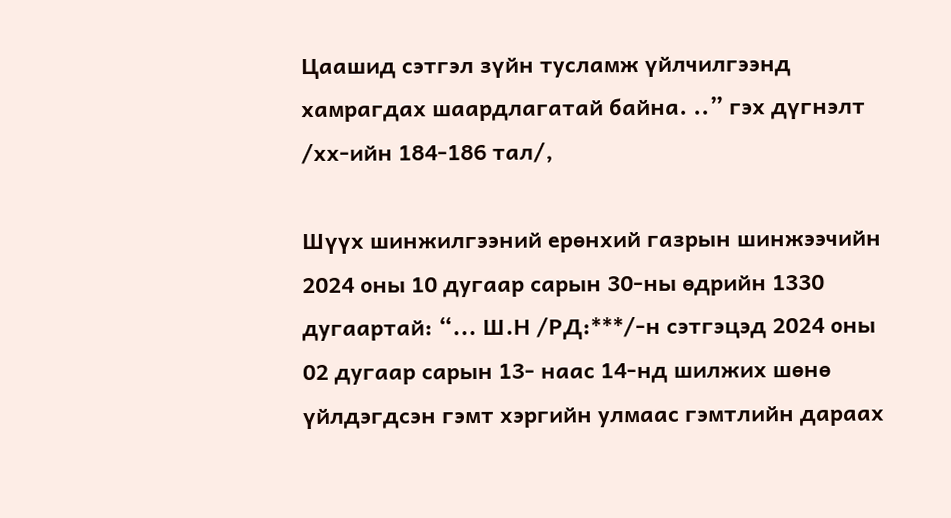Цаашид сэтгэл зүйн тусламж үйлчилгээнд хамрагдах шаардлагатай байна. ..” гэх дүгнэлт /хх-ийн 184-186 тал/,

Шүүх шинжилгээний ерөнхий газрын шинжээчийн 2024 оны 10 дугаар сарын 30-ны өдрийн 1330 дугаартай: “... Ш.Н /РД:***/-н сэтгэцэд 2024 оны 02 дугаар сарын 13- наас 14-нд шилжих шөнө үйлдэгдсэн гэмт хэргийн улмаас гэмтлийн дараах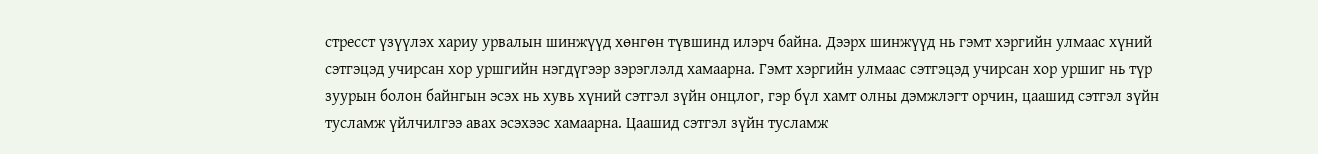стресст үзүүлэх хариу урвалын шинжүүд хөнгөн түвшинд илэрч байна. Дээрх шинжүүд нь гэмт хэргийн улмаас хүний сэтгэцэд учирсан хор уршгийн нэгдүгээр зэрэглэлд хамаарна. Гэмт хэргийн улмаас сэтгэцэд учирсан хор уршиг нь түр зуурын болон байнгын эсэх нь хувь хүний сэтгэл зүйн онцлог, гэр бүл хамт олны дэмжлэгт орчин, цаашид сэтгэл зүйн тусламж үйлчилгээ авах эсэхээс хамаарна. Цаашид сэтгэл зүйн тусламж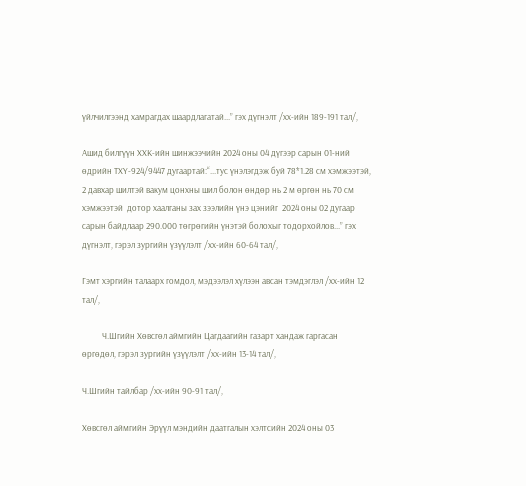үйлчилгээнд хамрагдах шаардлагатай...” гэх дүгнэлт /хх-ийн 189-191 тал/,

Ашид билгүүн ХХК-ийн шинжээчийн 2024 оны 04 дүгээр сарын 01-ний өдрийн ТХҮ-924/9447 дугаартай:“...тус үнэлэгдэж буй 78*1.28 см хэмжээтэй, 2 давхар шилтэй вакум цонхны шил болон өндөр нь 2 м өргөн нь 70 см хэмжээтэй  дотор хаалганы зах зээлийн үнэ цэнийг  2024 оны 02 дугаар сарын байдлаар 290.000 төгрөгийн үнэтэй болохыг тодорхойлов...” гэх дүгнэлт, гэрэл зургийн үзүүлэлт /хх-ийн 60-64 тал/,

Гэмт хэргийн талаарх гомдол, мэдээлэл хүлээн авсан тэмдэглэл /хх-ийн 12 тал/,

          Ч.Шгийн Хөвсгөл аймгийн Цагдаагийн газарт хандаж гаргасан өргөдөл, гэрэл зургийн үзүүлэлт /хх-ийн 13-14 тал/,

Ч.Шгийн тайлбар /хх-ийн 90-91 тал/,

Хөвсгөл аймгийн Эрүүл мэндийн даатгалын хэлтсийн 2024 оны 03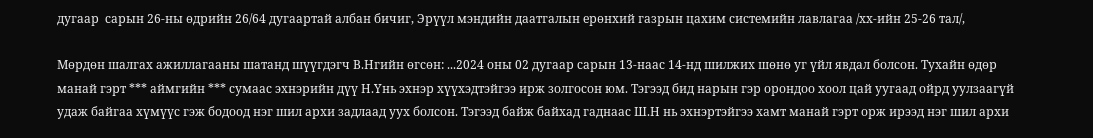дугаар  сарын 26-ны өдрийн 26/64 дугаартай албан бичиг, Эрүүл мэндийн даатгалын ерөнхий газрын цахим системийн лавлагаа /хх-ийн 25-26 тал/,

Мөрдөн шалгах ажиллагааны шатанд шүүгдэгч В.Нгийн өгсөн: ...2024 оны 02 дугаар сарын 13-наас 14-нд шилжих шөнө уг үйл явдал болсон. Тухайн өдөр манай гэрт *** аймгийн *** сумаас эхнэрийн дүү Н.Үнь эхнэр хүүхэдтэйгээ ирж золгосон юм. Тэгээд бид нарын гэр орондоо хоол цай уугаад ойрд уулзаагүй удаж байгаа хүмүүс гэж бодоод нэг шил архи задлаад уух болсон. Тэгээд байж байхад гаднаас Ш.Н нь эхнэртэйгээ хамт манай гэрт орж ирээд нэг шил архи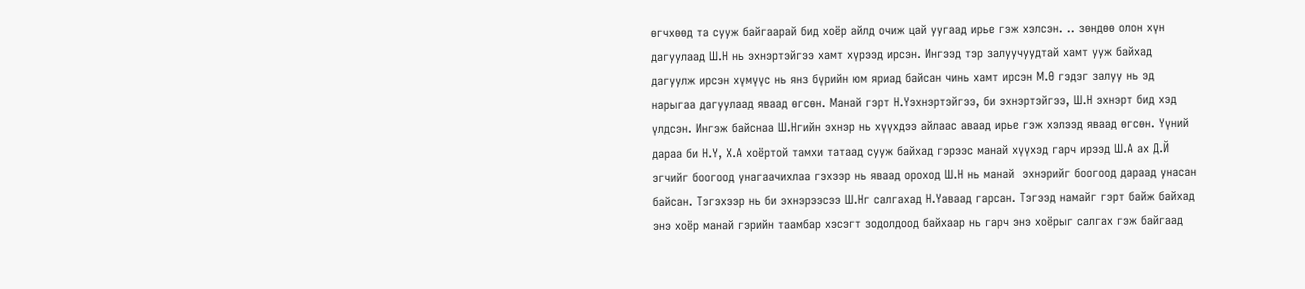өгчхөөд та сууж байгаарай бид хоёр айлд очиж цай уугаад ирье гэж хэлсэн. .. зөндөө олон хүн дагуулаад Ш.Н нь эхнэртэйгээ хамт хүрээд ирсэн. Ингээд тэр залуучуудтай хамт ууж байхад дагуулж ирсэн хүмүүс нь янз бүрийн юм яриад байсан чинь хамт ирсэн М.Ө гэдэг залуу нь эд нарыгаа дагуулаад яваад өгсөн. Манай гэрт Н.Үэхнэртэйгээ, би эхнэртэйгээ, Ш.Н эхнэрт бид хэд үлдсэн. Ингэж байснаа Ш.Нгийн эхнэр нь хүүхдээ айлаас аваад ирье гэж хэлээд яваад өгсөн. Үүний дараа би Н.Ү, Х.А хоёртой тамхи татаад сууж байхад гэрээс манай хүүхэд гарч ирээд Ш.А ах Д.Й эгчийг боогоод унагаачихлаа гэхээр нь яваад ороход Ш.Н нь манай  эхнэрийг боогоод дараад унасан байсан. Тэгэхээр нь би эхнэрээсээ Ш.Нг салгахад Н.Үаваад гарсан. Тэгээд намайг гэрт байж байхад энэ хоёр манай гэрийн таамбар хэсэгт зодолдоод байхаар нь гарч энэ хоёрыг салгах гэж байгаад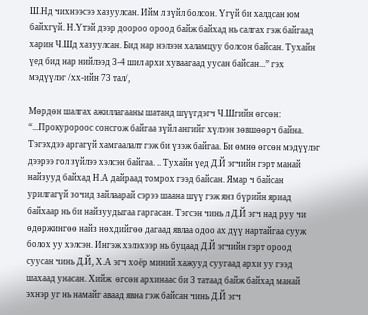Ш.Нд чихнээсээ хазуулсан. Ийм л зүйл болсон. Үгүй би халдсан юм байхгүй. Н.Үтэй дээр доороо ороод байж байхад нь салгах гэж байгаад харин Ч.Шд хазуулсан. Бид нар нэлээн халамцуу болсон байсан. Тухайн үед бид нар нийлээд 3-4 шил архи хуваагаад уусан байсан...” гэх мэдүүлэг /хх-ийн 73 тал/,

Мөрдөн шалгах ажиллагааны шатанд шүүгдэгч Ч.Шгийн өгсөн: “...Прокуророос сонсгож байгаа зүйл ангийг хүлээн зөвшөөрч байна. Тэгэхдээ аргагүй хамгаалалт гэж би үзэж байгаа. Би өмнө өгсөн мэдүүлэг дээрээ гол зүйлээ хэлсэн байгаа. .. Тухайн үед Д.Й эгчийн гэрт манай найзууд байхад Н.А дайраад томрох гээд байсан. Ямар ч байсан урилгагүй зочид зайлаарай сэрээ шаана шүү гэж янз бүрийн яриад байхаар нь би найзуудыгаа гаргасан. Тэгсэн чинь л Д.Й эгч над руу чи өдөржингөө найз нөхдийгөө дагаад явлаа одоо ах дүү нартайгаа сууж болох уу хэлсэн. Ингэж хэлэхээр нь буцаад Д.Й эгчийн гэрт ороод суусан чинь Д.Й, Х.А эгч хоёр миний хажууд суугаад архи уу гээд шахаад унасан. Хийж  өгсөн архинаас би 3 татаад байж байхад манай эхнэр уг нь намайг аваад явна гэж байсан чинь Д.Й эгч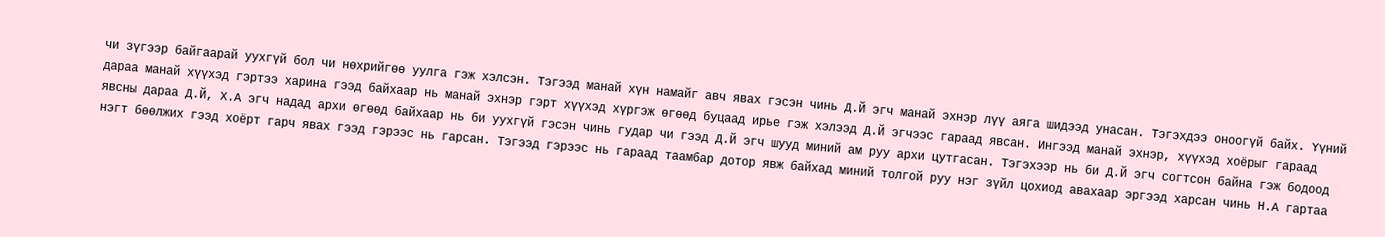чи зүгээр байгаарай уухгүй бол чи нөхрийгөө уулга гэж хэлсэн. Тэгээд манай хүн намайг авч явах гэсэн чинь Д.Й эгч манай эхнэр лүү аяга шидээд унасан. Тэгэхдээ оноогүй байх. Үүний дараа манай хүүхэд гэртээ харина гээд байхаар нь манай эхнэр гэрт хүүхэд хүргэж өгөөд буцаад ирье гэж хэлээд Д.Й эгчээс гараад явсан. Ингээд манай эхнэр, хүүхэд хоёрыг гараад явсны дараа Д.Й, Х.А эгч надад архи өгөөд байхаар нь би уухгүй гэсэн чинь гудар чи гээд Д.Й эгч шууд миний ам руу архи цутгасан. Тэгэхээр нь би Д.Й эгч согтсон байна гэж бодоод нэгт бөөлжих гээд хоёрт гарч явах гээд гэрээс нь гарсан. Тэгээд гэрээс нь гараад таамбар дотор явж байхад миний толгой руу нэг зүйл цохиод авахаар эргээд харсан чинь Н.А гартаа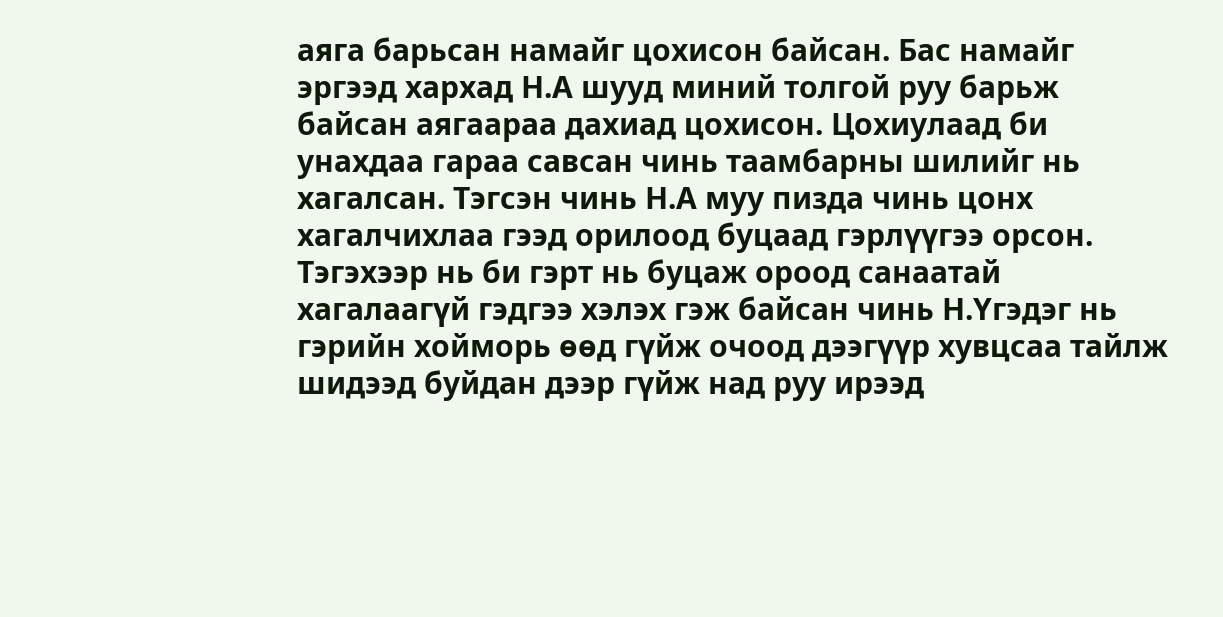аяга барьсан намайг цохисон байсан. Бас намайг эргээд хархад Н.А шууд миний толгой руу барьж байсан аягаараа дахиад цохисон. Цохиулаад би унахдаа гараа савсан чинь таамбарны шилийг нь хагалсан. Тэгсэн чинь Н.А муу пизда чинь цонх хагалчихлаа гээд орилоод буцаад гэрлүүгээ орсон. Тэгэхээр нь би гэрт нь буцаж ороод санаатай хагалаагүй гэдгээ хэлэх гэж байсан чинь Н.Үгэдэг нь гэрийн хойморь өөд гүйж очоод дээгүүр хувцсаа тайлж шидээд буйдан дээр гүйж над руу ирээд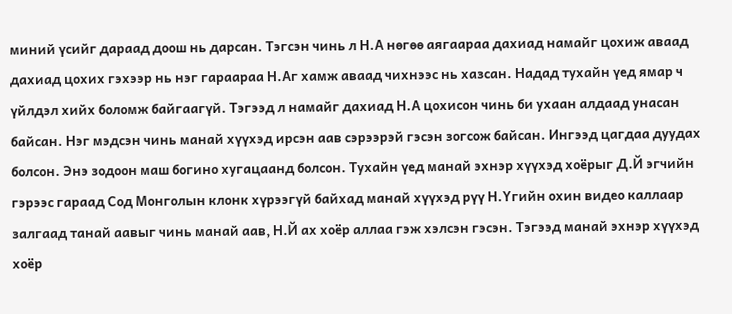миний үсийг дараад доош нь дарсан. Тэгсэн чинь л Н.А нөгөө аягаараа дахиад намайг цохиж аваад дахиад цохих гэхээр нь нэг гараараа Н.Аг хамж аваад чихнээс нь хазсан. Надад тухайн үед ямар ч үйлдэл хийх боломж байгаагүй. Тэгээд л намайг дахиад Н.А цохисон чинь би ухаан алдаад унасан байсан. Нэг мэдсэн чинь манай хүүхэд ирсэн аав сэрээрэй гэсэн зогсож байсан. Ингээд цагдаа дуудах болсон. Энэ зодоон маш богино хугацаанд болсон. Тухайн үед манай эхнэр хүүхэд хоёрыг Д.Й эгчийн гэрээс гараад Сод Монголын клонк хүрээгүй байхад манай хүүхэд рүү Н.Үгийн охин видео каллаар залгаад танай аавыг чинь манай аав, Н.Й ах хоёр аллаа гэж хэлсэн гэсэн. Тэгээд манай эхнэр хүүхэд хоёр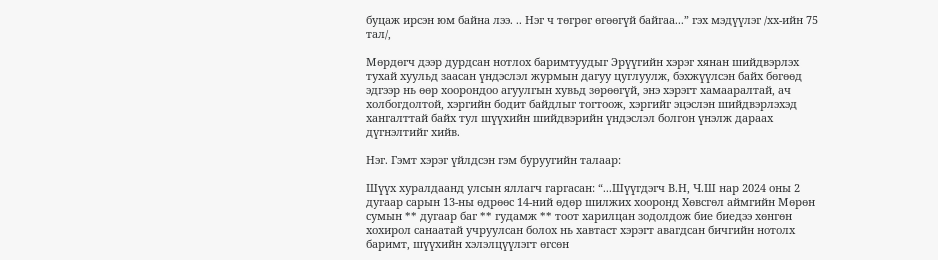буцаж ирсэн юм байна лээ. .. Нэг ч төгрөг өгөөгүй байгаа...” гэх мэдүүлэг /хх-ийн 75 тал/,

Мөрдөгч дээр дурдсан нотлох баримтуудыг Эрүүгийн хэрэг хянан шийдвэрлэх тухай хуульд заасан үндэслэл журмын дагуу цуглуулж, бэхжүүлсэн байх бөгөөд эдгээр нь өөр хоорондоо агуулгын хувьд зөрөөгүй, энэ хэрэгт хамааралтай, ач холбогдолтой, хэргийн бодит байдлыг тогтоож, хэргийг эцэслэн шийдвэрлэхэд хангалттай байх тул шүүхийн шийдвэрийн үндэслэл болгон үнэлж дараах дүгнэлтийг хийв.

Нэг. Гэмт хэрэг үйлдсэн гэм буруугийн талаар:

Шүүх хуралдаанд улсын яллагч гаргасан: “...Шүүгдэгч В.Н, Ч.Ш нар 2024 оны 2 дугаар сарын 13-ны өдрөөс 14-ний өдөр шилжих хооронд Хөвсгөл аймгийн Мөрөн сумын ** дугаар баг ** гудамж ** тоот харилцан зодолдож бие биедээ хөнгөн хохирол санаатай учруулсан болох нь хавтаст хэрэгт авагдсан бичгийн нотолх баримт, шүүхийн хэлэлцүүлэгт өгсөн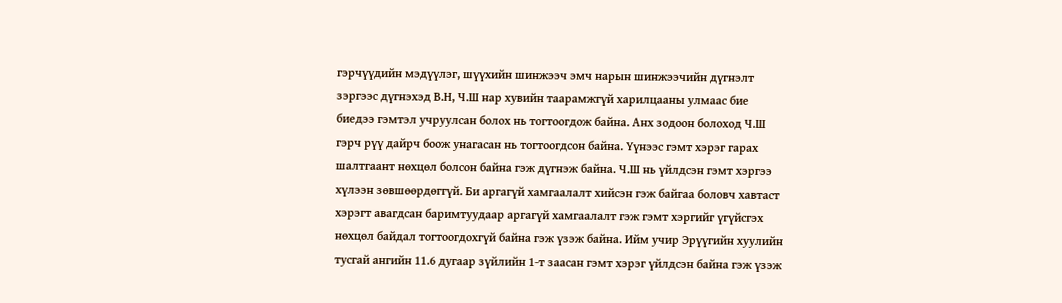гэрчүүдийн мэдүүлэг, шүүхийн шинжээч эмч нарын шинжээчийн дүгнэлт зэргээс дүгнэхэд В.Н, Ч.Ш нар хувийн таарамжгүй харилцааны улмаас бие биедээ гэмтэл учруулсан болох нь тогтоогдож байна. Анх зодоон болоход Ч.Ш гэрч рүү дайрч боож унагасан нь тогтоогдсон байна. Үүнээс гэмт хэрэг гарах шалтгаант нөхцөл болсон байна гэж дүгнэж байна. Ч.Ш нь үйлдсэн гэмт хэргээ хүлээн зөвшөөрдөггүй. Би аргагүй хамгаалалт хийсэн гэж байгаа боловч хавтаст хэрэгт авагдсан баримтуудаар аргагүй хамгаалалт гэж гэмт хэргийг үгүйсгэх нөхцөл байдал тогтоогдохгүй байна гэж үзэж байна. Ийм учир Эрүүгийн хуулийн тусгай ангийн 11.6 дугаар зүйлийн 1-т заасан гэмт хэрэг үйлдсэн байна гэж үзэж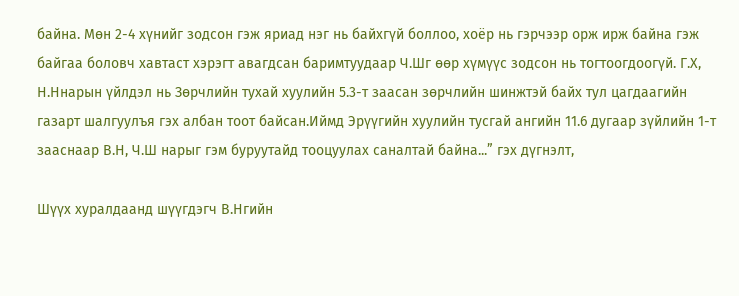байна. Мөн 2-4 хүнийг зодсон гэж яриад нэг нь байхгүй боллоо, хоёр нь гэрчээр орж ирж байна гэж байгаа боловч хавтаст хэрэгт авагдсан баримтуудаар Ч.Шг өөр хүмүүс зодсон нь тогтоогдоогүй. Г.Х, Н.Ннарын үйлдэл нь Зөрчлийн тухай хуулийн 5.3-т заасан зөрчлийн шинжтэй байх тул цагдаагийн газарт шалгуулъя гэх албан тоот байсан.Иймд Эрүүгийн хуулийн тусгай ангийн 11.6 дугаар зүйлийн 1-т зааснаар В.Н, Ч.Ш нарыг гэм буруутайд тооцуулах саналтай байна...” гэх дүгнэлт,

Шүүх хуралдаанд шүүгдэгч В.Нгийн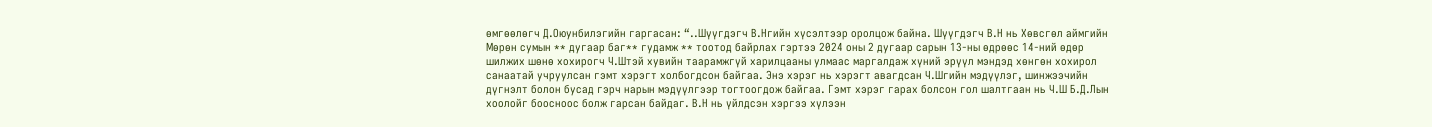өмгөөлөгч Д.Оюунбилэгийн гаргасан: “..Шүүгдэгч В.Нгийн хүсэлтээр оролцож байна. Шүүгдэгч В.Н нь Хөвсгөл аймгийн Мөрөн сумын ** дугаар баг** гудамж ** тоотод байрлах гэртээ 2024 оны 2 дугаар сарын 13-ны өдрөөс 14-ний өдөр шилжих шөнө хохирогч Ч.Штэй хувийн таарамжгүй харилцааны улмаас маргалдаж хүний эрүүл мэндэд хөнгөн хохирол санаатай учруулсан гэмт хэрэгт холбогдсон байгаа. Энэ хэрэг нь хэрэгт авагдсан Ч.Шгийн мэдүүлэг, шинжээчийн дүгнэлт болон бусад гэрч нарын мэдүүлгээр тогтоогдож байгаа. Гэмт хэрэг гарах болсон гол шалтгаан нь Ч.Ш Б.Д.Лын хоолойг боосноос болж гарсан байдаг. В.Н нь үйлдсэн хэргээ хүлээн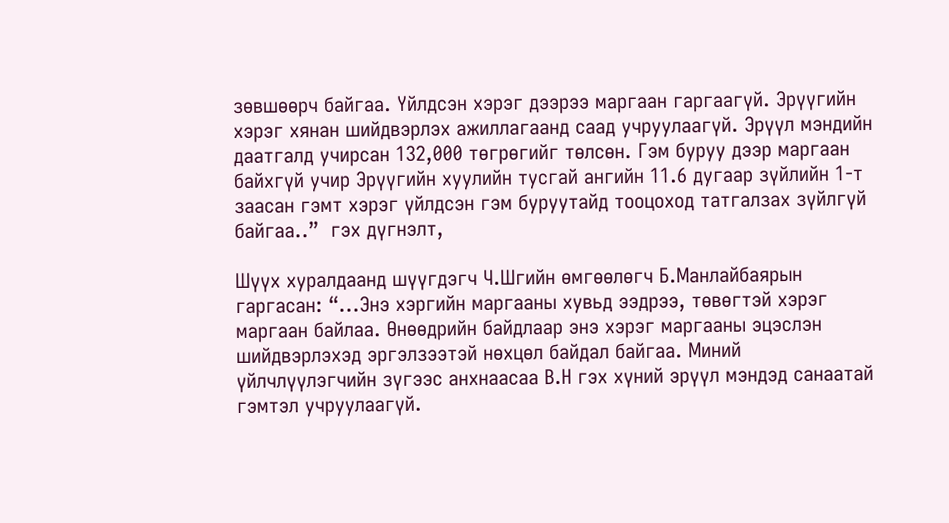зөвшөөрч байгаа. Үйлдсэн хэрэг дээрээ маргаан гаргаагүй. Эрүүгийн хэрэг хянан шийдвэрлэх ажиллагаанд саад учруулаагүй. Эрүүл мэндийн даатгалд учирсан 132,000 төгрөгийг төлсөн. Гэм буруу дээр маргаан байхгүй учир Эрүүгийн хуулийн тусгай ангийн 11.6 дугаар зүйлийн 1-т заасан гэмт хэрэг үйлдсэн гэм буруутайд тооцоход татгалзах зүйлгүй байгаа..”  гэх дүгнэлт,

Шүүх хуралдаанд шүүгдэгч Ч.Шгийн өмгөөлөгч Б.Манлайбаярын  гаргасан: “...Энэ хэргийн маргааны хувьд ээдрээ, төвөгтэй хэрэг маргаан байлаа. Өнөөдрийн байдлаар энэ хэрэг маргааны эцэслэн шийдвэрлэхэд эргэлзээтэй нөхцөл байдал байгаа. Миний үйлчлүүлэгчийн зүгээс анхнаасаа В.Н гэх хүний эрүүл мэндэд санаатай гэмтэл учруулаагүй.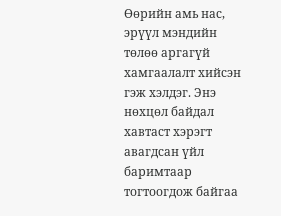Өөрийн амь нас, эрүүл мэндийн төлөө аргагүй хамгаалалт хийсэн гэж хэлдэг. Энэ нөхцөл байдал хавтаст хэрэгт авагдсан үйл баримтаар тогтоогдож байгаа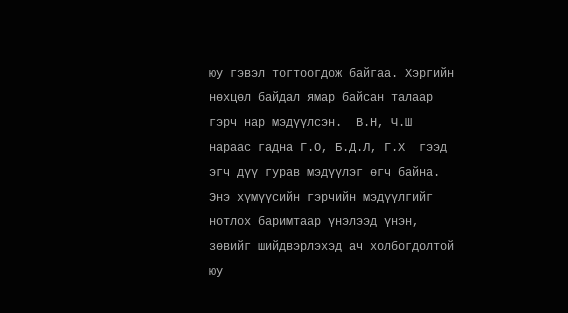юу гэвэл тогтоогдож байгаа. Хэргийн нөхцөл байдал ямар байсан талаар гэрч нар мэдүүлсэн.  В.Н, Ч.Ш нараас гадна Г.О, Б.Д.Л, Г.Х  гээд эгч дүү гурав мэдүүлэг өгч байна. Энэ хүмүүсийн гэрчийн мэдүүлгийг нотлох баримтаар үнэлээд үнэн, зөвийг шийдвэрлэхэд ач холбогдолтой юу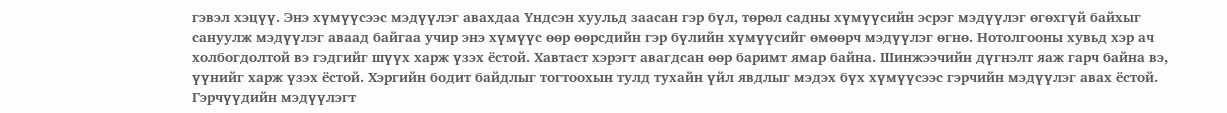гэвэл хэцүү. Энэ хүмүүсээс мэдүүлэг авахдаа Үндсэн хуульд заасан гэр бүл, төрөл садны хүмүүсийн эсрэг мэдүүлэг өгөхгүй байхыг сануулж мэдүүлэг аваад байгаа учир энэ хүмүүс өөр өөрсдийн гэр бүлийн хүмүүсийг өмөөрч мэдүүлэг өгнө. Нотолгооны хувьд хэр ач холбогдолтой вэ гэдгийг шүүх харж үзэх ёстой. Хавтаст хэрэгт авагдсан өөр баримт ямар байна. Шинжээчийн дүгнэлт яаж гарч байна вэ, үүнийг харж үзэх ёстой. Хэргийн бодит байдлыг тогтоохын тулд тухайн үйл явдлыг мэдэх бүх хүмүүсээс гэрчийн мэдүүлэг авах ёстой. Гэрчүүдийн мэдүүлэгт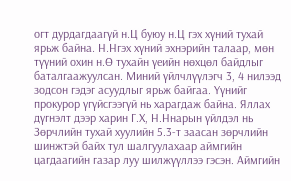огт дурдагдаагүй н.Ц буюу н.Ц гэх хүний тухай ярьж байна. Н.Нгэх хүний эхнэрийн талаар, мөн түүний охин н.Ө тухайн үеийн нөхцөл байдлыг баталгаажуулсан. Миний үйлчлүүлэгч 3, 4 нилээд зодсон гэдэг асуудлыг ярьж байгаа. Үүнийг прокурор үгүйсгээгүй нь харагдаж байна. Яллах дүгнэлт дээр харин Г.Х, Н.Ннарын үйлдэл нь Зөрчлийн тухай хуулийн 5.3-т заасан зөрчлийн шинжтэй байх тул шалгуулахаар аймгийн цагдаагийн газар луу шилжүүллээ гэсэн. Аймгийн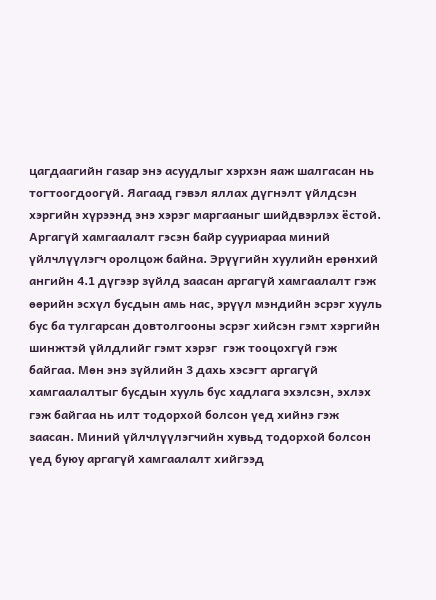цагдаагийн газар энэ асуудлыг хэрхэн яаж шалгасан нь тогтоогдоогүй. Яагаад гэвэл яллах дүгнэлт үйлдсэн хэргийн хүрээнд энэ хэрэг маргааныг шийдвэрлэх ёстой. Аргагүй хамгаалалт гэсэн байр сууриараа миний үйлчлүүлэгч оролцож байна. Эрүүгийн хуулийн ерөнхий ангийн 4.1 дүгээр зүйлд заасан аргагүй хамгаалалт гэж өөрийн эсхүл бусдын амь нас, эрүүл мэндийн эсрэг хууль бус ба тулгарсан довтолгооны эсрэг хийсэн гэмт хэргийн шинжтэй үйлдлийг гэмт хэрэг  гэж тооцохгүй гэж байгаа. Мөн энэ зүйлийн 3 дахь хэсэгт аргагүй хамгаалалтыг бусдын хууль бус хадлага эхэлсэн, эхлэх гэж байгаа нь илт тодорхой болсон үед хийнэ гэж заасан. Миний үйлчлүүлэгчийн хувьд тодорхой болсон үед буюу аргагүй хамгаалалт хийгээд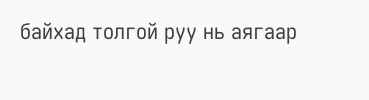байхад толгой руу нь аягаар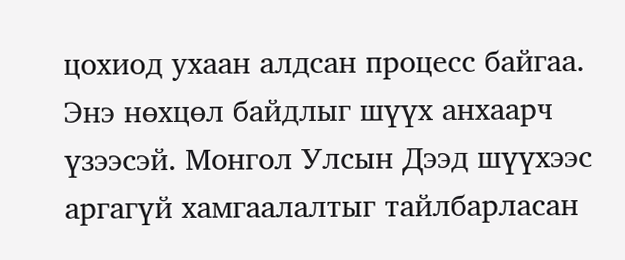цохиод ухаан алдсан процесс байгаа. Энэ нөхцөл байдлыг шүүх анхаарч үзээсэй. Монгол Улсын Дээд шүүхээс аргагүй хамгаалалтыг тайлбарласан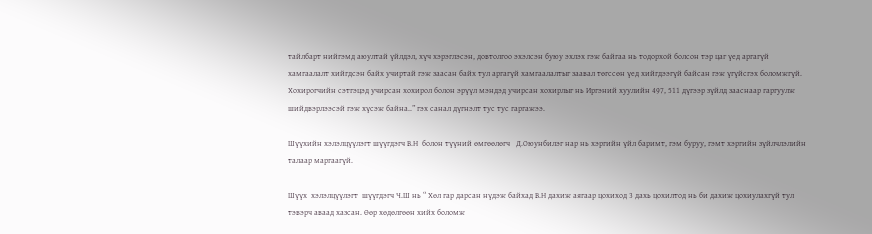тайлбарт нийгэмд аюултай үйлдэл, хүч хэрэглэсэн, довтолгоо эхэлсэн буюу эхлэх гэж байгаа нь тодорхой болсон тэр цаг үед аргагүй хамгаалалт хийгдсэн байх учиртай гэж заасан байх тул аргагүй хамгаалалтыг заавал төгссөн үед хийгдээгүй байсан гэж үгүйсгэх боломжгүй. Хохирогчийн сэтгэцэд учирсан хохирол болон эрүүл мэндэд учирсан хохирлыг нь Иргэний хуулийн 497, 511 дүгээр зүйлд зааснаар гаргуулж шийдвэрлээсэй гэж хүсэж байна..” гэх санал дүгнэлт тус тус гаргажээ.

Шүүхийн хэлэлцүүлэгт шүүгдэгч В.Н  болон түүний өмгөөлөгч   Д.Оюунбилэг нар нь хэргийн үйл баримт, гэм буруу, гэмт хэргийн зүйлчлэлийн талаар маргаагүй.

Шүүх  хэлэлцүүлэгт  шүүгдэгч Ч.Ш нь “ Хөл гар дарсан нүдэж байхад В.Н дахиж аягаар цохиход 3 дахь цохилтод нь би дахиж цохиулахгүй тул тэвэрч аваад хазсан. Өөр хөдөлгөөн хийх боломж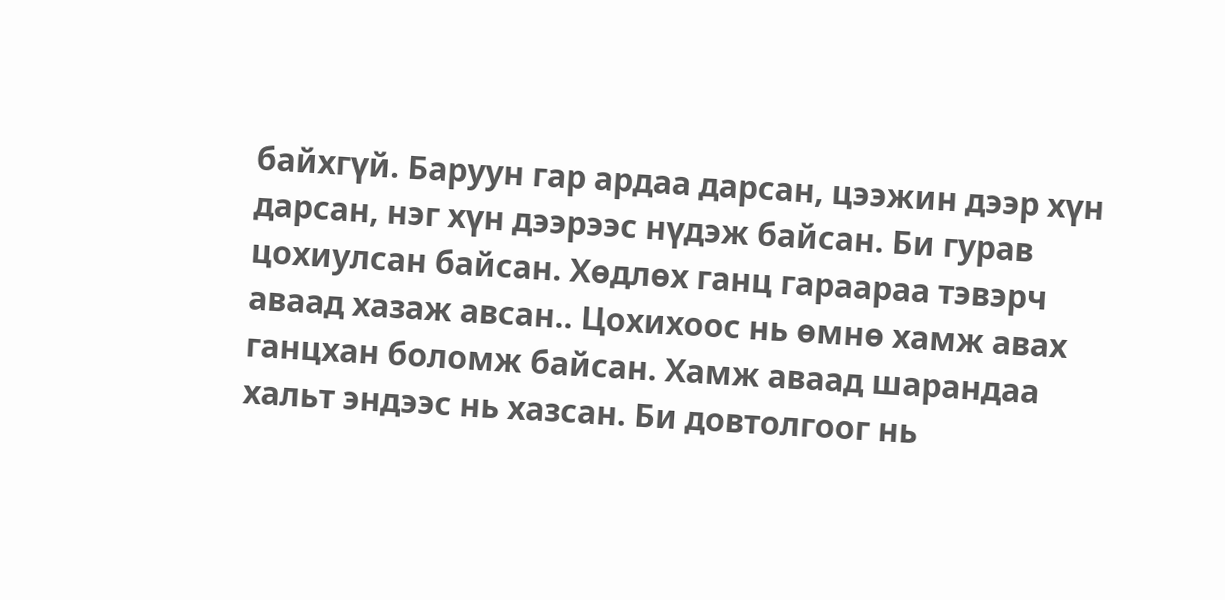байхгүй. Баруун гар ардаа дарсан, цээжин дээр хүн дарсан, нэг хүн дээрээс нүдэж байсан. Би гурав цохиулсан байсан. Хөдлөх ганц гараараа тэвэрч аваад хазаж авсан.. Цохихоос нь өмнө хамж авах ганцхан боломж байсан. Хамж аваад шарандаа хальт эндээс нь хазсан. Би довтолгоог нь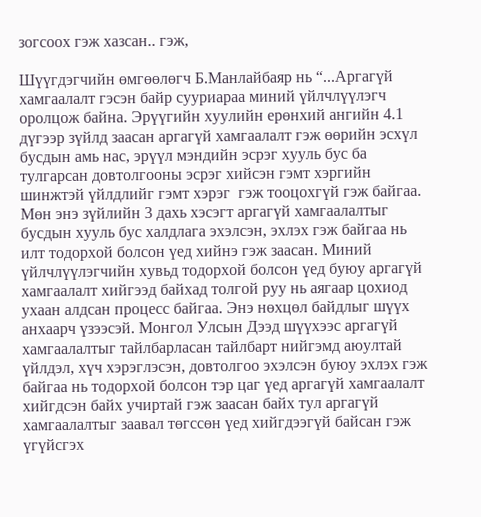зогсоох гэж хазсан.. гэж,

Шүүгдэгчийн өмгөөлөгч Б.Манлайбаяр нь “...Аргагүй хамгаалалт гэсэн байр сууриараа миний үйлчлүүлэгч оролцож байна. Эрүүгийн хуулийн ерөнхий ангийн 4.1 дүгээр зүйлд заасан аргагүй хамгаалалт гэж өөрийн эсхүл бусдын амь нас, эрүүл мэндийн эсрэг хууль бус ба тулгарсан довтолгооны эсрэг хийсэн гэмт хэргийн шинжтэй үйлдлийг гэмт хэрэг  гэж тооцохгүй гэж байгаа. Мөн энэ зүйлийн 3 дахь хэсэгт аргагүй хамгаалалтыг бусдын хууль бус халдлага эхэлсэн, эхлэх гэж байгаа нь илт тодорхой болсон үед хийнэ гэж заасан. Миний үйлчлүүлэгчийн хувьд тодорхой болсон үед буюу аргагүй хамгаалалт хийгээд байхад толгой руу нь аягаар цохиод ухаан алдсан процесс байгаа. Энэ нөхцөл байдлыг шүүх анхаарч үзээсэй. Монгол Улсын Дээд шүүхээс аргагүй хамгаалалтыг тайлбарласан тайлбарт нийгэмд аюултай үйлдэл, хүч хэрэглэсэн, довтолгоо эхэлсэн буюу эхлэх гэж байгаа нь тодорхой болсон тэр цаг үед аргагүй хамгаалалт хийгдсэн байх учиртай гэж заасан байх тул аргагүй хамгаалалтыг заавал төгссөн үед хийгдээгүй байсан гэж үгүйсгэх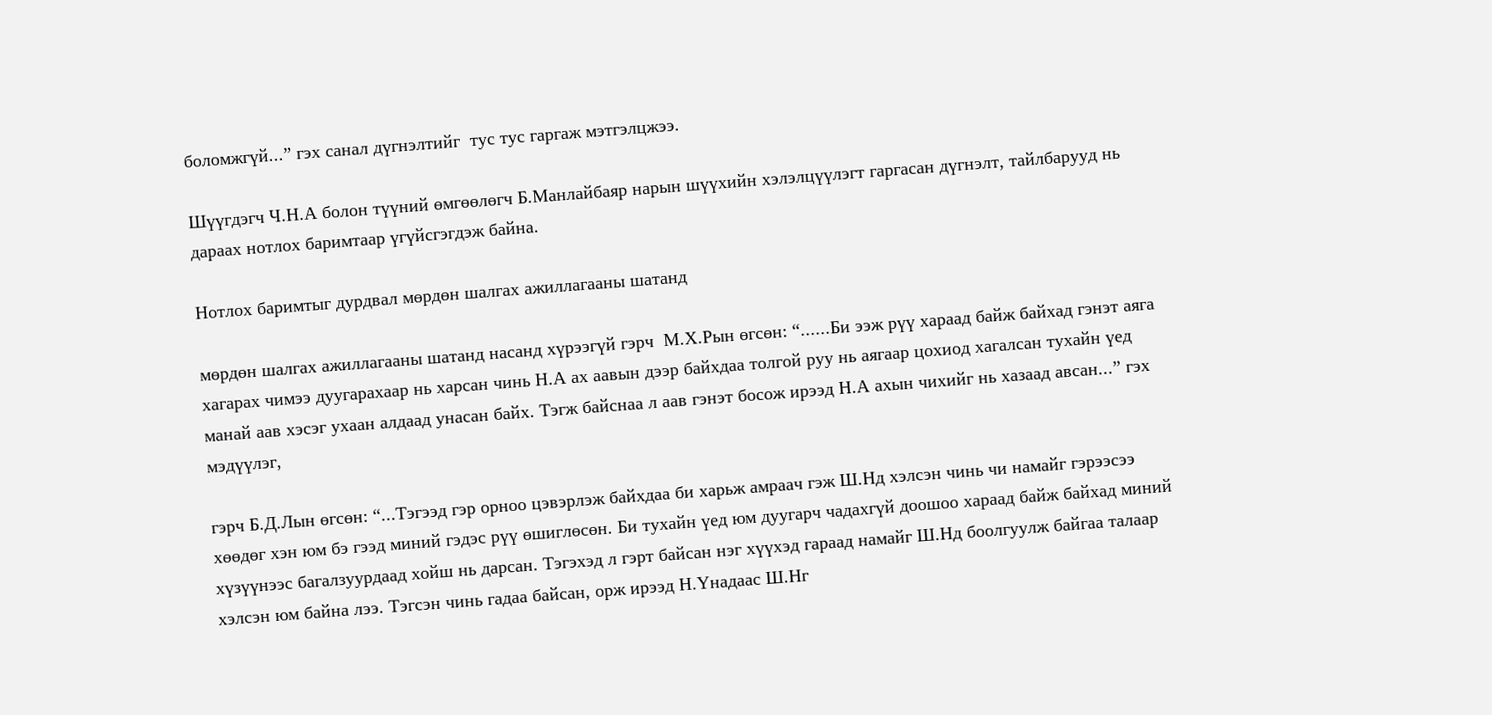боломжгүй...” гэх санал дүгнэлтийг  тус тус гаргаж мэтгэлцжээ.

Шүүгдэгч Ч.Н.А болон түүний өмгөөлөгч Б.Манлайбаяр нарын шүүхийн хэлэлцүүлэгт гаргасан дүгнэлт, тайлбарууд нь дараах нотлох баримтаар үгүйсгэгдэж байна.

Нотлох баримтыг дурдвал мөрдөн шалгах ажиллагааны шатанд

мөрдөн шалгах ажиллагааны шатанд насанд хүрээгүй гэрч  М.Х.Рын өгсөн: “......Би ээж рүү хараад байж байхад гэнэт аяга хагарах чимээ дуугарахаар нь харсан чинь Н.А ах аавын дээр байхдаа толгой руу нь аягаар цохиод хагалсан тухайн үед манай аав хэсэг ухаан алдаад унасан байх. Тэгж байснаа л аав гэнэт босож ирээд Н.А ахын чихийг нь хазаад авсан...” гэх мэдүүлэг,

гэрч Б.Д.Лын өгсөн: “...Тэгээд гэр орноо цэвэрлэж байхдаа би харьж амраач гэж Ш.Нд хэлсэн чинь чи намайг гэрээсээ хөөдөг хэн юм бэ гээд миний гэдэс рүү өшиглөсөн. Би тухайн үед юм дуугарч чадахгүй доошоо хараад байж байхад миний хүзүүнээс багалзуурдаад хойш нь дарсан. Тэгэхэд л гэрт байсан нэг хүүхэд гараад намайг Ш.Нд боолгуулж байгаа талаар хэлсэн юм байна лээ. Тэгсэн чинь гадаа байсан, орж ирээд Н.Үнадаас Ш.Нг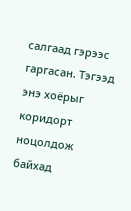салгаад гэрээс гаргасан. Тэгээд энэ хоёрыг коридорт ноцолдож байхад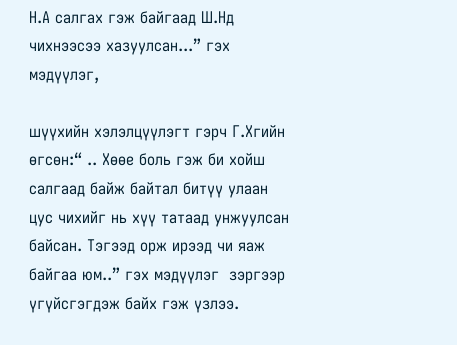Н.А салгах гэж байгаад Ш.Нд чихнээсээ хазуулсан...” гэх мэдүүлэг,

шүүхийн хэлэлцүүлэгт гэрч Г.Хгийн  өгсөн:“ .. Хөөе боль гэж би хойш салгаад байж байтал битүү улаан цус чихийг нь хүү татаад унжуулсан байсан. Тэгээд орж ирээд чи яаж байгаа юм..” гэх мэдүүлэг  зэргээр үгүйсгэгдэж байх гэж үзлээ.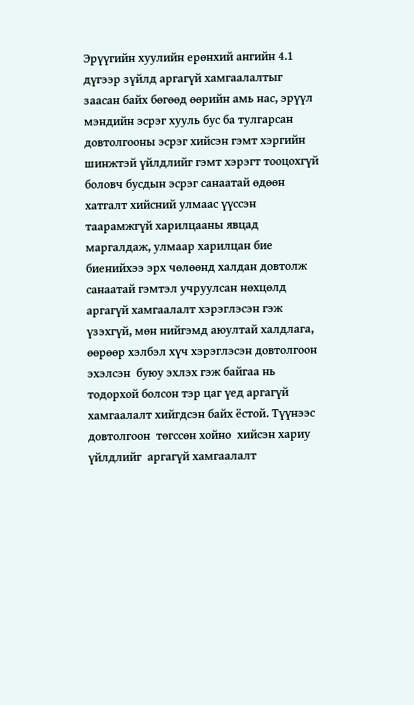Эрүүгийн хуулийн ерөнхий ангийн 4.1 дүгээр зүйлд аргагүй хамгаалалтыг  заасан байх бөгөөд өөрийн амь нас, эрүүл мэндийн эсрэг хууль бус ба тулгарсан довтолгооны эсрэг хийсэн гэмт хэргийн шинжтэй үйлдлийг гэмт хэрэгт тооцохгүй боловч бусдын эсрэг санаатай өдөөн хатгалт хийсний улмаас үүссэн таарамжгүй харилцааны явцад маргалдаж, улмаар харилцан бие биенийхээ эрх чөлөөнд халдан довтолж санаатай гэмтэл учруулсан нөхцөлд аргагүй хамгаалалт хэрэглэсэн гэж үзэхгүй, мөн нийгэмд аюултай халдлага, өөрөөр хэлбэл хүч хэрэглэсэн довтолгоон эхэлсэн  буюу эхлэх гэж байгаа нь  тодорхой болсон тэр цаг үед аргагүй хамгаалалт хийгдсэн байх ёстой. Түүнээс довтолгоон  төгссөн хойно  хийсэн хариу үйлдлийг  аргагүй хамгаалалт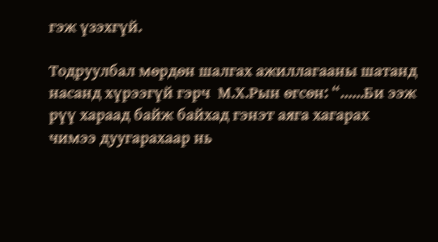гэж үзэхгүй.

Тодруулбал мөрдөн шалгах ажиллагааны шатанд насанд хүрээгүй гэрч  М.Х.Рын өгсөн: “......Би ээж рүү хараад байж байхад гэнэт аяга хагарах чимээ дуугарахаар нь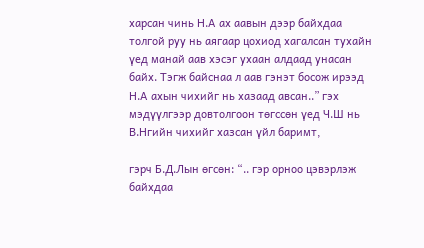харсан чинь Н.А ах аавын дээр байхдаа толгой руу нь аягаар цохиод хагалсан тухайн үед манай аав хэсэг ухаан алдаад унасан байх. Тэгж байснаа л аав гэнэт босож ирээд Н.А ахын чихийг нь хазаад авсан..” гэх мэдүүлгээр довтолгоон төгссөн үед Ч.Ш нь В.Нгийн чихийг хазсан үйл баримт,

гэрч Б.Д.Лын өгсөн: “.. гэр орноо цэвэрлэж байхдаа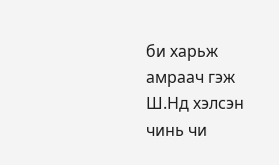би харьж амраач гэж Ш.Нд хэлсэн чинь чи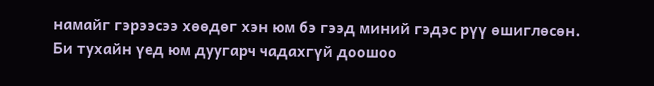намайг гэрээсээ хөөдөг хэн юм бэ гээд миний гэдэс рүү өшиглөсөн. Би тухайн үед юм дуугарч чадахгүй доошоо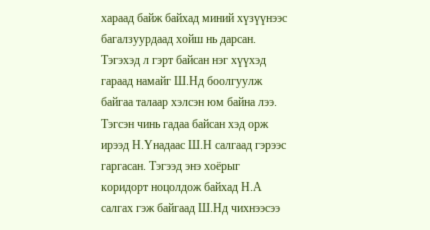хараад байж байхад миний хүзүүнээс багалзуурдаад хойш нь дарсан. Тэгэхэд л гэрт байсан нэг хүүхэд гараад намайг Ш.Нд боолгуулж байгаа талаар хэлсэн юм байна лээ. Тэгсэн чинь гадаа байсан хэд орж ирээд Н.Үнадаас Ш.Н салгаад гэрээс гаргасан. Тэгээд энэ хоёрыг коридорт ноцолдож байхад Н.А салгах гэж байгаад Ш.Нд чихнээсээ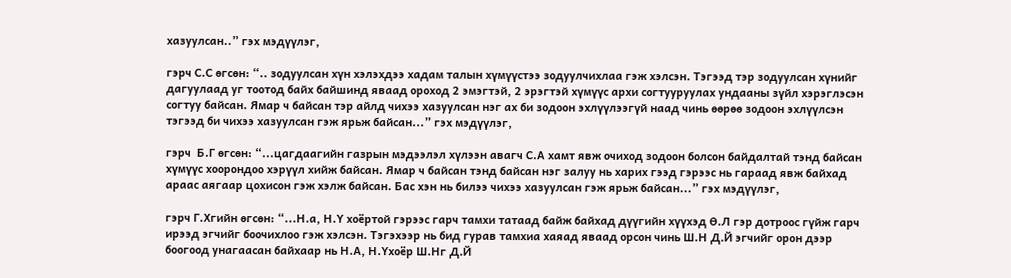хазуулсан..” гэх мэдүүлэг,

гэрч С.С өгсөн: “.. зодуулсан хүн хэлэхдээ хадам талын хүмүүстээ зодуулчихлаа гэж хэлсэн. Тэгээд тэр зодуулсан хүнийг дагуулаад уг тоотод байх байшинд яваад ороход 2 эмэгтэй, 2 эрэгтэй хүмүүс архи согтууруулах ундааны зүйл хэрэглэсэн согтуу байсан. Ямар ч байсан тэр айлд чихээ хазуулсан нэг ах би зодоон эхлүүлээгүй наад чинь өөрөө зодоон эхлүүлсэн тэгээд би чихээ хазуулсан гэж ярьж байсан...” гэх мэдүүлэг,

гэрч  Б.Г өгсөн: “...цагдаагийн газрын мэдээлэл хүлээн авагч С.А хамт явж очиход зодоон болсон байдалтай тэнд байсан хүмүүс хоорондоо хэрүүл хийж байсан. Ямар ч байсан тэнд байсан нэг залуу нь харих гээд гэрээс нь гараад явж байхад араас аягаар цохисон гэж хэлж байсан. Бас хэн нь билээ чихээ хазуулсан гэж ярьж байсан...” гэх мэдүүлэг,

гэрч Г.Хгийн өгсөн: “...Н.а, Н.Ү хоёртой гэрээс гарч тамхи татаад байж байхад дүүгийн хүүхэд Ө.Л гэр дотроос гүйж гарч ирээд эгчийг боочихлоо гэж хэлсэн. Тэгэхээр нь бид гурав тамхиа хаяад яваад орсон чинь Ш.Н Д.Й эгчийг орон дээр боогоод унагаасан байхаар нь Н.А, Н.Үхоёр Ш.Нг Д.Й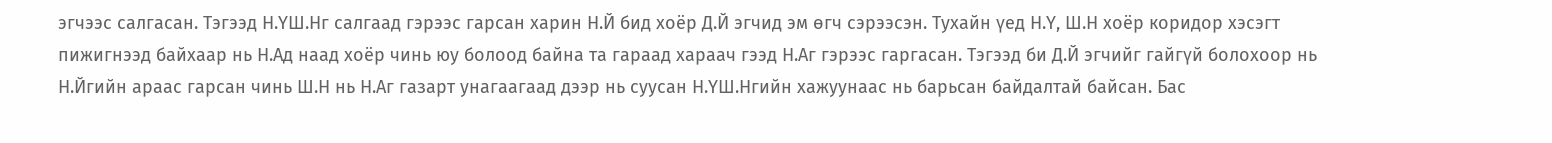эгчээс салгасан. Тэгээд Н.ҮШ.Нг салгаад гэрээс гарсан харин Н.Й бид хоёр Д.Й эгчид эм өгч сэрээсэн. Тухайн үед Н.Ү, Ш.Н хоёр коридор хэсэгт пижигнээд байхаар нь Н.Ад наад хоёр чинь юу болоод байна та гараад хараач гээд Н.Аг гэрээс гаргасан. Тэгээд би Д.Й эгчийг гайгүй болохоор нь Н.Йгийн араас гарсан чинь Ш.Н нь Н.Аг газарт унагаагаад дээр нь суусан Н.ҮШ.Нгийн хажуунаас нь барьсан байдалтай байсан. Бас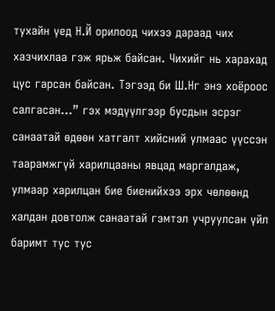тухайн үед Н.Й орилоод чихээ дараад чих хазчихлаа гэж ярьж байсан. Чихийг нь харахад цус гарсан байсан. Тэгээд би Ш.Нг энэ хоёроос салгасан...” гэх мэдүүлгээр бусдын эсрэг санаатай өдөөн хатгалт хийсний улмаас үүссэн таарамжгүй харилцааны явцад маргалдаж, улмаар харилцан бие биенийхээ эрх чөлөөнд халдан довтолж санаатай гэмтэл учруулсан үйл баримт тус тус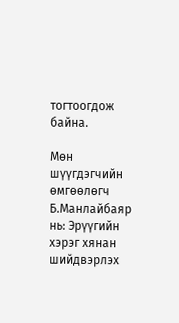тогтоогдож байна.

Мөн шүүгдэгчийн өмгөөлөгч Б.Манлайбаяр нь: Эрүүгийн хэрэг хянан шийдвэрлэх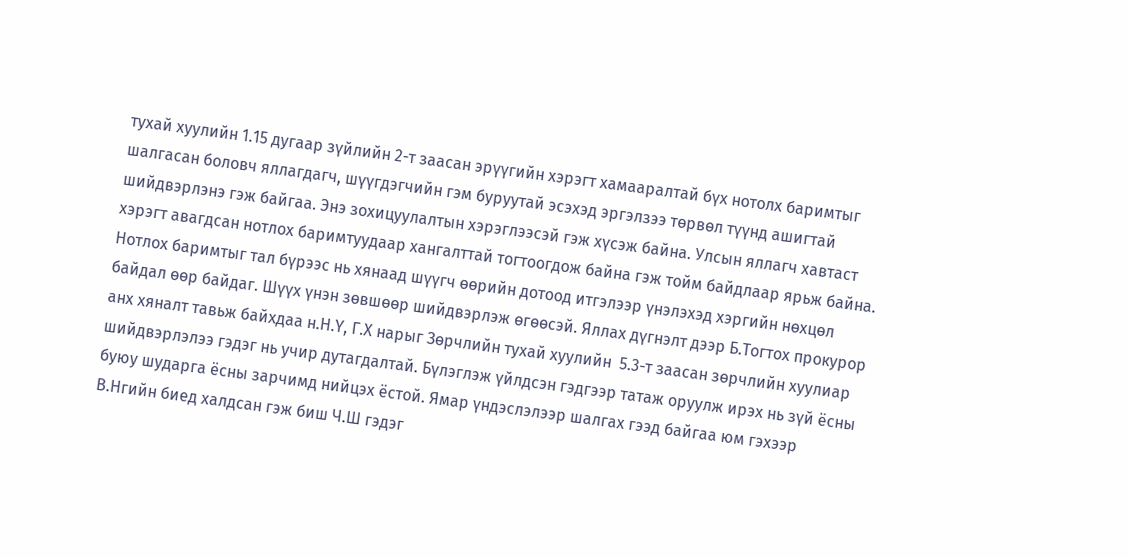тухай хуулийн 1.15 дугаар зүйлийн 2-т заасан эрүүгийн хэрэгт хамааралтай бүх нотолх баримтыг шалгасан боловч яллагдагч, шүүгдэгчийн гэм буруутай эсэхэд эргэлзээ төрвөл түүнд ашигтай шийдвэрлэнэ гэж байгаа. Энэ зохицуулалтын хэрэглээсэй гэж хүсэж байна. Улсын яллагч хавтаст хэрэгт авагдсан нотлох баримтуудаар хангалттай тогтоогдож байна гэж тойм байдлаар ярьж байна. Нотлох баримтыг тал бүрээс нь хянаад шүүгч өөрийн дотоод итгэлээр үнэлэхэд хэргийн нөхцөл байдал өөр байдаг. Шүүх үнэн зөвшөөр шийдвэрлэж өгөөсэй. Яллах дүгнэлт дээр Б.Тогтох прокурор анх хяналт тавьж байхдаа н.Н.Ү, Г.Х нарыг Зөрчлийн тухай хуулийн  5.3-т заасан зөрчлийн хуулиар шийдвэрлэлээ гэдэг нь учир дутагдалтай. Бүлэглэж үйлдсэн гэдгээр татаж оруулж ирэх нь зүй ёсны буюу шударга ёсны зарчимд нийцэх ёстой. Ямар үндэслэлээр шалгах гээд байгаа юм гэхээр В.Нгийн биед халдсан гэж биш Ч.Ш гэдэг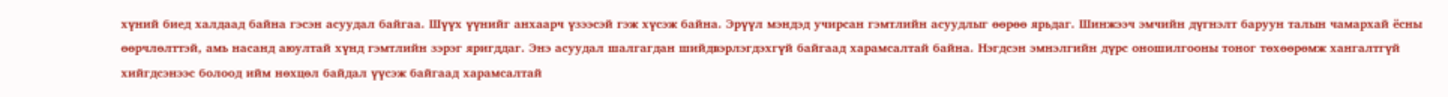хүний биед халдаад байна гэсэн асуудал байгаа. Шүүх үүнийг анхаарч үзээсэй гэж хүсэж байна. Эрүүл мэндэд учирсан гэмтлийн асуудлыг өөрөө ярьдаг. Шинжээч эмчийн дүгнэлт баруун талын чамархай ёсны өөрчлөлттэй, амь насанд аюултай хүнд гэмтлийн зэрэг яригддаг. Энэ асуудал шалгагдан шийдвэрлэгдэхгүй байгаад харамсалтай байна. Нэгдсэн эмнэлгийн дүрс оношилгооны тоног төхөөрөмж хангалтгүй хийгдсэнээс болоод ийм нөхцөл байдал үүсэж байгаад харамсалтай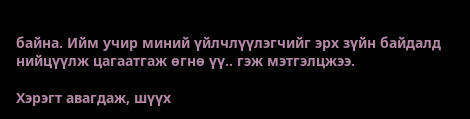байна. Ийм учир миний үйлчлүүлэгчийг эрх зүйн байдалд нийцүүлж цагаатгаж өгнө үү.. гэж мэтгэлцжээ.

Хэрэгт авагдаж, шүүх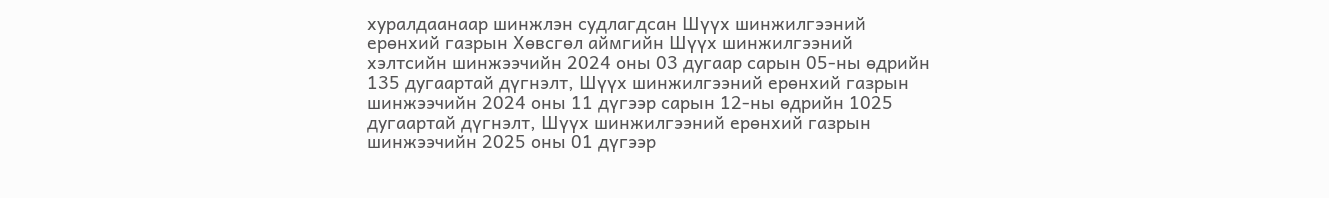хуралдаанаар шинжлэн судлагдсан Шүүх шинжилгээний ерөнхий газрын Хөвсгөл аймгийн Шүүх шинжилгээний хэлтсийн шинжээчийн 2024 оны 03 дугаар сарын 05-ны өдрийн 135 дугаартай дүгнэлт, Шүүх шинжилгээний ерөнхий газрын шинжээчийн 2024 оны 11 дүгээр сарын 12-ны өдрийн 1025 дугаартай дүгнэлт, Шүүх шинжилгээний ерөнхий газрын шинжээчийн 2025 оны 01 дүгээр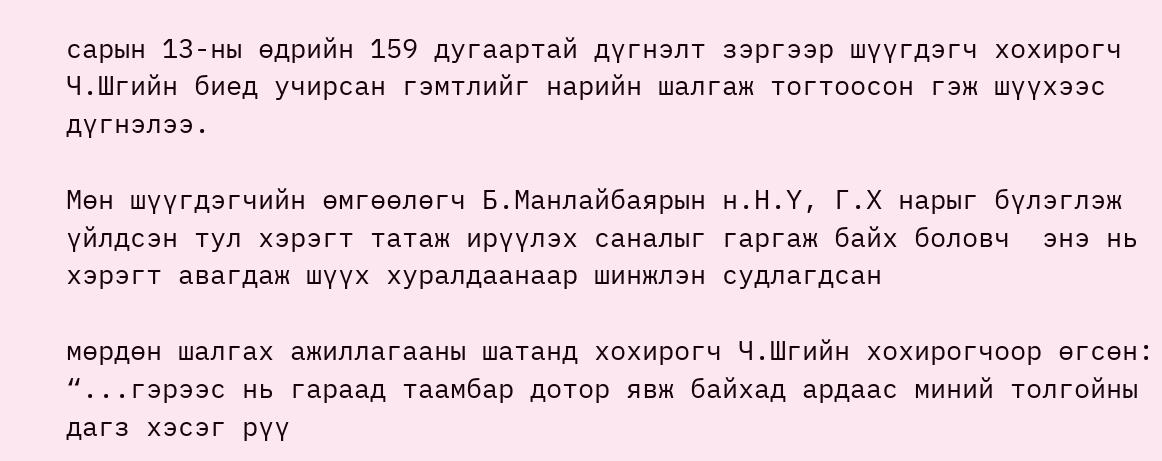сарын 13-ны өдрийн 159 дугаартай дүгнэлт зэргээр шүүгдэгч хохирогч Ч.Шгийн биед учирсан гэмтлийг нарийн шалгаж тогтоосон гэж шүүхээс дүгнэлээ.

Мөн шүүгдэгчийн өмгөөлөгч Б.Манлайбаярын н.Н.Ү, Г.Х нарыг бүлэглэж үйлдсэн тул хэрэгт татаж ирүүлэх саналыг гаргаж байх боловч  энэ нь хэрэгт авагдаж шүүх хуралдаанаар шинжлэн судлагдсан

мөрдөн шалгах ажиллагааны шатанд хохирогч Ч.Шгийн хохирогчоор өгсөн: “...гэрээс нь гараад таамбар дотор явж байхад ардаас миний толгойны дагз хэсэг рүү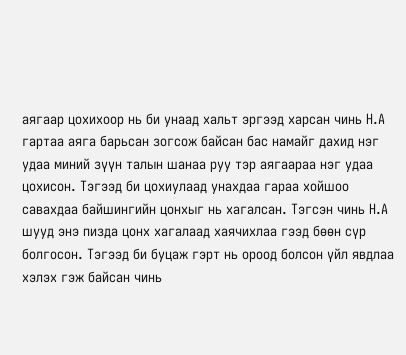аягаар цохихоор нь би унаад хальт эргээд харсан чинь Н.А гартаа аяга барьсан зогсож байсан бас намайг дахид нэг удаа миний зүүн талын шанаа руу тэр аягаараа нэг удаа цохисон. Тэгээд би цохиулаад унахдаа гараа хойшоо савахдаа байшингийн цонхыг нь хагалсан. Тэгсэн чинь Н.А шууд энэ пизда цонх хагалаад хаячихлаа гээд бөөн сүр болгосон. Тэгээд би буцаж гэрт нь ороод болсон үйл явдлаа хэлэх гэж байсан чинь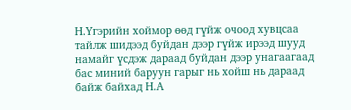Н.Үгэрийн хоймор өөд гүйж очоод хувцсаа тайлж шидээд буйдан дээр гүйж ирээд шууд намайг үсдэж дараад буйдан дээр унагаагаад бас миний баруун гарыг нь хойш нь дараад байж байхад Н.А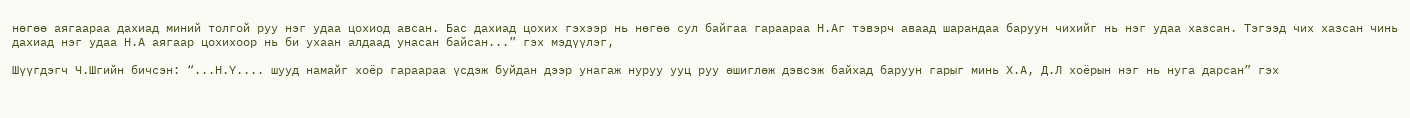нөгөө аягаараа дахиад миний толгой руу нэг удаа цохиод авсан. Бас дахиад цохих гэхээр нь нөгөө сул байгаа гараараа Н.Аг тэвэрч аваад шарандаа баруун чихийг нь нэг удаа хазсан. Тэгээд чих хазсан чинь дахиад нэг удаа Н.А аягаар цохихоор нь би ухаан алдаад унасан байсан...” гэх мэдүүлэг,

Шүүгдэгч Ч.Шгийн бичсэн: “...Н.Ү.... шууд намайг хоёр гараараа үсдэж буйдан дээр унагаж нуруу ууц руу өшиглөж дэвсэж байхад баруун гарыг минь Х.А, Д.Л хоёрын нэг нь нуга дарсан” гэх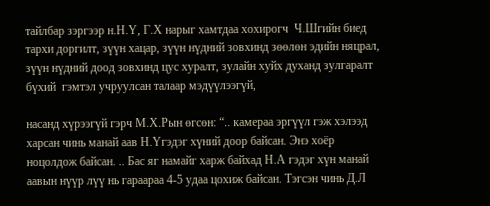тайлбар зэргээр н.Н.Ү, Г.Х нарыг хамтдаа хохирогч  Ч.Шгийн биед тархи доргилт, зүүн хацар, зүүн нүдний зовхинд зөөлөн эдийн няцрал, зүүн нүдний доод зовхинд цус хуралт, зулайн хуйх духанд зулгаралт бүхий  гэмтэл учруулсан талаар мэдүүлээгүй,

насанд хүрээгүй гэрч М.Х.Рын өгсөн: “.. камераа эргүүл гэж хэлээд харсан чинь манай аав Н.Үгэдэг хүний доор байсан. Энэ хоёр ноцолдож байсан. .. Бас яг намайг харж байхад Н.А гэдэг хүн манай аавын нүүр лүү нь гараараа 4-5 удаа цохиж байсан. Тэгсэн чинь Д.Л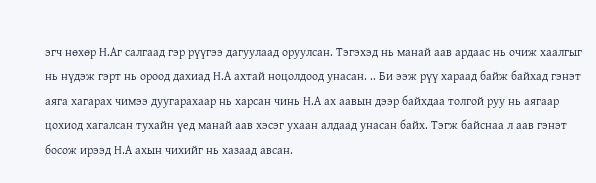эгч нөхөр Н.Аг салгаад гэр рүүгээ дагуулаад оруулсан. Тэгэхэд нь манай аав ардаас нь очиж хаалгыг нь нүдэж гэрт нь ороод дахиад Н.А ахтай ноцолдоод унасан. .. Би ээж рүү хараад байж байхад гэнэт аяга хагарах чимээ дуугарахаар нь харсан чинь Н.А ах аавын дээр байхдаа толгой руу нь аягаар цохиод хагалсан тухайн үед манай аав хэсэг ухаан алдаад унасан байх. Тэгж байснаа л аав гэнэт босож ирээд Н.А ахын чихийг нь хазаад авсан.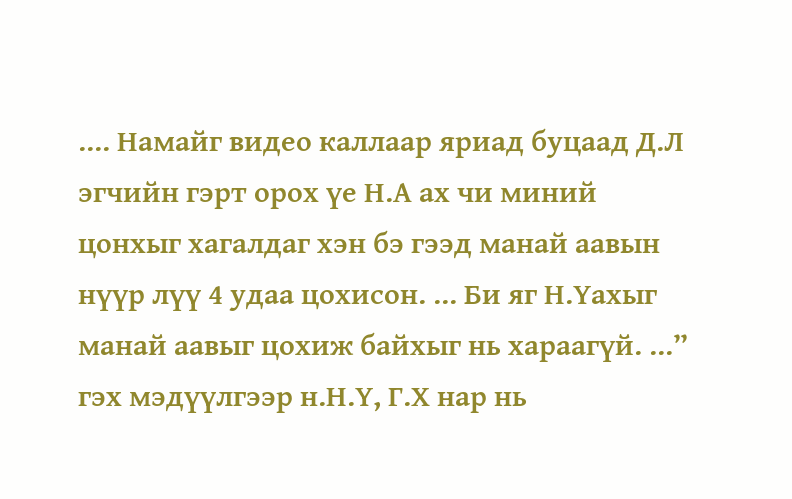.... Намайг видео каллаар яриад буцаад Д.Л эгчийн гэрт орох үе Н.А ах чи миний цонхыг хагалдаг хэн бэ гээд манай аавын нүүр лүү 4 удаа цохисон. ... Би яг Н.Үахыг манай аавыг цохиж байхыг нь хараагүй. ...” гэх мэдүүлгээр н.Н.Ү, Г.Х нар нь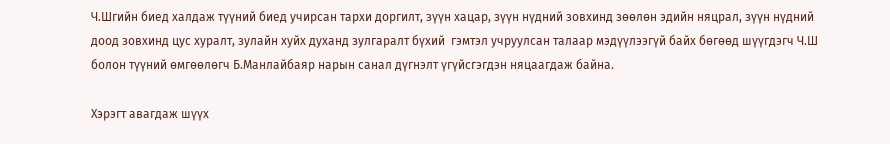Ч.Шгийн биед халдаж түүний биед учирсан тархи доргилт, зүүн хацар, зүүн нүдний зовхинд зөөлөн эдийн няцрал, зүүн нүдний доод зовхинд цус хуралт, зулайн хуйх духанд зулгаралт бүхий  гэмтэл учруулсан талаар мэдүүлээгүй байх бөгөөд шүүгдэгч Ч.Ш болон түүний өмгөөлөгч Б.Манлайбаяр нарын санал дүгнэлт үгүйсгэгдэн няцаагдаж байна.

Хэрэгт авагдаж шүүх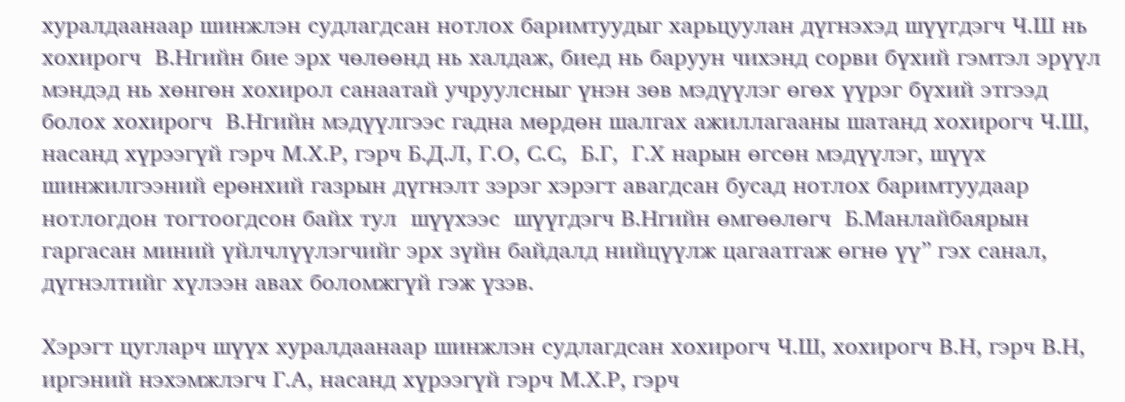хуралдаанаар шинжлэн судлагдсан нотлох баримтуудыг харьцуулан дүгнэхэд шүүгдэгч Ч.Ш нь хохирогч  В.Нгийн бие эрх чөлөөнд нь халдаж, биед нь баруун чихэнд сорви бүхий гэмтэл эрүүл мэндэд нь хөнгөн хохирол санаатай учруулсныг үнэн зөв мэдүүлэг өгөх үүрэг бүхий этгээд болох хохирогч  В.Нгийн мэдүүлгээс гадна мөрдөн шалгах ажиллагааны шатанд хохирогч Ч.Ш, насанд хүрээгүй гэрч М.Х.Р, гэрч Б.Д.Л, Г.О, С.С,  Б.Г,  Г.Х нарын өгсөн мэдүүлэг, шүүх шинжилгээний ерөнхий газрын дүгнэлт зэрэг хэрэгт авагдсан бусад нотлох баримтуудаар нотлогдон тогтоогдсон байх тул  шүүхээс  шүүгдэгч В.Нгийн өмгөөлөгч  Б.Манлайбаярын гаргасан миний үйлчлүүлэгчийг эрх зүйн байдалд нийцүүлж цагаатгаж өгнө үү” гэх санал, дүгнэлтийг хүлээн авах боломжгүй гэж үзэв.

Хэрэгт цугларч шүүх хуралдаанаар шинжлэн судлагдсан хохирогч Ч.Ш, хохирогч В.Н, гэрч В.Н, иргэний нэхэмжлэгч Г.А, насанд хүрээгүй гэрч М.Х.Р, гэрч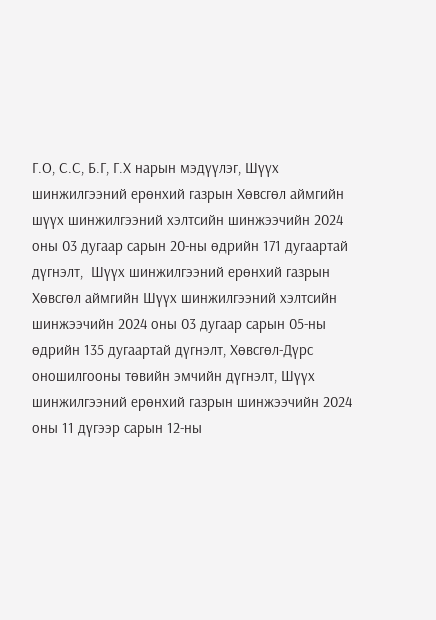Г.О, С.С, Б.Г, Г.Х нарын мэдүүлэг, Шүүх шинжилгээний ерөнхий газрын Хөвсгөл аймгийн шүүх шинжилгээний хэлтсийн шинжээчийн 2024 оны 03 дугаар сарын 20-ны өдрийн 171 дугаартай дүгнэлт,  Шүүх шинжилгээний ерөнхий газрын Хөвсгөл аймгийн Шүүх шинжилгээний хэлтсийн шинжээчийн 2024 оны 03 дугаар сарын 05-ны өдрийн 135 дугаартай дүгнэлт, Хөвсгөл-Дүрс оношилгооны төвийн эмчийн дүгнэлт, Шүүх шинжилгээний ерөнхий газрын шинжээчийн 2024 оны 11 дүгээр сарын 12-ны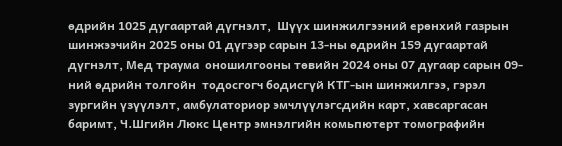өдрийн 1025 дугаартай дүгнэлт,  Шүүх шинжилгээний ерөнхий газрын шинжээчийн 2025 оны 01 дүгээр сарын 13-ны өдрийн 159 дугаартай дүгнэлт, Мед траума  оношилгооны төвийн 2024 оны 07 дугаар сарын 09-ний өдрийн толгойн  тодосгогч бодисгүй КТГ-ын шинжилгээ, гэрэл зургийн үзүүлэлт, амбулаториор эмчлүүлэгсдийн карт, хавсаргасан баримт, Ч.Шгийн Люкс Центр эмнэлгийн комьпютерт томографийн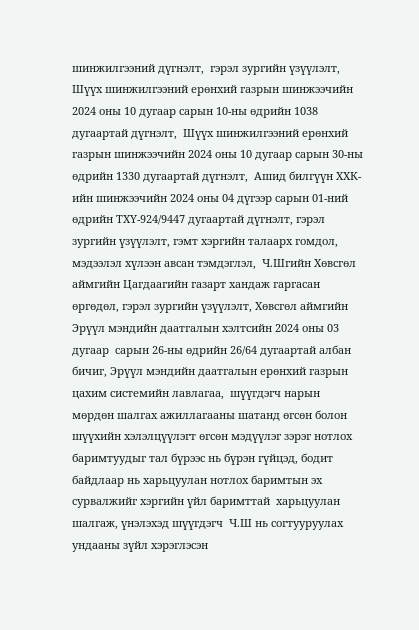шинжилгээний дүгнэлт,  гэрэл зургийн үзүүлэлт, Шүүх шинжилгээний ерөнхий газрын шинжээчийн 2024 оны 10 дугаар сарын 10-ны өдрийн 1038 дугаартай дүгнэлт,  Шүүх шинжилгээний ерөнхий газрын шинжээчийн 2024 оны 10 дугаар сарын 30-ны өдрийн 1330 дугаартай дүгнэлт,  Ашид билгүүн ХХК-ийн шинжээчийн 2024 оны 04 дүгээр сарын 01-ний өдрийн ТХҮ-924/9447 дугаартай дүгнэлт, гэрэл зургийн үзүүлэлт, гэмт хэргийн талаарх гомдол, мэдээлэл хүлээн авсан тэмдэглэл,  Ч.Шгийн Хөвсгөл аймгийн Цагдаагийн газарт хандаж гаргасан өргөдөл, гэрэл зургийн үзүүлэлт, Хөвсгөл аймгийн Эрүүл мэндийн даатгалын хэлтсийн 2024 оны 03 дугаар  сарын 26-ны өдрийн 26/64 дугаартай албан бичиг, Эрүүл мэндийн даатгалын ерөнхий газрын цахим системийн лавлагаа,  шүүгдэгч нарын  мөрдөн шалгах ажиллагааны шатанд өгсөн болон шүүхийн хэлэлцүүлэгт өгсөн мэдүүлэг зэрэг нотлох баримтуудыг тал бүрээс нь бүрэн гүйцэд, бодит байдлаар нь харьцуулан нотлох баримтын эх сурвалжийг хэргийн үйл баримттай  харьцуулан шалгаж, үнэлэхэд шүүгдэгч  Ч.Ш нь согтууруулах ундааны зүйл хэрэглэсэн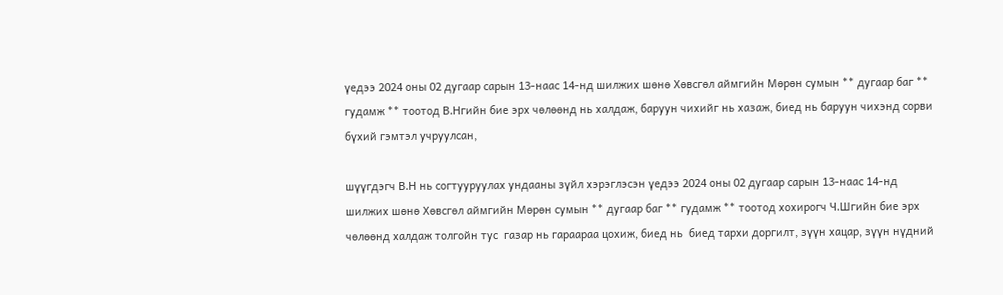үедээ 2024 оны 02 дугаар сарын 13-наас 14-нд шилжих шөнө Хөвсгөл аймгийн Мөрөн сумын ** дугаар баг ** гудамж ** тоотод В.Нгийн бие эрх чөлөөнд нь халдаж, баруун чихийг нь хазаж, биед нь баруун чихэнд сорви бүхий гэмтэл учруулсан,

шүүгдэгч В.Н нь согтууруулах ундааны зүйл хэрэглэсэн үедээ 2024 оны 02 дугаар сарын 13-наас 14-нд шилжих шөнө Хөвсгөл аймгийн Мөрөн сумын ** дугаар баг ** гудамж ** тоотод хохирогч Ч.Шгийн бие эрх чөлөөнд халдаж толгойн тус  газар нь гараараа цохиж, биед нь  биед тархи доргилт, зүүн хацар, зүүн нүдний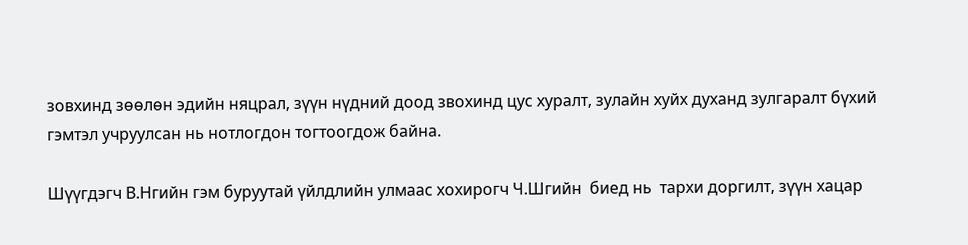зовхинд зөөлөн эдийн няцрал, зүүн нүдний доод звохинд цус хуралт, зулайн хуйх духанд зулгаралт бүхий гэмтэл учруулсан нь нотлогдон тогтоогдож байна.

Шүүгдэгч В.Нгийн гэм буруутай үйлдлийн улмаас хохирогч Ч.Шгийн  биед нь  тархи доргилт, зүүн хацар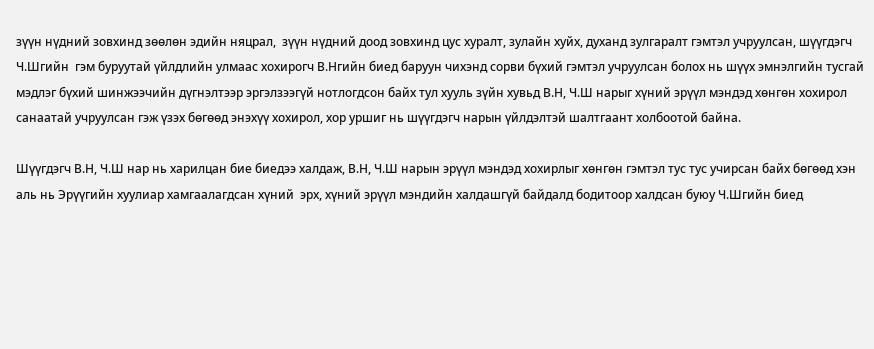зүүн нүдний зовхинд зөөлөн эдийн няцрал,  зүүн нүдний доод зовхинд цус хуралт, зулайн хуйх, духанд зулгаралт гэмтэл учруулсан, шүүгдэгч Ч.Шгийн  гэм буруутай үйлдлийн улмаас хохирогч В.Нгийн биед баруун чихэнд сорви бүхий гэмтэл учруулсан болох нь шүүх эмнэлгийн тусгай мэдлэг бүхий шинжээчийн дүгнэлтээр эргэлзээгүй нотлогдсон байх тул хууль зүйн хувьд В.Н, Ч.Ш нарыг хүний эрүүл мэндэд хөнгөн хохирол санаатай учруулсан гэж үзэх бөгөөд энэхүү хохирол, хор уршиг нь шүүгдэгч нарын үйлдэлтэй шалтгаант холбоотой байна.

Шүүгдэгч В.Н, Ч.Ш нар нь харилцан бие биедээ халдаж, В.Н, Ч.Ш нарын эрүүл мэндэд хохирлыг хөнгөн гэмтэл тус тус учирсан байх бөгөөд хэн аль нь Эрүүгийн хуулиар хамгаалагдсан хүний  эрх, хүний эрүүл мэндийн халдашгүй байдалд бодитоор халдсан буюу Ч.Шгийн биед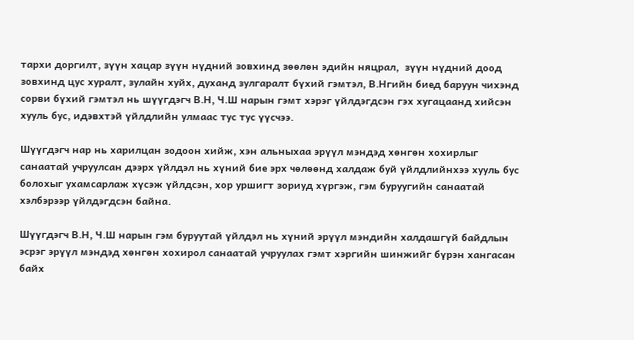тархи доргилт, зүүн хацар зүүн нүдний зовхинд зөөлөн эдийн няцрал,  зүүн нүдний доод зовхинд цус хуралт, зулайн хуйх, духанд зулгаралт бүхий гэмтэл, В.Нгийн биед баруун чихэнд сорви бүхий гэмтэл нь шүүгдэгч В.Н, Ч.Ш нарын гэмт хэрэг үйлдэгдсэн гэх хугацаанд хийсэн хууль бус, идэвхтэй үйлдлийн улмаас тус тус үүсчээ.

Шүүгдэгч нар нь харилцан зодоон хийж, хэн альныхаа эрүүл мэндэд хөнгөн хохирлыг санаатай учруулсан дээрх үйлдэл нь хүний бие эрх чөлөөнд халдаж буй үйлдлийнхээ хууль бус болохыг ухамсарлаж хүсэж үйлдсэн, хор уршигт зориуд хүргэж, гэм буруугийн санаатай хэлбэрээр үйлдэгдсэн байна.

Шүүгдэгч В.Н, Ч.Ш нарын гэм буруутай үйлдэл нь хүний эрүүл мэндийн халдашгүй байдлын эсрэг эрүүл мэндэд хөнгөн хохирол санаатай учруулах гэмт хэргийн шинжийг бүрэн хангасан байх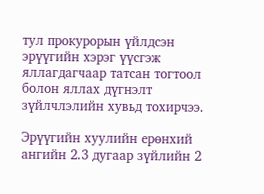тул прокурорын үйлдсэн эрүүгийн хэрэг үүсгэж яллагдагчаар татсан тогтоол болон яллах дүгнэлт зүйлчлэлийн хувьд тохирчээ.

Эрүүгийн хуулийн ерөнхий ангийн 2.3 дугаар зүйлийн 2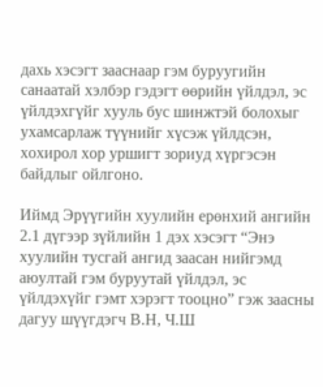дахь хэсэгт зааснаар гэм буруугийн санаатай хэлбэр гэдэгт өөрийн үйлдэл, эс үйлдэхгүйг хууль бус шинжтэй болохыг ухамсарлаж түүнийг хүсэж үйлдсэн, хохирол хор уршигт зориуд хүргэсэн байдлыг ойлгоно.

Иймд Эрүүгийн хуулийн ерөнхий ангийн 2.1 дүгээр зүйлийн 1 дэх хэсэгт “Энэ хуулийн тусгай ангид заасан нийгэмд аюултай гэм буруутай үйлдэл, эс үйлдэхүйг гэмт хэрэгт тооцно” гэж заасны дагуу шүүгдэгч В.Н, Ч.Ш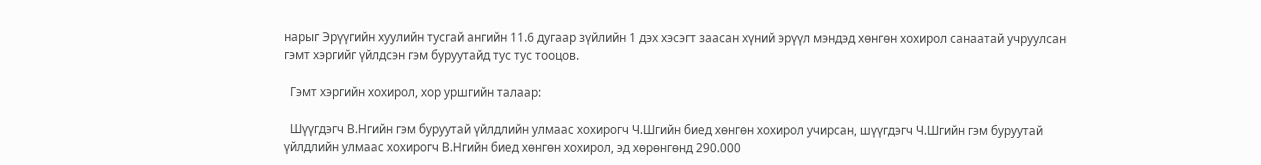нарыг Эрүүгийн хуулийн тусгай ангийн 11.6 дугаар зүйлийн 1 дэх хэсэгт заасан хүний эрүүл мэндэд хөнгөн хохирол санаатай учруулсан гэмт хэргийг үйлдсэн гэм буруутайд тус тус тооцов.

  Гэмт хэргийн хохирол, хор уршгийн талаар:

  Шүүгдэгч В.Нгийн гэм буруутай үйлдлийн улмаас хохирогч Ч.Шгийн биед хөнгөн хохирол учирсан, шүүгдэгч Ч.Шгийн гэм буруутай үйлдлийн улмаас хохирогч В.Нгийн биед хөнгөн хохирол, эд хөрөнгөнд 290.000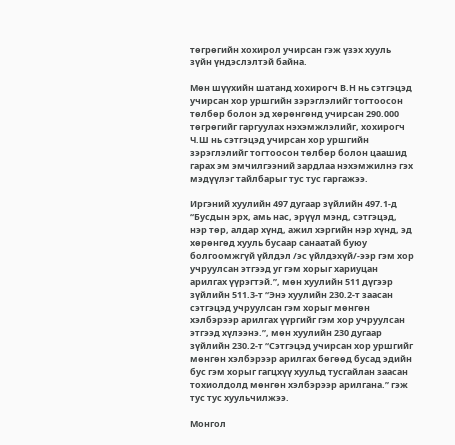төгрөгийн хохирол учирсан гэж үзэх хууль зүйн үндэслэлтэй байна.

Мөн шүүхийн шатанд хохирогч В.Н нь сэтгэцэд учирсан хор уршгийн зэрэглэлийг тогтоосон төлбөр болон эд хөрөнгөнд учирсан 290.000 төгрөгийг гаргуулах нэхэмжлэлийг, хохирогч Ч.Ш нь сэтгэцэд учирсан хор уршгийн зэрэглэлийг тогтоосон төлбөр болон цаашид гарах эм эмчилгээний зардлаа нэхэмжилнэ гэх мэдүүлэг тайлбарыг тус тус гаргажээ.

Иргэний хуулийн 497 дугаар зүйлийн 497.1-д “Бусдын эрх, амь нас, эрүүл мэнд, сэтгэцэд, нэр төр, алдар хүнд, ажил хэргийн нэр хүнд, эд хөрөнгөд хууль бусаар санаатай буюу болгоомжгүй үйлдэл /эс үйлдэхүй/-ээр гэм хор учруулсан этгээд уг гэм хорыг хариуцан арилгах үүрэгтэй.”, мөн хуулийн 511 дүгээр зүйлийн 511.3-т “Энэ хуулийн 230.2-т заасан сэтгэцэд учруулсан гэм хорыг мөнгөн хэлбэрээр арилгах үүргийг гэм хор учруулсан этгээд хүлээнэ.”, мөн хуулийн 230 дугаар зүйлийн 230.2-т “Сэтгэцэд учирсан хор уршгийг мөнгөн хэлбэрээр арилгах бөгөөд бусад эдийн бус гэм хорыг гагцхүү хуульд тусгайлан заасан тохиолдолд мөнгөн хэлбэрээр арилгана.” гэж  тус тус хуульчилжээ.

Монгол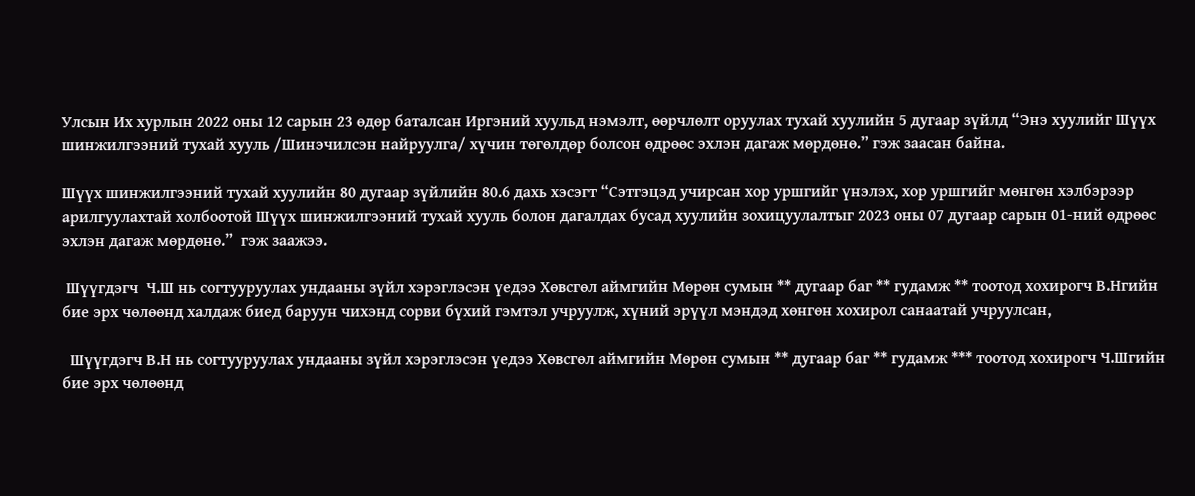Улсын Их хурлын 2022 оны 12 сарын 23 өдөр баталсан Иргэний хуульд нэмэлт, өөрчлөлт оруулах тухай хуулийн 5 дугаар зүйлд “Энэ хуулийг Шүүх шинжилгээний тухай хууль /Шинэчилсэн найруулга/ хүчин төгөлдөр болсон өдрөөс эхлэн дагаж мөрдөнө.” гэж заасан байна.

Шүүх шинжилгээний тухай хуулийн 80 дугаар зүйлийн 80.6 дахь хэсэгт “Сэтгэцэд учирсан хор уршгийг үнэлэх, хор уршгийг мөнгөн хэлбэрээр арилгуулахтай холбоотой Шүүх шинжилгээний тухай хууль болон дагалдах бусад хуулийн зохицуулалтыг 2023 оны 07 дугаар сарын 01-ний өдрөөс эхлэн дагаж мөрдөнө.”  гэж заажээ.

 Шүүгдэгч  Ч.Ш нь согтууруулах ундааны зүйл хэрэглэсэн үедээ Хөвсгөл аймгийн Мөрөн сумын ** дугаар баг ** гудамж ** тоотод хохирогч В.Нгийн бие эрх чөлөөнд халдаж биед баруун чихэнд сорви бүхий гэмтэл учруулж, хүний эрүүл мэндэд хөнгөн хохирол санаатай учруулсан,

  Шүүгдэгч В.Н нь согтууруулах ундааны зүйл хэрэглэсэн үедээ Хөвсгөл аймгийн Мөрөн сумын ** дугаар баг ** гудамж *** тоотод хохирогч Ч.Шгийн бие эрх чөлөөнд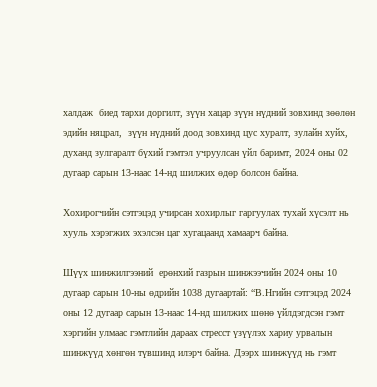халдаж  биед тархи доргилт, зүүн хацар зүүн нүдний зовхинд зөөлөн эдийн няцрал,  зүүн нүдний доод зовхинд цус хуралт, зулайн хуйх, духанд зулгаралт бүхий гэмтэл учруулсан үйл баримт, 2024 оны 02 дугаар сарын 13-наас 14-нд шилжих өдөр болсон байна.

Хохирогчийн сэтгэцэд учирсан хохирлыг гаргуулах тухай хүсэлт нь хууль хэрэгжих эхэлсэн цаг хугацаанд хамаарч байна.

Шүүх шинжилгээний  ерөнхий газрын шинжээчийн 2024 оны 10 дугаар сарын 10-ны өдрийн 1038 дугаартай: “В.Нгийн сэтгэцэд 2024 оны 12 дугаар сарын 13-наас 14-нд шилжих шөнө үйлдэгдсэн гэмт хэргийн улмаас гэмтлийн дараах стресст үзүүлэх хариу урвалын шинжүүд хөнгөн түвшинд илэрч байна. Дээрх шинжүүд нь гэмт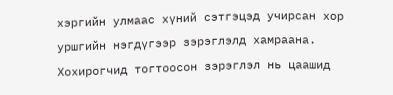хэргийн улмаас хүний сэтгэцэд учирсан хор уршгийн нэгдүгээр зэрэглэлд хамраана. Хохирогчид тогтоосон зэрэглэл нь цаашид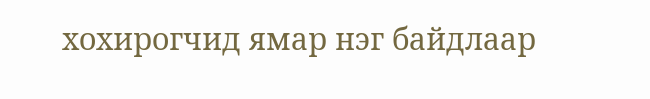хохирогчид ямар нэг байдлаар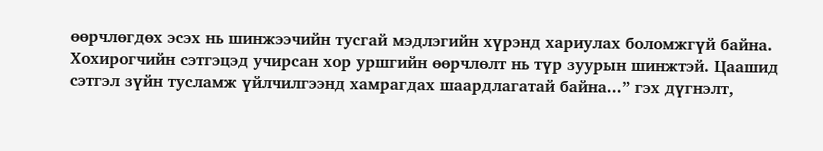өөрчлөгдөх эсэх нь шинжээчийн тусгай мэдлэгийн хүрэнд хариулах боломжгүй байна. Хохирогчийн сэтгэцэд учирсан хор уршгийн өөрчлөлт нь түр зуурын шинжтэй. Цаашид сэтгэл зүйн тусламж үйлчилгээнд хамрагдах шаардлагатай байна...” гэх дүгнэлт,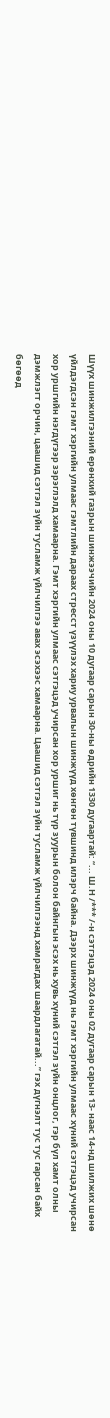Шүүх шинжилгээний ерөнхий газрын шинжээчийн 2024 оны 10 дугаар сарын 30-ны өдрийн 1330 дугаартай: “... Ш.Н /*** /-н сэтгэцэд 2024 оны 02 дугаар сарын 13- наас 14-нд шилжих шөнө үйлдэгдсэн гэмт хэргийн улмаас гэмтлийн дараах стресст үзүүлэх хариу урвалын шинжүүд хөнгөн түвшинд илэрч байна. Дээрх шинжүүд нь гэмт хэргийн улмаас хүний сэтгэцэд учирсан хор уршгийн нэгдүгээр зэрэглэлд хамаарна. Гэмт хэргийн улмаас сэтгэцэд учирсан хор уршиг нь түр зуурын болон байнгын эсэх нь хувь хүний сэтгэл зүйн онцлог, гэр бүл хамт олны дэмжлэгт орчин, цаашид сэтгэл зүйн тусламж үйлчилгээ авах эсэхээс хамаарна. Цаашид сэтгэл зүйн тусламж үйлчилгээнд хамрагдах шаардлагатай...” гэх дүгнэлт тус тус гарсан байх бөгөөд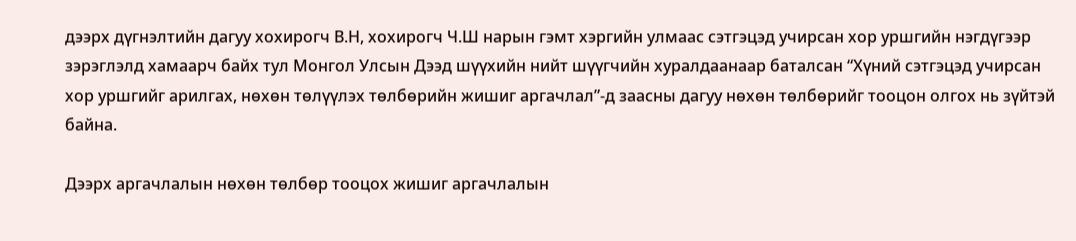дээрх дүгнэлтийн дагуу хохирогч В.Н, хохирогч Ч.Ш нарын гэмт хэргийн улмаас сэтгэцэд учирсан хор уршгийн нэгдүгээр зэрэглэлд хамаарч байх тул Монгол Улсын Дээд шүүхийн нийт шүүгчийн хуралдаанаар баталсан “Хүний сэтгэцэд учирсан хор уршгийг арилгах, нөхөн төлүүлэх төлбөрийн жишиг аргачлал”-д заасны дагуу нөхөн төлбөрийг тооцон олгох нь зүйтэй байна.

Дээрх аргачлалын нөхөн төлбөр тооцох жишиг аргачлалын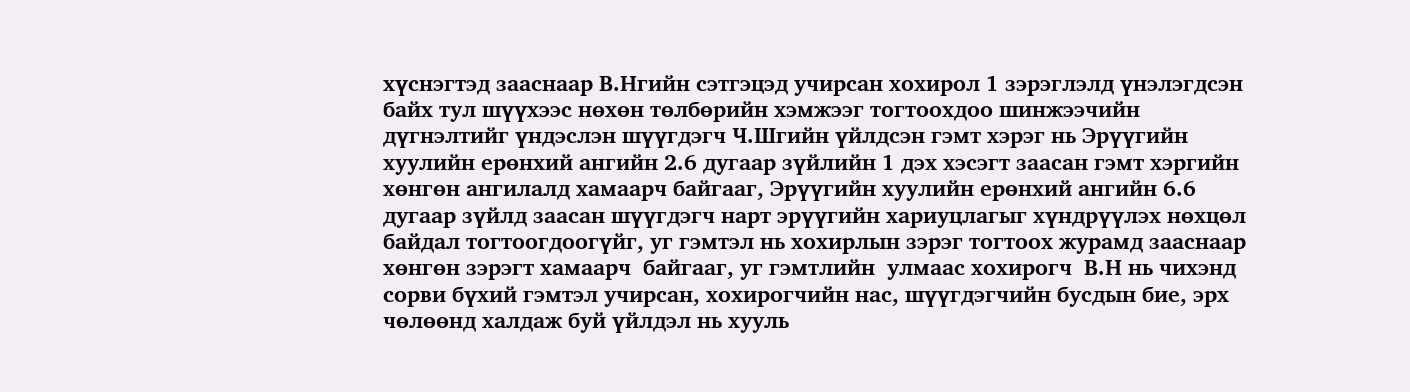хүснэгтэд зааснаар В.Нгийн сэтгэцэд учирсан хохирол 1 зэрэглэлд үнэлэгдсэн байх тул шүүхээс нөхөн төлбөрийн хэмжээг тогтоохдоо шинжээчийн дүгнэлтийг үндэслэн шүүгдэгч Ч.Шгийн үйлдсэн гэмт хэрэг нь Эрүүгийн хуулийн ерөнхий ангийн 2.6 дугаар зүйлийн 1 дэх хэсэгт заасан гэмт хэргийн хөнгөн ангилалд хамаарч байгааг, Эрүүгийн хуулийн ерөнхий ангийн 6.6 дугаар зүйлд заасан шүүгдэгч нарт эрүүгийн хариуцлагыг хүндрүүлэх нөхцөл байдал тогтоогдоогүйг, уг гэмтэл нь хохирлын зэрэг тогтоох журамд зааснаар хөнгөн зэрэгт хамаарч  байгааг, уг гэмтлийн  улмаас хохирогч  В.Н нь чихэнд сорви бүхий гэмтэл учирсан, хохирогчийн нас, шүүгдэгчийн бусдын бие, эрх чөлөөнд халдаж буй үйлдэл нь хууль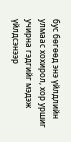бус бөгөөд энэ үйлдлийн улмаас хохирол, хор уршиг учирна гэдгийг мэдэж үйлдсэнээр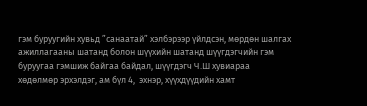гэм буруугийн хувьд ”санаатай” хэлбэрээр үйлдсэн, мөрдөн шалгах ажиллагааны шатанд болон шүүхийн шатанд шүүгдэгчийн гэм буруугаа гэмшиж байгаа байдал, шүүгдэгч Ч.Ш хувиараа хөдөлмөр эрхэлдэг, ам бүл 4,  эхнэр, хүүхдүүдийн хамт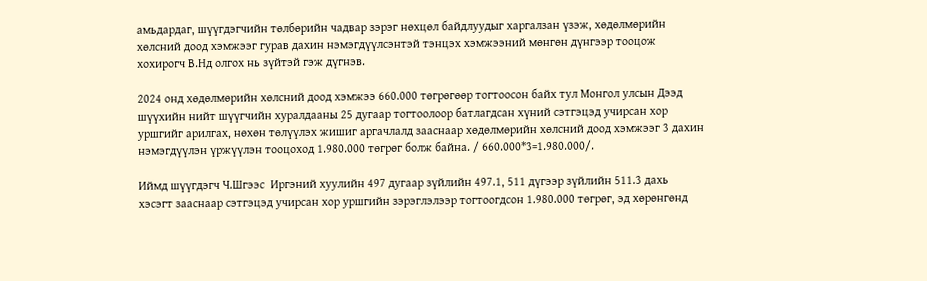амьдардаг, шүүгдэгчийн төлбөрийн чадвар зэрэг нөхцөл байдлуудыг харгалзан үзэж, хөдөлмөрийн хөлсний доод хэмжээг гурав дахин нэмэгдүүлсэнтэй тэнцэх хэмжээний мөнгөн дүнгээр тооцож хохирогч В.Нд олгох нь зүйтэй гэж дүгнэв.

2024 онд хөдөлмөрийн хөлсний доод хэмжээ 660.000 төгрөгөөр тогтоосон байх тул Монгол улсын Дээд шүүхийн нийт шүүгчийн хуралдааны 25 дугаар тогтоолоор батлагдсан хүний сэтгэцэд учирсан хор уршгийг арилгах, нөхөн төлүүлэх жишиг аргачлалд зааснаар хөдөлмөрийн хөлсний доод хэмжээг 3 дахин нэмэгдүүлэн үржүүлэн тооцоход 1.980.000 төгрөг болж байна. / 660.000*3=1.980.000/.

Иймд шүүгдэгч Ч.Шгээс  Иргэний хуулийн 497 дугаар зүйлийн 497.1, 511 дүгээр зүйлийн 511.3 дахь хэсэгт зааснаар сэтгэцэд учирсан хор уршгийн зэрэглэлээр тогтоогдсон 1.980.000 төгрөг, эд хөрөнгөнд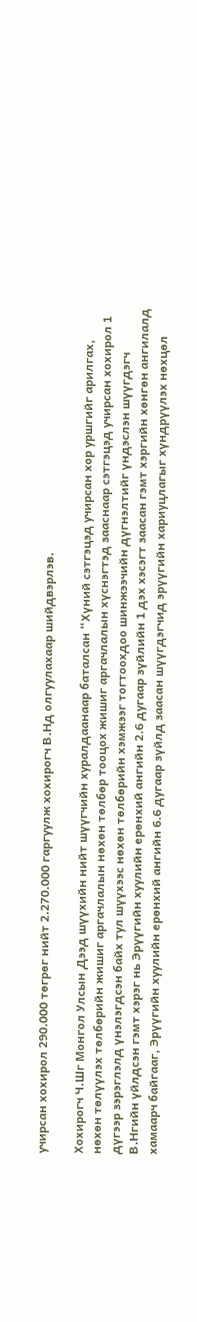учирсан хохирол 290.000 төгрөг нийт 2.270.000 гаргуулж хохирогч В.Нд олгуулахаар шийдвэрлэв.

Хохирогч Ч.Шг Монгол Улсын Дээд шүүхийн нийт шүүгчийн хуралдаанаар баталсан “Хүний сэтгэцэд учирсан хор уршгийг арилгах, нөхөн төлүүлэх төлбөрийн жишиг аргачлалын нөхөн төлбөр тооцох жишиг аргачлалын хүснэгтэд зааснаар сэтгэцэд учирсан хохирол 1 дүгээр зэрэглэлд үнэлэгдсэн байх тул шүүхээс нөхөн төлбөрийн хэмжээг тогтоохдоо шинжээчийн дүгнэлтийг үндэслэн шүүгдэгч В.Нгийн үйлдсэн гэмт хэрэг нь Эрүүгийн хуулийн ерөнхий ангийн 2.6 дугаар зүйлийн 1 дэх хэсэгт заасан гэмт хэргийн хөнгөн ангилалд хамаарч байгааг, Эрүүгийн хуулийн ерөнхий ангийн 6.6 дугаар зүйлд заасан шүүгдэгчид эрүүгийн хариуцлагыг хүндрүүлэх нөхцөл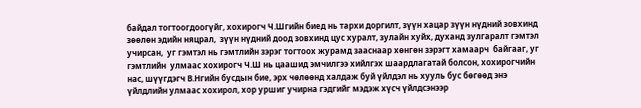байдал тогтоогдоогүйг, хохирогч Ч.Шгийн биед нь тархи доргилт, зүүн хацар зүүн нүдний зовхинд зөөлөн эдийн няцрал,  зүүн нүдний доод зовхинд цус хуралт, зулайн хуйх, духанд зулгаралт гэмтэл учирсан,  уг гэмтэл нь гэмтлийн зэрэг тогтоох журамд зааснаар хөнгөн зэрэгт хамаарч  байгааг, уг гэмтлийн  улмаас хохирогч Ч.Ш нь цаашид эмчилгээ хийлгэх шаардлагатай болсон, хохирогчийн нас, шүүгдэгч В.Нгийн бусдын бие, эрх чөлөөнд халдаж буй үйлдэл нь хууль бус бөгөөд энэ үйлдлийн улмаас хохирол, хор уршиг учирна гэдгийг мэдэж хүсч үйлдсэнээр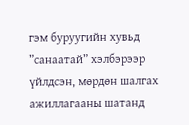гэм буруугийн хувьд ”санаатай” хэлбэрээр үйлдсэн, мөрдөн шалгах ажиллагааны шатанд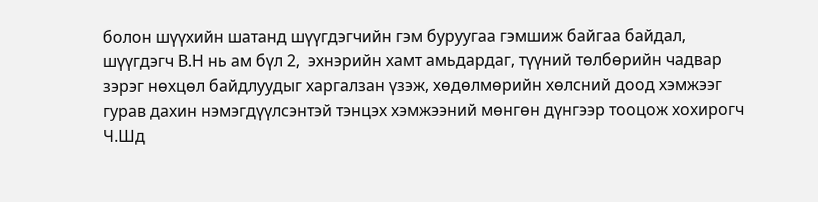болон шүүхийн шатанд шүүгдэгчийн гэм буруугаа гэмшиж байгаа байдал, шүүгдэгч В.Н нь ам бүл 2,  эхнэрийн хамт амьдардаг, түүний төлбөрийн чадвар зэрэг нөхцөл байдлуудыг харгалзан үзэж, хөдөлмөрийн хөлсний доод хэмжээг гурав дахин нэмэгдүүлсэнтэй тэнцэх хэмжээний мөнгөн дүнгээр тооцож хохирогч  Ч.Шд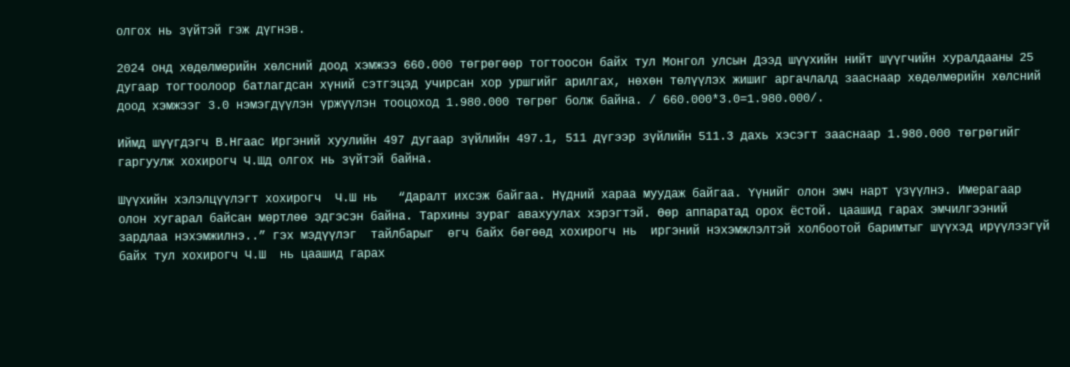олгох нь зүйтэй гэж дүгнэв.

2024 онд хөдөлмөрийн хөлсний доод хэмжээ 660.000 төгрөгөөр тогтоосон байх тул Монгол улсын Дээд шүүхийн нийт шүүгчийн хуралдааны 25 дугаар тогтоолоор батлагдсан хүний сэтгэцэд учирсан хор уршгийг арилгах, нөхөн төлүүлэх жишиг аргачлалд зааснаар хөдөлмөрийн хөлсний доод хэмжээг 3.0 нэмэгдүүлэн үржүүлэн тооцоход 1.980.000 төгрөг болж байна. / 660.000*3.0=1.980.000/.

Иймд шүүгдэгч В.Нгаас Иргэний хуулийн 497 дугаар зүйлийн 497.1, 511 дүгээр зүйлийн 511.3 дахь хэсэгт зааснаар 1.980.000 төгрөгийг гаргуулж хохирогч Ч.Шд олгох нь зүйтэй байна.

Шүүхийн хэлэлцүүлэгт хохирогч  Ч.Ш нь   “Даралт ихсэж байгаа. Нүдний хараа муудаж байгаа. Үүнийг олон эмч нарт үзүүлнэ. Имерагаар олон хугарал байсан мөртлөө эдгэсэн байна. Тархины зураг авахуулах хэрэгтэй. Өөр аппаратад орох ёстой. цаашид гарах эмчилгээний зардлаа нэхэмжилнэ..” гэх мэдүүлэг  тайлбарыг  өгч байх бөгөөд хохирогч нь  иргэний нэхэмжлэлтэй холбоотой баримтыг шүүхэд ирүүлээгүй байх тул хохирогч Ч.Ш  нь цаашид гарах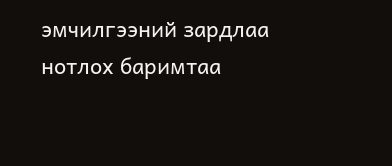эмчилгээний зардлаа нотлох баримтаа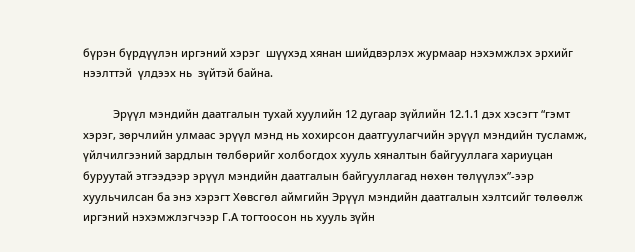бүрэн бүрдүүлэн иргэний хэрэг  шүүхэд хянан шийдвэрлэх журмаар нэхэмжлэх эрхийг нээлттэй  үлдээх нь  зүйтэй байна.

          Эрүүл мэндийн даатгалын тухай хуулийн 12 дугаар зүйлийн 12.1.1 дэх хэсэгт “гэмт хэрэг, зөрчлийн улмаас эрүүл мэнд нь хохирсон даатгуулагчийн эрүүл мэндийн тусламж, үйлчилгээний зардлын төлбөрийг холбогдох хууль хяналтын байгууллага хариуцан буруутай этгээдээр эрүүл мэндийн даатгалын байгууллагад нөхөн төлүүлэх”-ээр хуульчилсан ба энэ хэрэгт Хөвсгөл аймгийн Эрүүл мэндийн даатгалын хэлтсийг төлөөлж иргэний нэхэмжлэгчээр Г.А тогтоосон нь хууль зүйн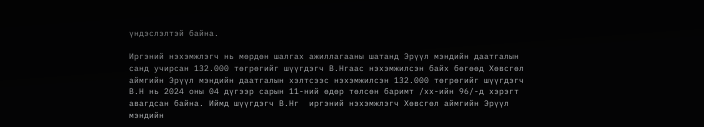үндэслэлтэй байна.

Иргэний нэхэмжлэгч нь мөрдөн шалгах ажиллагааны шатанд Эрүүл мэндийн даатгалын санд учирсан 132.000 төгрөгийг шүүгдэгч В.Нгаас нэхэмжилсэн байх бөгөөд Хөвсгөл аймгийн Эрүүл мэндийн даатгалын хэлтсээс нэхэмжилсэн 132.000 төгрөгийг шүүгдэгч В.Н нь 2024 оны 04 дүгээр сарын 11-ний өдөр төлсөн баримт /хх-ийн 96/-д хэрэгт авагдсан байна. Иймд шүүгдэгч В.Нг  иргэний нэхэмжлэгч Хөвсгөл аймгийн Эрүүл мэндийн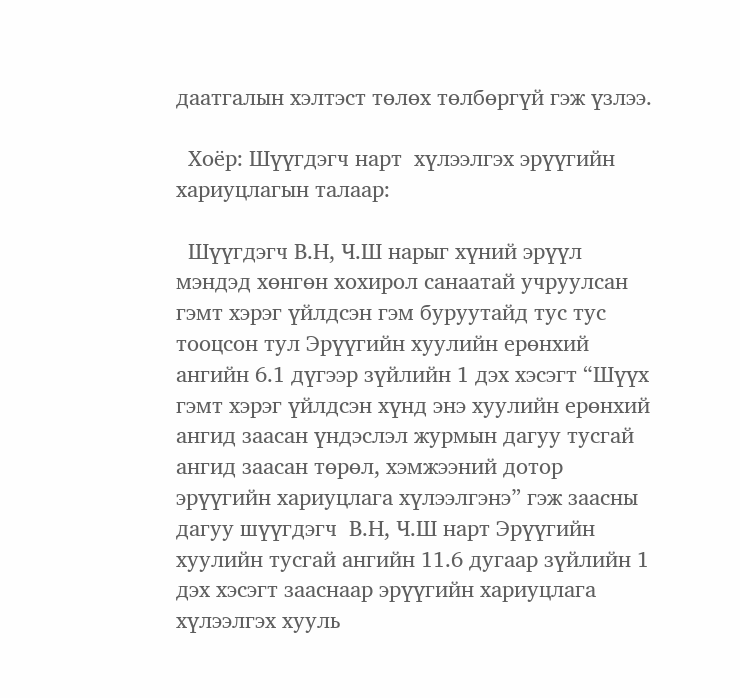даатгалын хэлтэст төлөх төлбөргүй гэж үзлээ.

  Хоёр: Шүүгдэгч нарт  хүлээлгэх эрүүгийн хариуцлагын талаар:

  Шүүгдэгч В.Н, Ч.Ш нарыг хүний эрүүл мэндэд хөнгөн хохирол санаатай учруулсан гэмт хэрэг үйлдсэн гэм буруутайд тус тус тооцсон тул Эрүүгийн хуулийн ерөнхий ангийн 6.1 дүгээр зүйлийн 1 дэх хэсэгт “Шүүх гэмт хэрэг үйлдсэн хүнд энэ хуулийн ерөнхий ангид заасан үндэслэл журмын дагуу тусгай ангид заасан төрөл, хэмжээний дотор эрүүгийн хариуцлага хүлээлгэнэ” гэж заасны дагуу шүүгдэгч  В.Н, Ч.Ш нарт Эрүүгийн хуулийн тусгай ангийн 11.6 дугаар зүйлийн 1 дэх хэсэгт зааснаар эрүүгийн хариуцлага хүлээлгэх хууль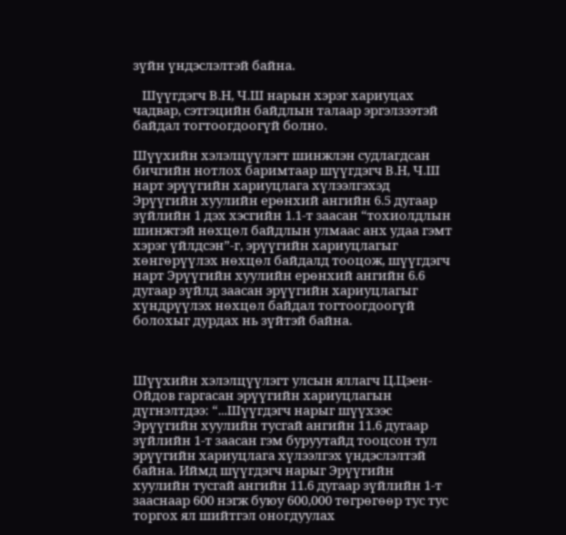зүйн үндэслэлтэй байна.

   Шүүгдэгч В.Н, Ч.Ш нарын хэрэг хариуцах чадвар, сэтгэцийн байдлын талаар эргэлзээтэй байдал тогтоогдоогүй болно.

Шүүхийн хэлэлцүүлэгт шинжлэн судлагдсан бичгийн нотлох баримтаар шүүгдэгч В.Н, Ч.Ш нарт эрүүгийн хариуцлага хүлээлгэхэд Эрүүгийн хуулийн ерөнхий ангийн 6.5 дугаар зүйлийн 1 дэх хэсгийн 1.1-т заасан “тохиолдлын шинжтэй нөхцөл байдлын улмаас анх удаа гэмт хэрэг үйлдсэн”-г, эрүүгийн хариуцлагыг хөнгөрүүлэх нөхцөл байдалд тооцож, шүүгдэгч нарт Эрүүгийн хуулийн ерөнхий ангийн 6.6 дугаар зүйлд заасан эрүүгийн хариуцлагыг хүндрүүлэх нөхцөл байдал тогтоогдоогүй болохыг дурдах нь зүйтэй байна.



Шүүхийн хэлэлцүүлэгт улсын яллагч Ц.Цэен-Ойдов гаргасан эрүүгийн хариуцлагын дүгнэлтдээ: “...Шүүгдэгч нарыг шүүхээс Эрүүгийн хуулийн тусгай ангийн 11.6 дугаар зүйлийн 1-т заасан гэм буруутайд тооцсон тул эрүүгийн хариуцлага хүлээлгэх үндэслэлтэй байна. Иймд шүүгдэгч нарыг Эрүүгийн хуулийн тусгай ангийн 11.6 дугаар зүйлийн 1-т зааснаар 600 нэгж буюу 600,000 төгрөгөөр тус тус торгох ял шийтгэл оногдуулах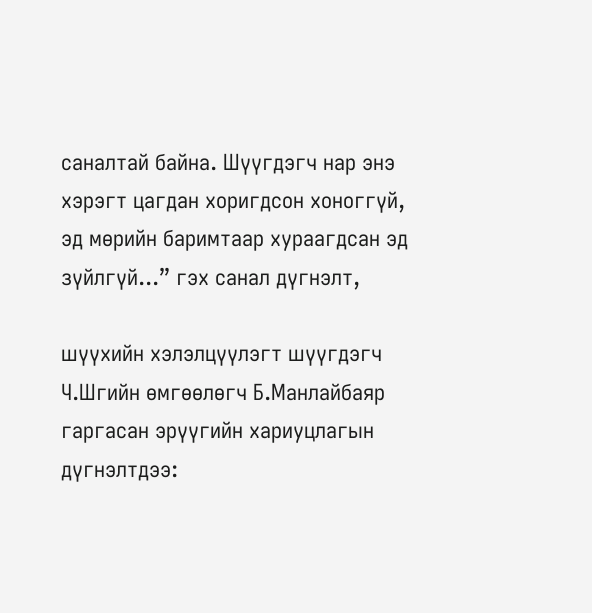саналтай байна. Шүүгдэгч нар энэ хэрэгт цагдан хоригдсон хоноггүй, эд мөрийн баримтаар хураагдсан эд зүйлгүй...” гэх санал дүгнэлт,

шүүхийн хэлэлцүүлэгт шүүгдэгч Ч.Шгийн өмгөөлөгч Б.Манлайбаяр гаргасан эрүүгийн хариуцлагын дүгнэлтдээ: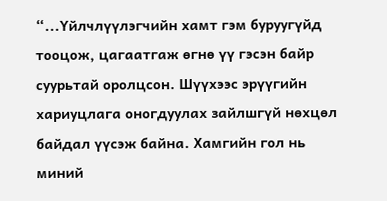“...Үйлчлүүлэгчийн хамт гэм буруугүйд тооцож, цагаатгаж өгнө үү гэсэн байр суурьтай оролцсон. Шүүхээс эрүүгийн хариуцлага оногдуулах зайлшгүй нөхцөл байдал үүсэж байна. Хамгийн гол нь миний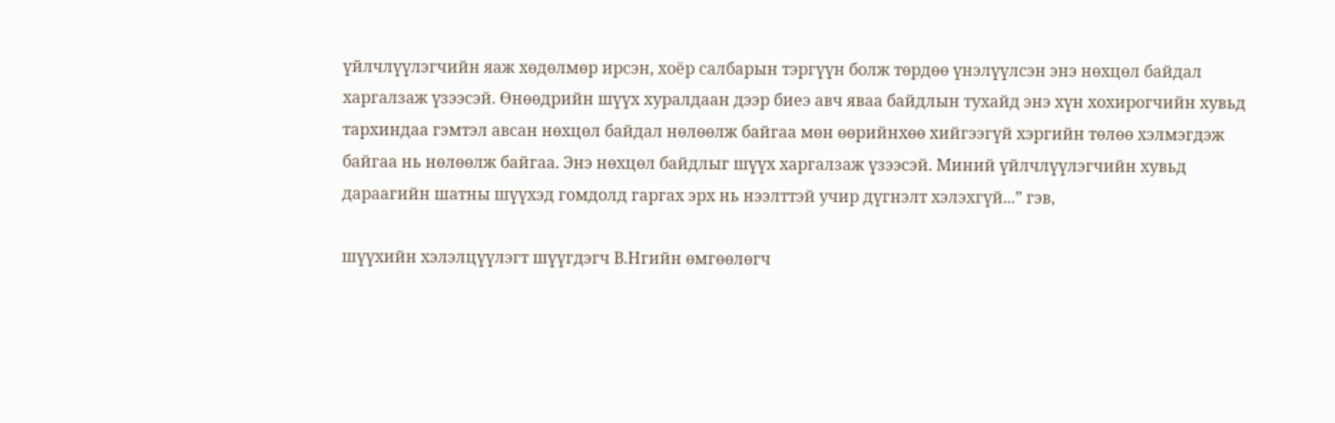үйлчлүүлэгчийн яаж хөдөлмөр ирсэн, хоёр салбарын тэргүүн болж төрдөө үнэлүүлсэн энэ нөхцөл байдал харгалзаж үзээсэй. Өнөөдрийн шүүх хуралдаан дээр биеэ авч яваа байдлын тухайд энэ хүн хохирогчийн хувьд тархиндаа гэмтэл авсан нөхцөл байдал нөлөөлж байгаа мөн өөрийнхөө хийгээгүй хэргийн төлөө хэлмэгдэж байгаа нь нөлөөлж байгаа. Энэ нөхцөл байдлыг шүүх харгалзаж үзээсэй. Миний үйлчлүүлэгчийн хувьд дараагийн шатны шүүхэд гомдолд гаргах эрх нь нээлттэй учир дүгнэлт хэлэхгүй...” гэв,

шүүхийн хэлэлцүүлэгт шүүгдэгч В.Нгийн өмгөөлөгч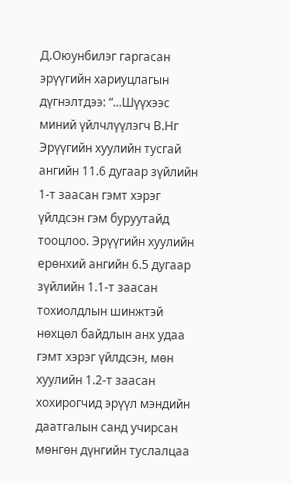Д.Оюунбилэг гаргасан эрүүгийн хариуцлагын дүгнэлтдээ: “...Шүүхээс миний үйлчлүүлэгч В.Нг Эрүүгийн хуулийн тусгай ангийн 11.6 дугаар зүйлийн 1-т заасан гэмт хэрэг үйлдсэн гэм буруутайд тооцлоо. Эрүүгийн хуулийн ерөнхий ангийн 6.5 дугаар зүйлийн 1.1-т заасан тохиолдлын шинжтэй нөхцөл байдлын анх удаа гэмт хэрэг үйлдсэн, мөн хуулийн 1.2-т заасан хохирогчид эрүүл мэндийн даатгалын санд учирсан мөнгөн дүнгийн туслалцаа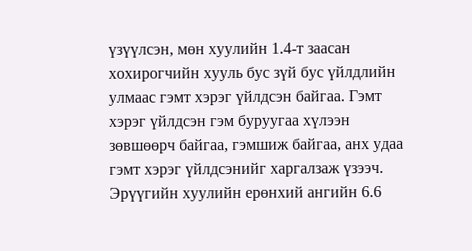үзүүлсэн, мөн хуулийн 1.4-т заасан хохирогчийн хууль бус зүй бус үйлдлийн улмаас гэмт хэрэг үйлдсэн байгаа. Гэмт хэрэг үйлдсэн гэм буруугаа хүлээн зөвшөөрч байгаа, гэмшиж байгаа, анх удаа гэмт хэрэг үйлдсэнийг харгалзаж үзээч. Эрүүгийн хуулийн ерөнхий ангийн 6.6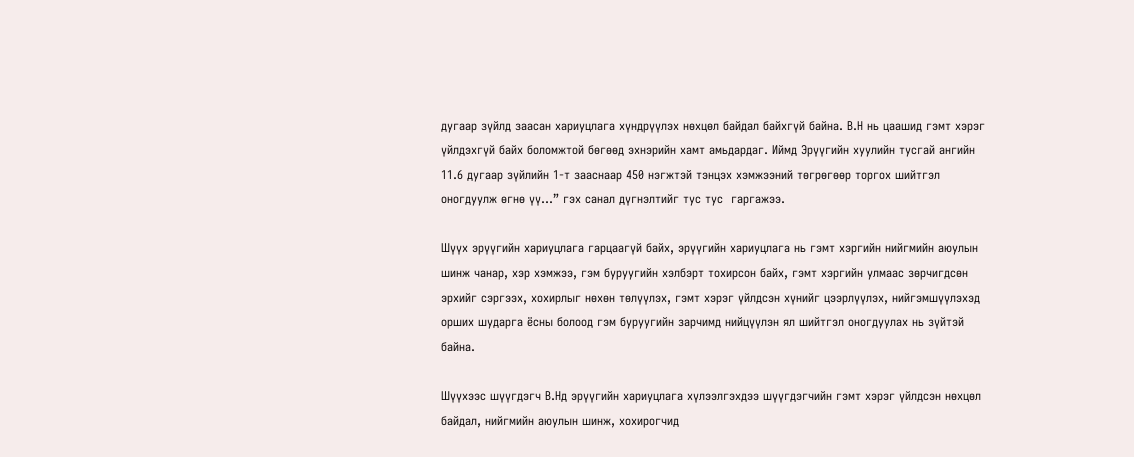дугаар зүйлд заасан хариуцлага хүндрүүлэх нөхцөл байдал байхгүй байна. В.Н нь цаашид гэмт хэрэг үйлдэхгүй байх боломжтой бөгөөд эхнэрийн хамт амьдардаг. Иймд Эрүүгийн хуулийн тусгай ангийн 11.6 дугаар зүйлийн 1-т зааснаар 450 нэгжтэй тэнцэх хэмжээний төгрөгөөр торгох шийтгэл оногдуулж өгнө үү...” гэх санал дүгнэлтийг тус тус  гаргажээ.

Шүүх эрүүгийн хариуцлага гарцаагүй байх, эрүүгийн хариуцлага нь гэмт хэргийн нийгмийн аюулын шинж чанар, хэр хэмжээ, гэм буруугийн хэлбэрт тохирсон байх, гэмт хэргийн улмаас зөрчигдсөн эрхийг сэргээх, хохирлыг нөхөн төлүүлэх, гэмт хэрэг үйлдсэн хүнийг цээрлүүлэх, нийгэмшүүлэхэд орших шударга ёсны болоод гэм буруугийн зарчимд нийцүүлэн ял шийтгэл оногдуулах нь зүйтэй байна.

Шүүхээс шүүгдэгч В.Нд эрүүгийн хариуцлага хүлээлгэхдээ шүүгдэгчийн гэмт хэрэг үйлдсэн нөхцөл байдал, нийгмийн аюулын шинж, хохирогчид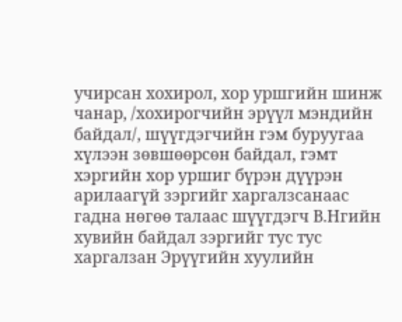учирсан хохирол, хор уршгийн шинж чанар, /хохирогчийн эрүүл мэндийн байдал/, шүүгдэгчийн гэм буруугаа хүлээн зөвшөөрсөн байдал, гэмт хэргийн хор уршиг бүрэн дүүрэн арилаагүй зэргийг харгалзсанаас гадна нөгөө талаас шүүгдэгч В.Нгийн хувийн байдал зэргийг тус тус харгалзан Эрүүгийн хуулийн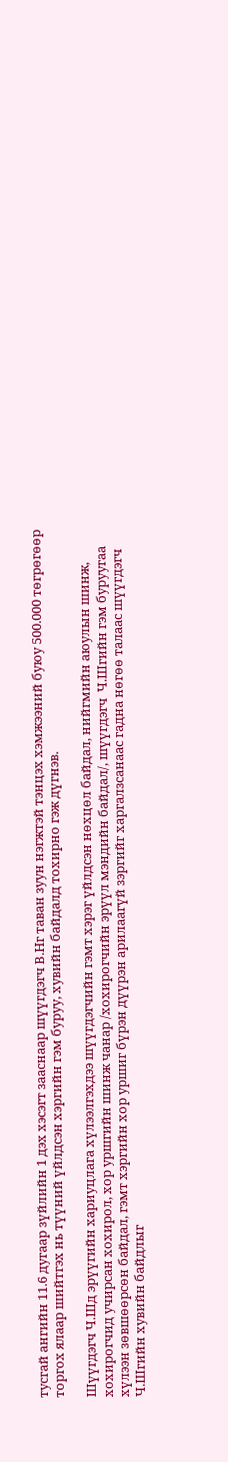тусгай ангийн 11.6 дугаар зүйлийн 1 дэх хэсэгт зааснаар шүүгдэгч В.Нг таван зуун нэгжтэй тэнцэх хэмжээний буюу 500.000 төгрөгөөр торгох ялаар шийтгэх нь түүний үйлдсэн хэргийн гэм буруу, хувийн байдалд тохирно гэж дүгнэв.

Шүүгдэгч Ч.Шд эрүүгийн хариуцлага хүлээлгэхдээ шүүгдэгчийн гэмт хэрэг үйлдсэн нөхцөл байдал, нийгмийн аюулын шинж, хохирогчид учирсан хохирол, хор уршгийн шинж чанар /хохирогчийн эрүүл мэндийн байдал/, шүүгдэгч  Ч.Шгийн гэм буруугаа хүлээн зөвшөөрсөн байдал, гэмт хэргийн хор уршиг бүрэн дүүрэн арилаагүй зэргийг харгалзсанаас гадна нөгөө талаас шүүгдэгч  Ч.Шгийн хувийн байдлыг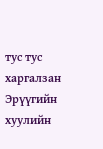тус тус харгалзан Эрүүгийн хуулийн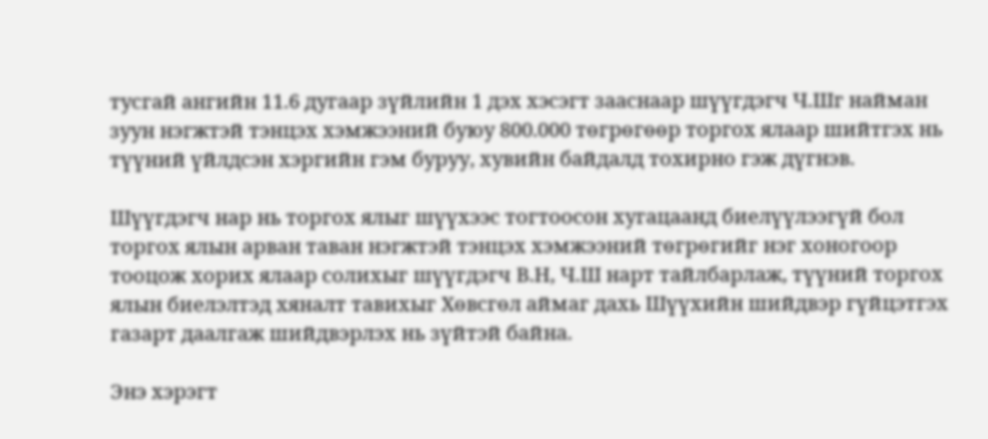тусгай ангийн 11.6 дугаар зүйлийн 1 дэх хэсэгт зааснаар шүүгдэгч Ч.Шг найман зуун нэгжтэй тэнцэх хэмжээний буюу 800.000 төгрөгөөр торгох ялаар шийтгэх нь түүний үйлдсэн хэргийн гэм буруу, хувийн байдалд тохирно гэж дүгнэв.

Шүүгдэгч нар нь торгох ялыг шүүхээс тогтоосон хугацаанд биелүүлээгүй бол торгох ялын арван таван нэгжтэй тэнцэх хэмжээний төгрөгийг нэг хоногоор тооцож хорих ялаар солихыг шүүгдэгч В.Н, Ч.Ш нарт тайлбарлаж, түүний торгох ялын биелэлтэд хяналт тавихыг Хөвсгөл аймаг дахь Шүүхийн шийдвэр гүйцэтгэх газарт даалгаж шийдвэрлэх нь зүйтэй байна.

Энэ хэрэгт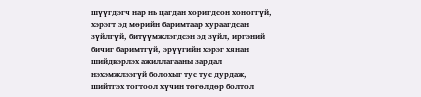шүүгдэгч нар нь цагдан хоригдсон хоноггүй, хэрэгт эд мөрийн баримтаар хураагдсан зүйлгүй, битүүмжлэгдсэн эд зүйл, иргэний бичиг баримтгүй, эрүүгийн хэрэг хянан шийдвэрлэх ажиллагааны зардал нэхэмжлээгүй болохыг тус тус дурдаж, шийтгэх тогтоол хүчин төгөлдөр болтол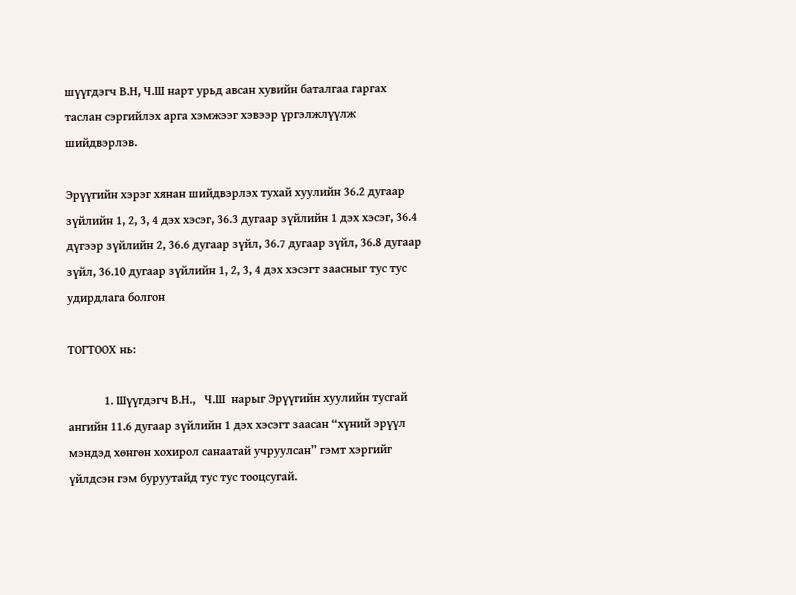шүүгдэгч В.Н, Ч.Ш нарт урьд авсан хувийн баталгаа гаргах таслан сэргийлэх арга хэмжээг хэвээр үргэлжлүүлж шийдвэрлэв.

Эрүүгийн хэрэг хянан шийдвэрлэх тухай хуулийн 36.2 дугаар зүйлийн 1, 2, 3, 4 дэх хэсэг, 36.3 дугаар зүйлийн 1 дэх хэсэг, 36.4 дүгээр зүйлийн 2, 36.6 дугаар зүйл, 36.7 дугаар зүйл, 36.8 дугаар зүйл, 36.10 дугаар зүйлийн 1, 2, 3, 4 дэх хэсэгт заасныг тус тус удирдлага болгон

ТОГТООХ нь:

            1. Шүүгдэгч В.Н.,   Ч.Ш  нарыг Эрүүгийн хуулийн тусгай ангийн 11.6 дугаар зүйлийн 1 дэх хэсэгт заасан “хүний эрүүл мэндэд хөнгөн хохирол санаатай учруулсан” гэмт хэргийг үйлдсэн гэм буруутайд тус тус тооцсугай.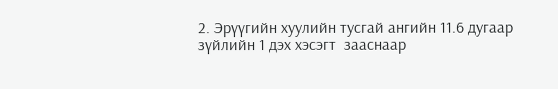2. Эрүүгийн хуулийн тусгай ангийн 11.6 дугаар зүйлийн 1 дэх хэсэгт  зааснаар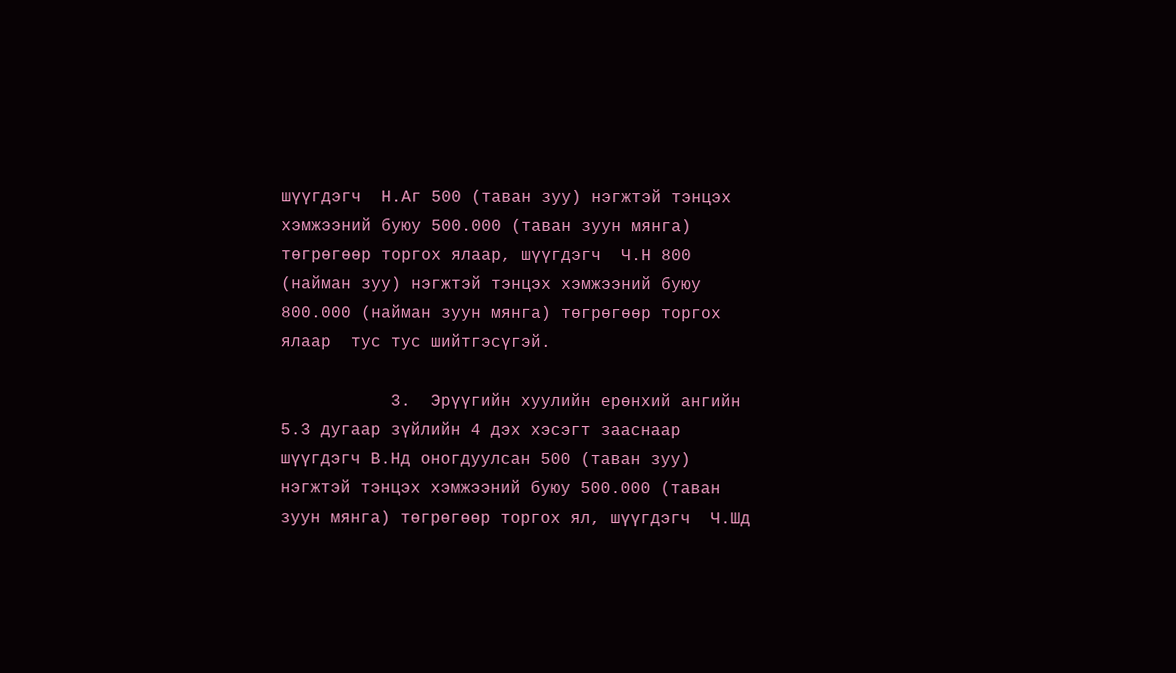шүүгдэгч  Н.Аг 500 (таван зуу) нэгжтэй тэнцэх хэмжээний буюу 500.000 (таван зуун мянга) төгрөгөөр торгох ялаар, шүүгдэгч  Ч.Н 800 (найман зуу) нэгжтэй тэнцэх хэмжээний буюу 800.000 (найман зуун мянга) төгрөгөөр торгох ялаар  тус тус шийтгэсүгэй.

           3.  Эрүүгийн хуулийн ерөнхий ангийн 5.3 дугаар зүйлийн 4 дэх хэсэгт зааснаар шүүгдэгч В.Нд оногдуулсан 500 (таван зуу) нэгжтэй тэнцэх хэмжээний буюу 500.000 (таван зуун мянга) төгрөгөөр торгох ял, шүүгдэгч  Ч.Шд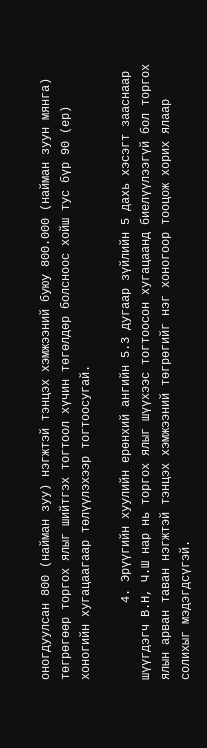оногдуулсан 800 (найман зуу) нэгжтэй тэнцэх хэмжээний буюу 800.000 (найман зуун мянга) төгрөгөөр торгох ялыг шийтгэх тогтоол хүчин төгөлдөр болсноос хойш тус бүр 90 (ер) хоногийн хугацаагаар төлүүлэхээр тогтоосугай.

           4. Эрүүгийн хуулийн ерөнхий ангийн 5.3 дугаар зүйлийн 5 дахь хэсэгт зааснаар шүүгдэгч В.Н, Ч.Ш нар нь торгох ялыг шүүхээс тогтоосон хугацаанд биелүүлээгүй бол торгох ялын арван таван нэгжтэй тэнцэх хэмжээний төгрөгийг нэг хоногоор тооцож хорих ялаар солихыг мэдэгдсүгэй.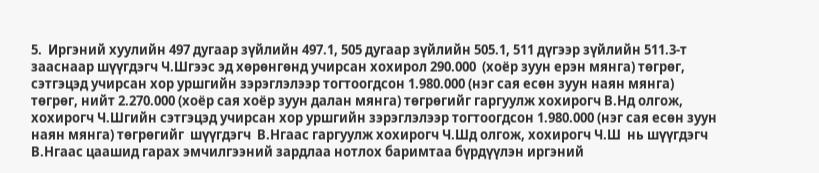5.  Иргэний хуулийн 497 дугаар зүйлийн 497.1, 505 дугаар зүйлийн 505.1, 511 дүгээр зүйлийн 511.3-т зааснаар шүүгдэгч Ч.Шгээс эд хөрөнгөнд учирсан хохирол 290.000  (хоёр зуун ерэн мянга) төгрөг,  сэтгэцэд учирсан хор уршгийн зэрэглэлээр тогтоогдсон 1.980.000 (нэг сая есөн зуун наян мянга) төгрөг, нийт 2.270.000 (хоёр сая хоёр зуун далан мянга) төгрөгийг гаргуулж хохирогч В.Нд олгож, хохирогч Ч.Шгийн сэтгэцэд учирсан хор уршгийн зэрэглэлээр тогтоогдсон 1.980.000 (нэг сая есөн зуун наян мянга) төгрөгийг  шүүгдэгч  В.Нгаас гаргуулж хохирогч Ч.Шд олгож, хохирогч Ч.Ш  нь шүүгдэгч В.Нгаас цаашид гарах эмчилгээний зардлаа нотлох баримтаа бүрдүүлэн иргэний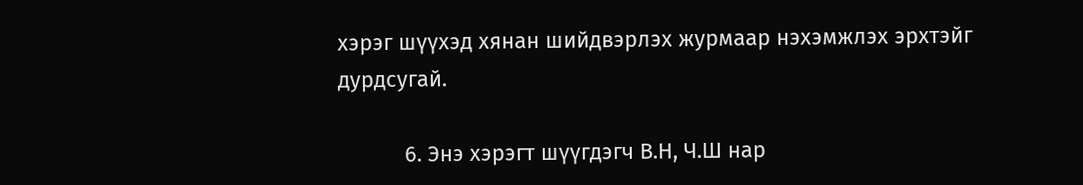хэрэг шүүхэд хянан шийдвэрлэх журмаар нэхэмжлэх эрхтэйг дурдсугай.

           6. Энэ хэрэгт шүүгдэгч В.Н, Ч.Ш нар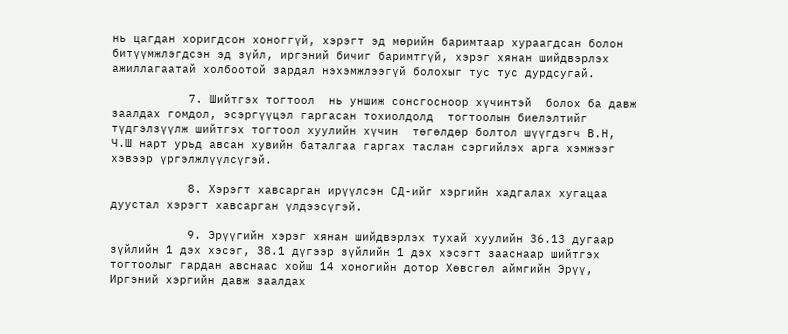нь цагдан хоригдсон хоноггүй, хэрэгт эд мөрийн баримтаар хураагдсан болон битүүмжлэгдсэн эд зүйл, иргэний бичиг баримтгүй, хэрэг хянан шийдвэрлэх ажиллагаатай холбоотой зардал нэхэмжлээгүй болохыг тус тус дурдсугай.

           7. Шийтгэх тогтоол  нь уншиж сонсгосноор хүчинтэй  болох ба давж заалдах гомдол, эсэргүүцэл гаргасан тохиолдолд  тогтоолын биелэлтийг  түдгэлзүүлж шийтгэх тогтоол хуулийн хүчин  төгөлдөр болтол шүүгдэгч В.Н, Ч.Ш нарт урьд авсан хувийн баталгаа гаргах таслан сэргийлэх арга хэмжээг хэвээр үргэлжлүүлсүгэй.

           8. Хэрэгт хавсарган ирүүлсэн СД-ийг хэргийн хадгалах хугацаа дуустал хэрэгт хавсарган үлдээсүгэй.

           9. Эрүүгийн хэрэг хянан шийдвэрлэх тухай хуулийн 36.13 дугаар зүйлийн 1 дэх хэсэг, 38.1 дүгээр зүйлийн 1 дэх хэсэгт зааснаар шийтгэх тогтоолыг гардан авснаас хойш 14 хоногийн дотор Хөвсгөл аймгийн Эрүү, Иргэний хэргийн давж заалдах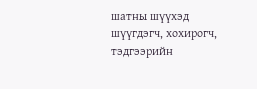шатны шүүхэд шүүгдэгч, хохирогч, тэдгээрийн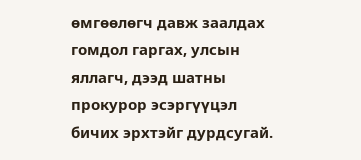өмгөөлөгч давж заалдах гомдол гаргах, улсын яллагч, дээд шатны прокурор эсэргүүцэл бичих эрхтэйг дурдсугай.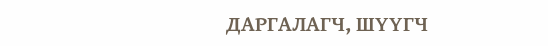ДАРГАЛАГЧ, ШҮҮГЧ